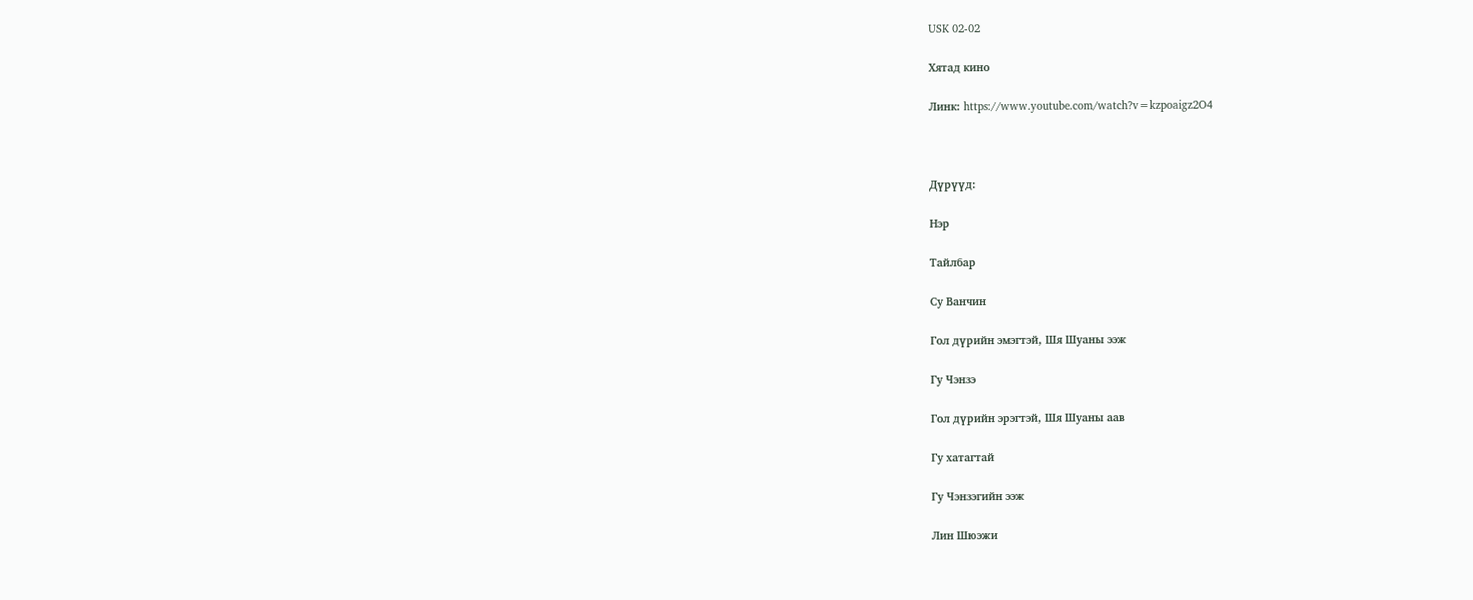USK 02-02

Хятад кино

Линк: https://www.youtube.com/watch?v=kzpoaigz2O4



Дүрүүд:

Нэр

Тайлбар

Су Ванчин

Гол дүрийн эмэгтэй, Шя Шуаны ээж

Гу Чэнзэ

Гол дүрийн эрэгтэй, Шя Шуаны аав

Гу хатагтай

Гу Чэнзэгийн ээж

Лин Шюэжи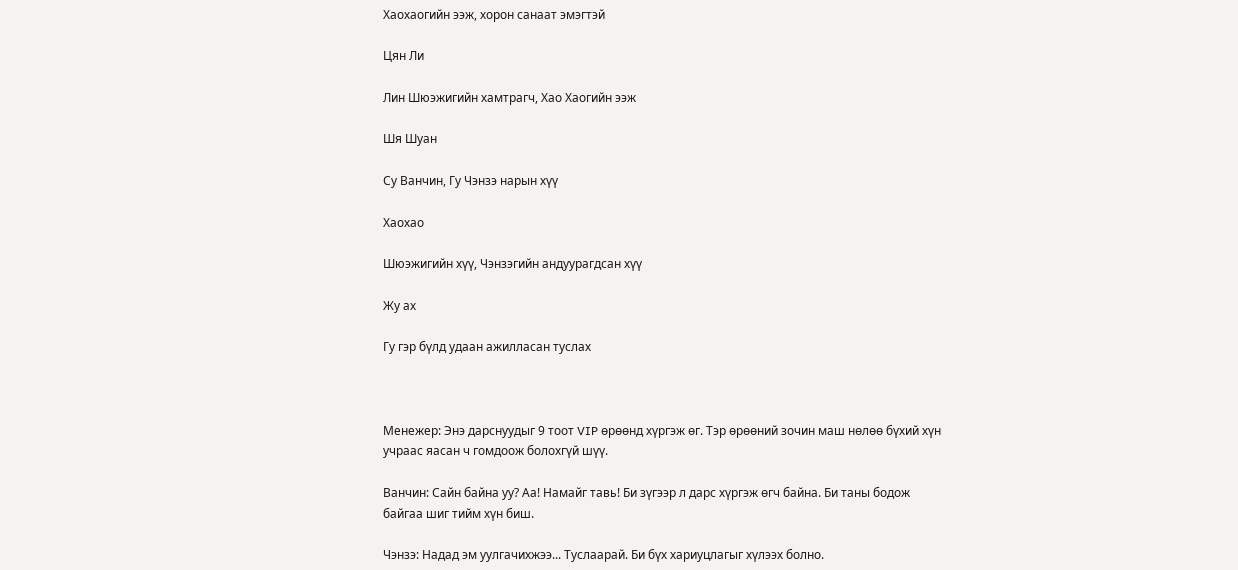Хаохаогийн ээж, хорон санаат эмэгтэй

Цян Ли

Лин Шюэжигийн хамтрагч, Хао Хаогийн ээж

Шя Шуан

Су Ванчин, Гу Чэнзэ нарын хүү

Хаохао

Шюэжигийн хүү, Чэнзэгийн андуурагдсан хүү

Жу ах

Гу гэр бүлд удаан ажилласан туслах



Менежер: Энэ дарснуудыг 9 тоот VIP өрөөнд хүргэж өг. Тэр өрөөний зочин маш нөлөө бүхий хүн учраас яасан ч гомдоож болохгүй шүү.

Ванчин: Сайн байна уу? Аа! Намайг тавь! Би зүгээр л дарс хүргэж өгч байна. Би таны бодож байгаа шиг тийм хүн биш.

Чэнзэ: Надад эм уулгачихжээ... Туслаарай. Би бүх хариуцлагыг хүлээх болно.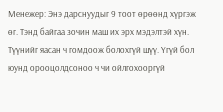Менежер: Энэ дарснуудыг 9 тоот өрөөнд хүргэж өг. Тэнд байгаа зочин маш их эрх мэдэлтэй хүн. Түүнийг яасан ч гомдоож болохгүй шүү. Үгүй бол юунд орооцолдсоноо ч чи ойлгохооргүй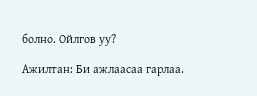болно. Ойлгов уу?

Ажилтан: Би ажлаасаа гарлаа.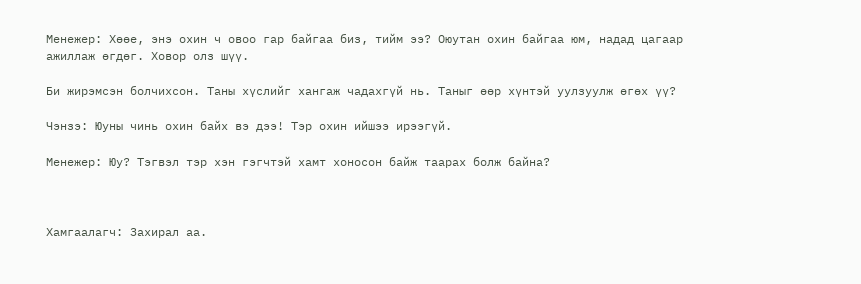Менежер: Хөөе, энэ охин ч овоо гар байгаа биз, тийм ээ? Оюутан охин байгаа юм, надад цагаар ажиллаж өгдөг. Ховор олз шүү.

Би жирэмсэн болчихсон. Таны хүслийг хангаж чадахгүй нь. Таныг өөр хүнтэй уулзуулж өгөх үү?

Чэнзэ: Юуны чинь охин байх вэ дээ! Тэр охин ийшээ ирээгүй.

Менежер: Юу? Тэгвэл тэр хэн гэгчтэй хамт хоносон байж таарах болж байна?



Хамгаалагч: Захирал аа.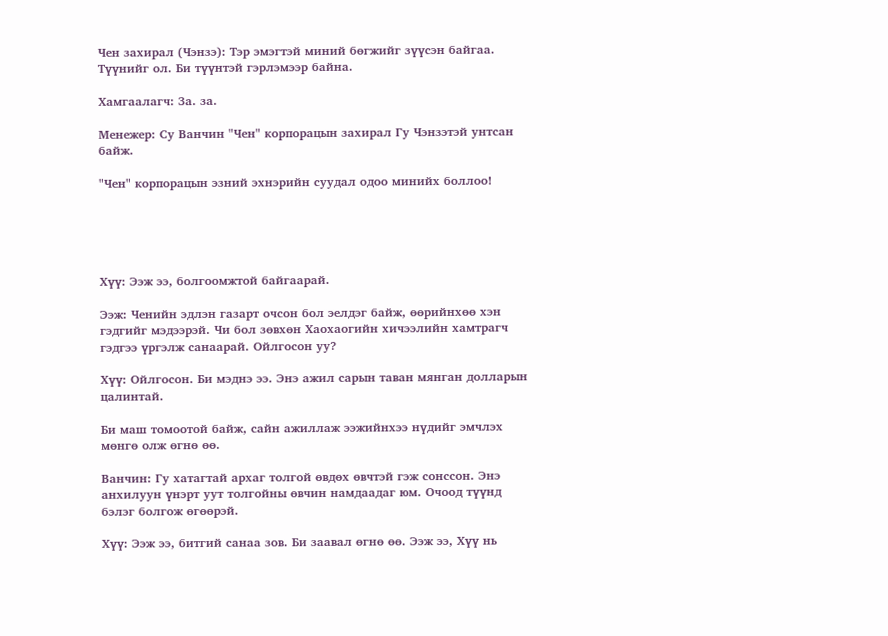Чен захирал (Чэнзэ): Тэр эмэгтэй миний бөгжийг зүүсэн байгаа. Түүнийг ол. Би түүнтэй гэрлэмээр байна.

Хамгаалагч: За. за.

Менежер: Су Ванчин "Чен" корпорацын захирал Гу Чэнзэтэй унтсан байж.

"Чен" корпорацын эзний эхнэрийн суудал одоо минийх боллоо!





Хүү: Ээж ээ, болгоомжтой байгаарай.

Ээж: Ченийн эдлэн газарт очсон бол эелдэг байж, өөрийнхөө хэн гэдгийг мэдээрэй. Чи бол зөвхөн Хаохаогийн хичээлийн хамтрагч гэдгээ үргэлж санаарай. Ойлгосон уу?

Хүү: Ойлгосон. Би мэднэ ээ. Энэ ажил сарын таван мянган долларын цалинтай.

Би маш томоотой байж, сайн ажиллаж ээжийнхээ нүдийг эмчлэх мөнгө олж өгнө өө.

Ванчин: Гу хатагтай архаг толгой өвдөх өвчтэй гэж сонссон. Энэ анхилуун үнэрт уут толгойны өвчин намдаадаг юм. Очоод түүнд бэлэг болгож өгөөрэй.

Хүү: Ээж ээ, битгий санаа зов. Би заавал өгнө өө. Ээж ээ, Хүү нь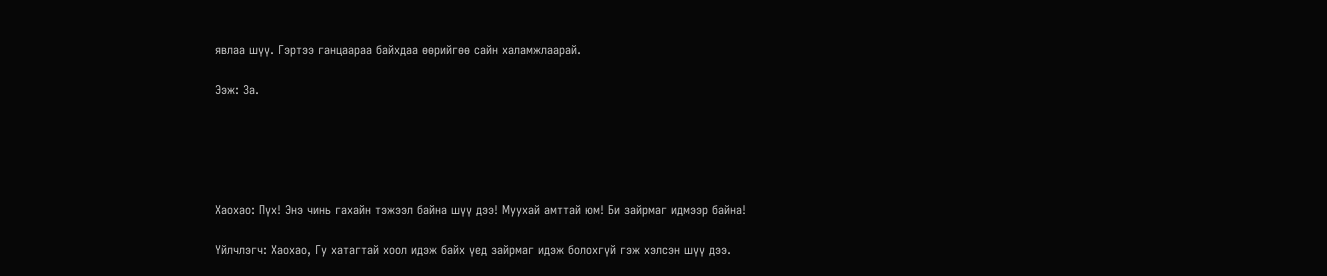явлаа шүү. Гэртээ ганцаараа байхдаа өөрийгөө сайн халамжлаарай.

Ээж: За.





Хаохао: Пүх! Энэ чинь гахайн тэжээл байна шүү дээ! Муухай амттай юм! Би зайрмаг идмээр байна!

Үйлчлэгч: Хаохао, Гу хатагтай хоол идэж байх үед зайрмаг идэж болохгүй гэж хэлсэн шүү дээ.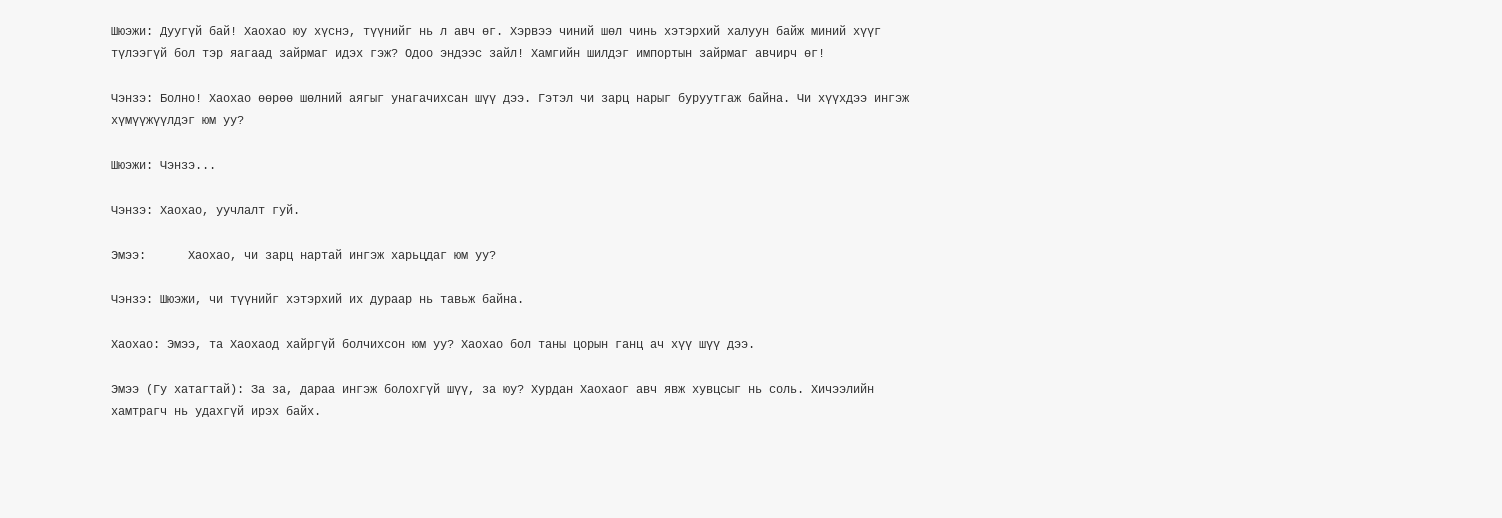Шюэжи: Дуугүй бай! Хаохао юу хүснэ, түүнийг нь л авч өг. Хэрвээ чиний шөл чинь хэтэрхий халуун байж миний хүүг түлээгүй бол тэр яагаад зайрмаг идэх гэж? Одоо эндээс зайл! Хамгийн шилдэг импортын зайрмаг авчирч өг!

Чэнзэ: Болно! Хаохао өөрөө шөлний аягыг унагачихсан шүү дээ. Гэтэл чи зарц нарыг буруутгаж байна. Чи хүүхдээ ингэж хүмүүжүүлдэг юм уу?

Шюэжи: Чэнзэ...

Чэнзэ: Хаохао, уучлалт гуй.

Эмээ:      Хаохао, чи зарц нартай ингэж харьцдаг юм уу?

Чэнзэ: Шюэжи, чи түүнийг хэтэрхий их дураар нь тавьж байна.

Хаохао: Эмээ, та Хаохаод хайргүй болчихсон юм уу? Хаохао бол таны цорын ганц ач хүү шүү дээ.

Эмээ (Гу хатагтай): За за, дараа ингэж болохгүй шүү, за юу? Хурдан Хаохаог авч явж хувцсыг нь соль. Хичээлийн хамтрагч нь удахгүй ирэх байх.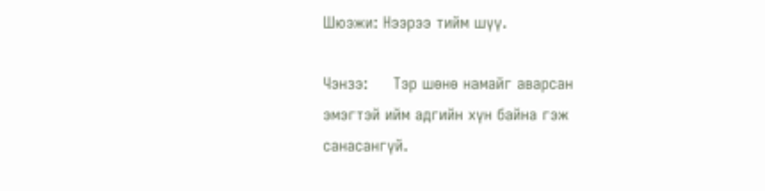Шюэжи: Нээрээ тийм шүү.

Чэнзэ:     Тэр шөнө намайг аварсан эмэгтэй ийм адгийн хүн байна гэж санасангүй.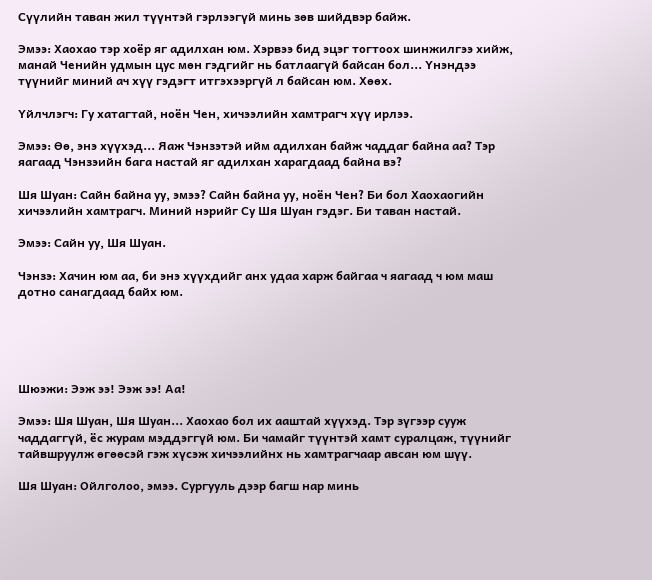Сүүлийн таван жил түүнтэй гэрлээгүй минь зөв шийдвэр байж.

Эмээ: Хаохао тэр хоёр яг адилхан юм. Хэрвээ бид эцэг тогтоох шинжилгээ хийж, манай Ченийн удмын цус мөн гэдгийг нь батлаагүй байсан бол... Үнэндээ түүнийг миний ач хүү гэдэгт итгэхээргүй л байсан юм. Хөөх.

Үйлчлэгч: Гу хатагтай, ноён Чен, хичээлийн хамтрагч хүү ирлээ.

Эмээ: Өө, энэ хүүхэд... Яаж Чэнзэтэй ийм адилхан байж чаддаг байна аа? Тэр яагаад Чэнзэийн бага настай яг адилхан харагдаад байна вэ?

Шя Шуан: Сайн байна уу, эмээ? Сайн байна уу, ноён Чен? Би бол Хаохаогийн хичээлийн хамтрагч. Миний нэрийг Су Шя Шуан гэдэг. Би таван настай.

Эмээ: Сайн уу, Шя Шуан.

Чэнзэ: Хачин юм аа, би энэ хүүхдийг анх удаа харж байгаа ч яагаад ч юм маш дотно санагдаад байх юм.





Шюэжи: Ээж ээ! Ээж ээ! Аа!

Эмээ: Шя Шуан, Шя Шуан... Хаохао бол их ааштай хүүхэд. Тэр зүгээр сууж чаддаггүй, ёс журам мэддэггүй юм. Би чамайг түүнтэй хамт суралцаж, түүнийг тайвшруулж өгөөсэй гэж хүсэж хичээлийнх нь хамтрагчаар авсан юм шүү.

Шя Шуан: Ойлголоо, эмээ. Сургууль дээр багш нар минь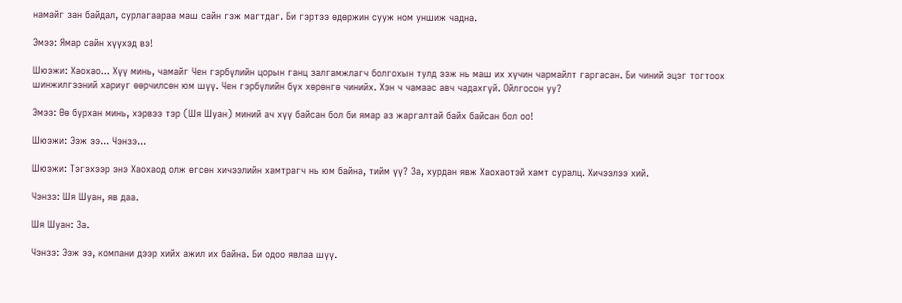намайг зан байдал, сурлагаараа маш сайн гэж магтдаг. Би гэртээ өдөржин сууж ном уншиж чадна.

Эмээ: Ямар сайн хүүхэд вэ!

Шюэжи: Хаохао... Хүү минь, чамайг Чен гэрбүлийн цорын ганц залгамжлагч болгохын тулд ээж нь маш их хүчин чармайлт гаргасан. Би чиний эцэг тогтоох шинжилгээний хариуг өөрчилсөн юм шүү. Чен гэрбүлийн бүх хөрөнгө чинийх. Хэн ч чамаас авч чадахгүй. Ойлгосон уу?

Эмээ: Өө бурхан минь, хэрвээ тэр (Шя Шуан) миний ач хүү байсан бол би ямар аз жаргалтай байх байсан бол оо!

Шюэжи: Ээж ээ... Чэнзэ...

Шюэжи: Тэгэхээр энэ Хаохаод олж өгсөн хичээлийн хамтрагч нь юм байна, тийм үү? За, хурдан явж Хаохаотэй хамт суралц. Хичээлээ хий.

Чэнзэ: Шя Шуан, яв даа.

Шя Шуан: За.

Чэнзэ: Ээж ээ, компани дээр хийх ажил их байна. Би одоо явлаа шүү.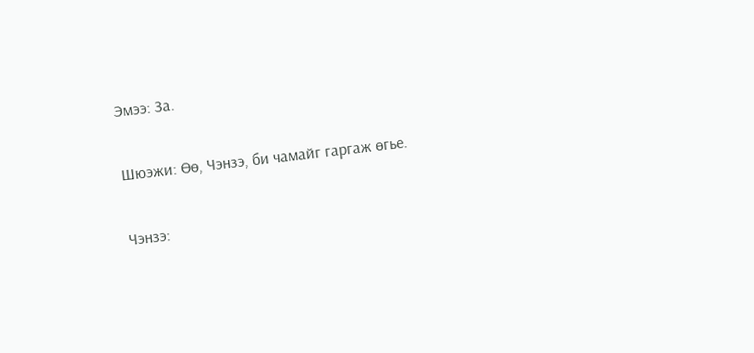Эмээ: За.

Шюэжи: Өө, Чэнзэ, би чамайг гаргаж өгье.

Чэнзэ: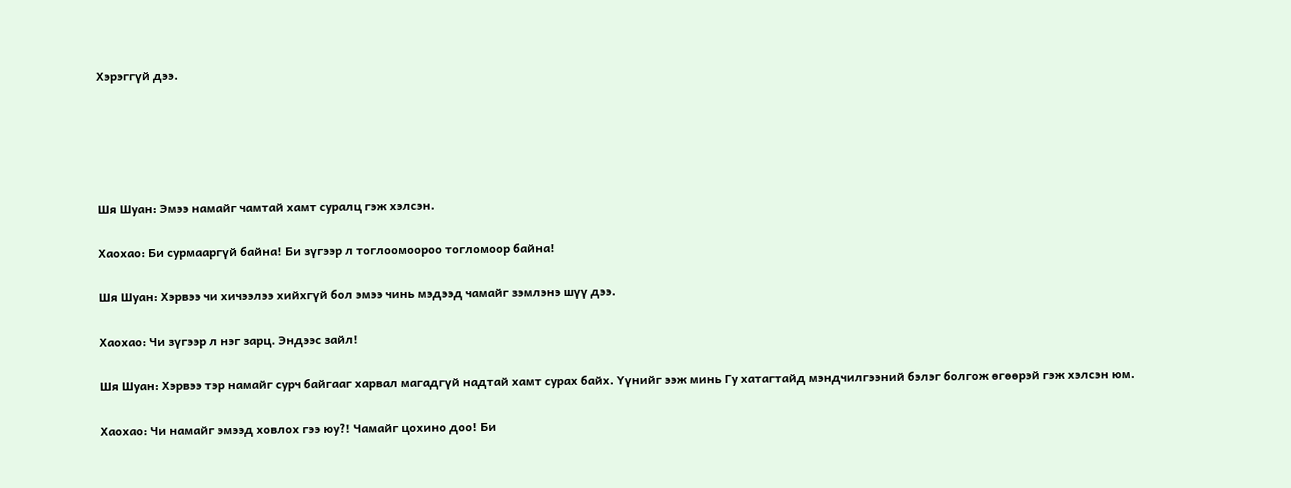Хэрэггүй дээ.





Шя Шуан: Эмээ намайг чамтай хамт суралц гэж хэлсэн.

Хаохао: Би сурмааргүй байна! Би зүгээр л тоглоомоороо тогломоор байна!

Шя Шуан: Хэрвээ чи хичээлээ хийхгүй бол эмээ чинь мэдээд чамайг зэмлэнэ шүү дээ.

Хаохао: Чи зүгээр л нэг зарц. Эндээс зайл!

Шя Шуан: Хэрвээ тэр намайг сурч байгааг харвал магадгүй надтай хамт сурах байх. Үүнийг ээж минь Гу хатагтайд мэндчилгээний бэлэг болгож өгөөрэй гэж хэлсэн юм.

Хаохао: Чи намайг эмээд ховлох гээ юу?! Чамайг цохино доо! Би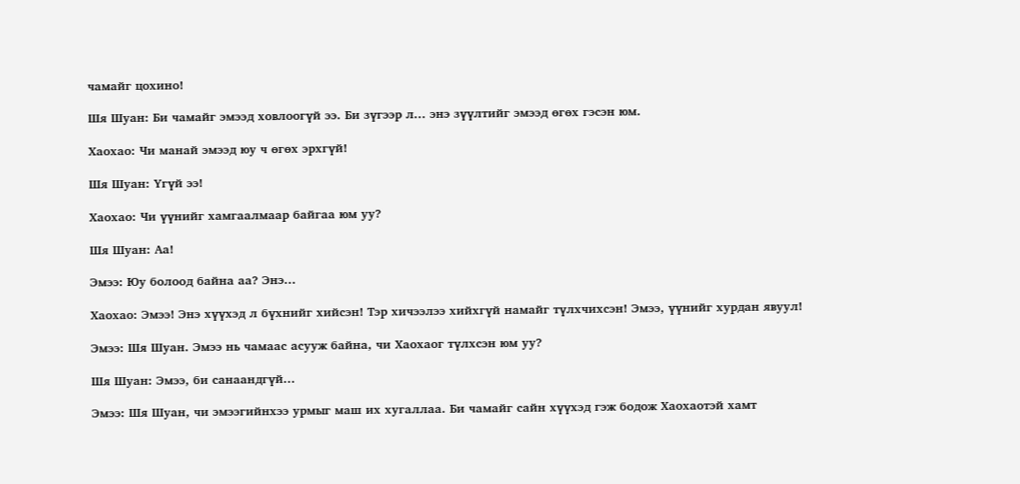чамайг цохино!

Шя Шуан: Би чамайг эмээд ховлоогүй ээ. Би зүгээр л... энэ зүүлтийг эмээд өгөх гэсэн юм.

Хаохао: Чи манай эмээд юу ч өгөх эрхгүй!

Шя Шуан: Үгүй ээ!

Хаохао: Чи үүнийг хамгаалмаар байгаа юм уу?

Шя Шуан: Аа!

Эмээ: Юу болоод байна аа? Энэ...

Хаохао: Эмээ! Энэ хүүхэд л бүхнийг хийсэн! Тэр хичээлээ хийхгүй намайг түлхчихсэн! Эмээ, үүнийг хурдан явуул!

Эмээ: Шя Шуан. Эмээ нь чамаас асууж байна, чи Хаохаог түлхсэн юм уу?

Шя Шуан: Эмээ, би санаандгүй...

Эмээ: Шя Шуан, чи эмээгийнхээ урмыг маш их хугаллаа. Би чамайг сайн хүүхэд гэж бодож Хаохаотэй хамт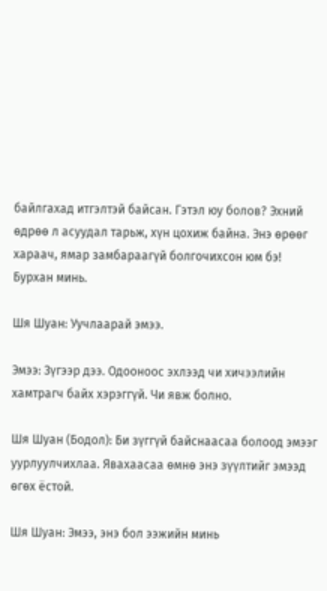байлгахад итгэлтэй байсан. Гэтэл юу болов? Эхний өдрөө л асуудал тарьж, хүн цохиж байна. Энэ өрөөг хараач, ямар замбараагүй болгочихсон юм бэ! Бурхан минь.

Шя Шуан: Уучлаарай эмээ.

Эмээ: Зүгээр дээ. Одооноос эхлээд чи хичээлийн хамтрагч байх хэрэггүй. Чи явж болно.

Шя Шуан (Бодол): Би зүггүй байснаасаа болоод эмээг уурлуулчихлаа. Явахаасаа өмнө энэ зүүлтийг эмээд өгөх ёстой.

Шя Шуан: Эмээ, энэ бол ээжийн минь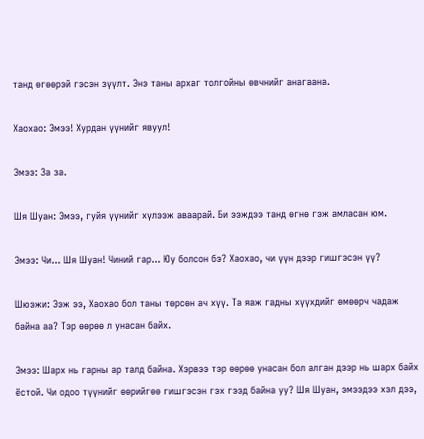танд өгөөрэй гэсэн зүүлт. Энэ таны архаг толгойны өвчнийг анагаана.

Хаохао: Эмээ! Хурдан үүнийг явуул!

Эмээ: За за.

Шя Шуан: Эмээ, гуйя үүнийг хүлээж аваарай. Би ээждээ танд өгнө гэж амласан юм.

Эмээ: Чи... Шя Шуан! Чиний гар... Юу болсон бэ? Хаохао, чи үүн дээр гишгэсэн үү?

Шюэжи: Ээж ээ, Хаохао бол таны төрсөн ач хүү. Та яаж гадны хүүхдийг өмөөрч чадаж байна аа? Тэр өөрөө л унасан байх.

Эмээ: Шарх нь гарны ар талд байна. Хэрвээ тэр өөрөө унасан бол алган дээр нь шарх байх ёстой. Чи одоо түүнийг өөрийгөө гишгэсэн гэх гээд байна уу? Шя Шуан, эмээдээ хэл дээ,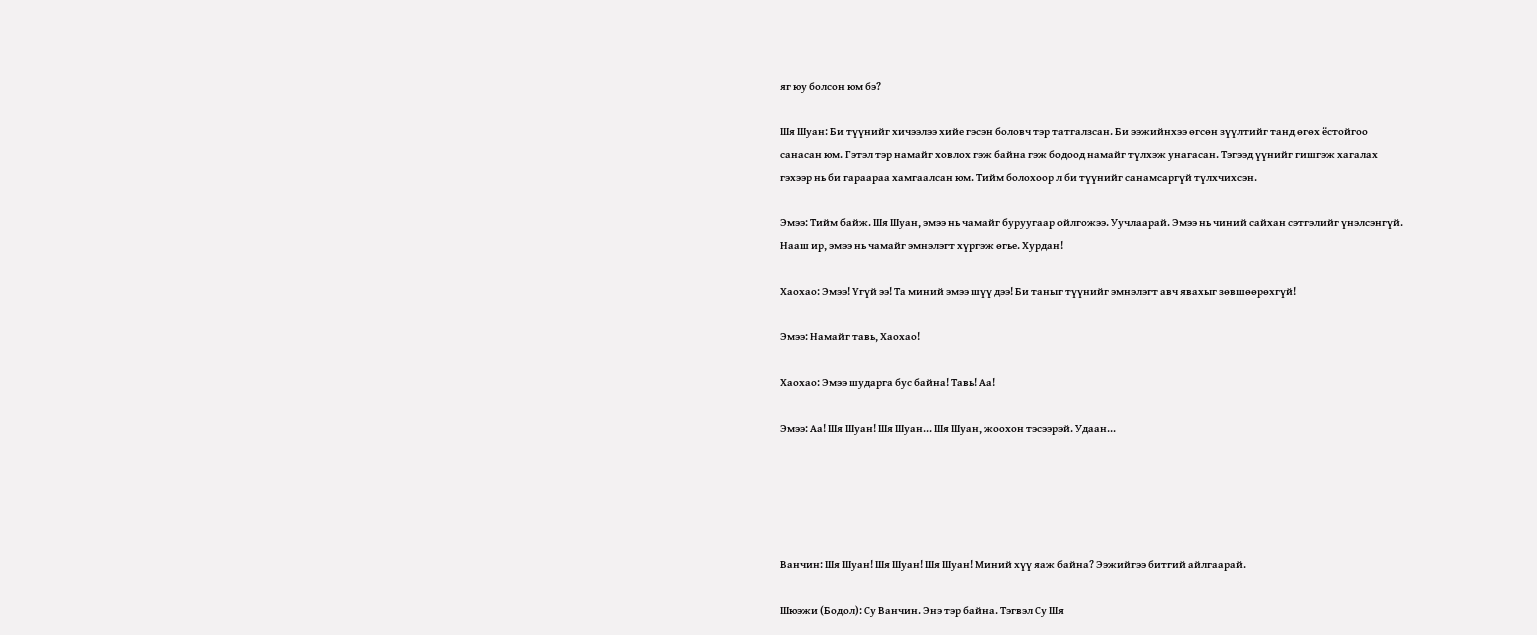яг юу болсон юм бэ?

Шя Шуан: Би түүнийг хичээлээ хийе гэсэн боловч тэр татгалзсан. Би ээжийнхээ өгсөн зүүлтийг танд өгөх ёстойгоо санасан юм. Гэтэл тэр намайг ховлох гэж байна гэж бодоод намайг түлхэж унагасан. Тэгээд үүнийг гишгэж хагалах гэхээр нь би гараараа хамгаалсан юм. Тийм болохоор л би түүнийг санамсаргүй түлхчихсэн.

Эмээ: Тийм байж. Шя Шуан, эмээ нь чамайг буруугаар ойлгожээ. Уучлаарай. Эмээ нь чиний сайхан сэтгэлийг үнэлсэнгүй. Нааш ир, эмээ нь чамайг эмнэлэгт хүргэж өгье. Хурдан!

Хаохао: Эмээ! Үгүй ээ! Та миний эмээ шүү дээ! Би таныг түүнийг эмнэлэгт авч явахыг зөвшөөрөхгүй!

Эмээ: Намайг тавь, Хаохао!

Хаохао: Эмээ шударга бус байна! Тавь! Аа!

Эмээ: Аа! Шя Шуан! Шя Шуан... Шя Шуан, жоохон тэсээрэй. Удаан...





Ванчин: Шя Шуан! Шя Шуан! Шя Шуан! Миний хүү яаж байна? Ээжийгээ битгий айлгаарай.

Шюэжи (Бодол): Су Ванчин. Энэ тэр байна. Тэгвэл Су Шя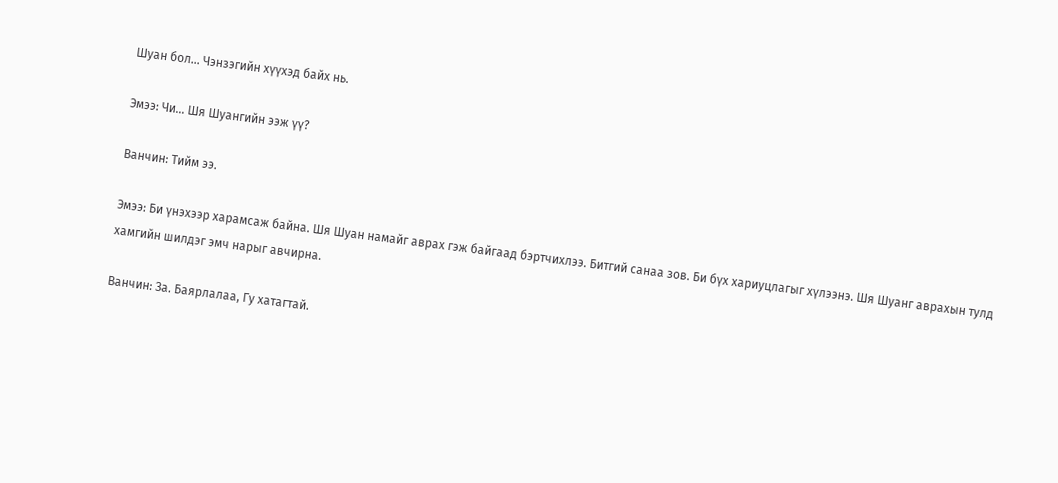Шуан бол... Чэнзэгийн хүүхэд байх нь.

Эмээ: Чи... Шя Шуангийн ээж үү?

Ванчин: Тийм ээ.

Эмээ: Би үнэхээр харамсаж байна. Шя Шуан намайг аврах гэж байгаад бэртчихлээ. Битгий санаа зов. Би бүх хариуцлагыг хүлээнэ. Шя Шуанг аврахын тулд хамгийн шилдэг эмч нарыг авчирна.

Ванчин: За. Баярлалаа, Гу хатагтай.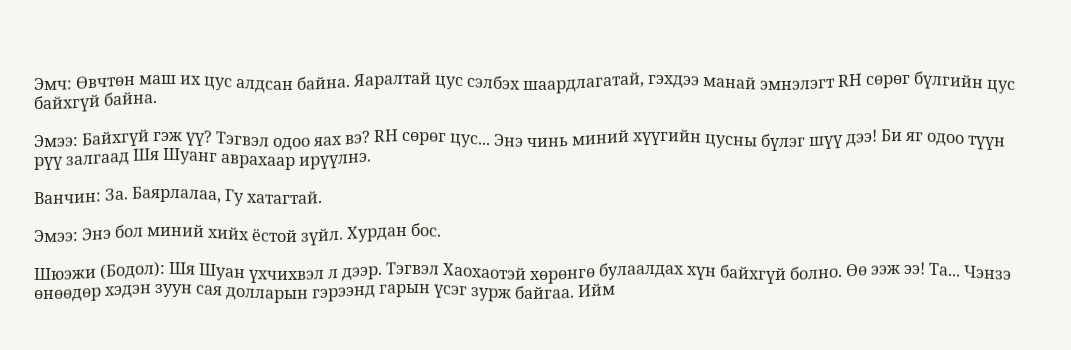Эмч: Өвчтөн маш их цус алдсан байна. Яаралтай цус сэлбэх шаардлагатай, гэхдээ манай эмнэлэгт RH сөрөг бүлгийн цус байхгүй байна.

Эмээ: Байхгүй гэж үү? Тэгвэл одоо яах вэ? RH сөрөг цус... Энэ чинь миний хүүгийн цусны бүлэг шүү дээ! Би яг одоо түүн рүү залгаад Шя Шуанг аврахаар ирүүлнэ.

Ванчин: За. Баярлалаа, Гу хатагтай.

Эмээ: Энэ бол миний хийх ёстой зүйл. Хурдан бос.

Шюэжи (Бодол): Шя Шуан үхчихвэл л дээр. Тэгвэл Хаохаотэй хөрөнгө булаалдах хүн байхгүй болно. Өө ээж ээ! Та... Чэнзэ өнөөдөр хэдэн зуун сая долларын гэрээнд гарын үсэг зурж байгаа. Ийм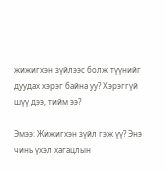жижигхэн зүйлээс болж түүнийг дуудах хэрэг байна уу? Хэрэггүй шүү дээ, тийм ээ?

Эмээ: Жижигхэн зүйл гэж үү? Энэ чинь үхэл хагацлын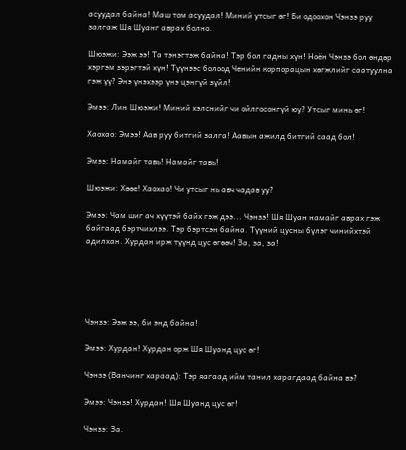асуудал байна! Маш том асуудал! Миний утсыг өг! Би одоохон Чэнзэ руу залгаж Шя Шуанг аврах болно.

Шюэжи: Ээж ээ! Та тэнэгтэж байна! Тэр бол гадны хүн! Ноён Чэнзэ бол өндөр хэргэм зэрэгтэй хүн! Түүнээс болоод Ченийн корпорацын хөгжлийг саатуулна гэж үү? Энэ үнэхээр үнэ цэнгүй зүйл!

Эмээ: Лин Шюэжи! Миний хэлснийг чи ойлгосонгүй юу? Утсыг минь өг!

Хаохао: Эмээ! Аав руу битгий залга! Аавын ажилд битгий саад бол!

Эмээ: Намайг тавь! Намайг тавь!

Шюэжи: Хөөе! Хаохао! Чи утсыг нь авч чадав уу?

Эмээ: Чам шиг ач хүүтэй байх гэж дээ... Чэнзэ! Шя Шуан намайг аврах гэж байгаад бэртчихлээ. Тэр бэртсэн байна. Түүний цусны бүлэг чинийхтэй адилхан. Хурдан ирж түүнд цус өгөөч! За, за, за!





Чэнзэ: Ээж ээ, би энд байна!

Эмээ: Хурдан! Хурдан орж Шя Шуанд цус өг!

Чэнзэ (Ванчинг хараад): Тэр яагаад ийм танил харагдаад байна вэ?

Эмээ: Чэнзэ! Хурдан! Шя Шуанд цус өг!

Чэнзэ: За.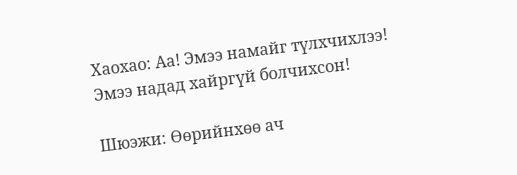Хаохао: Аа! Эмээ намайг түлхчихлээ! Эмээ надад хайргүй болчихсон!

Шюэжи: Өөрийнхөө ач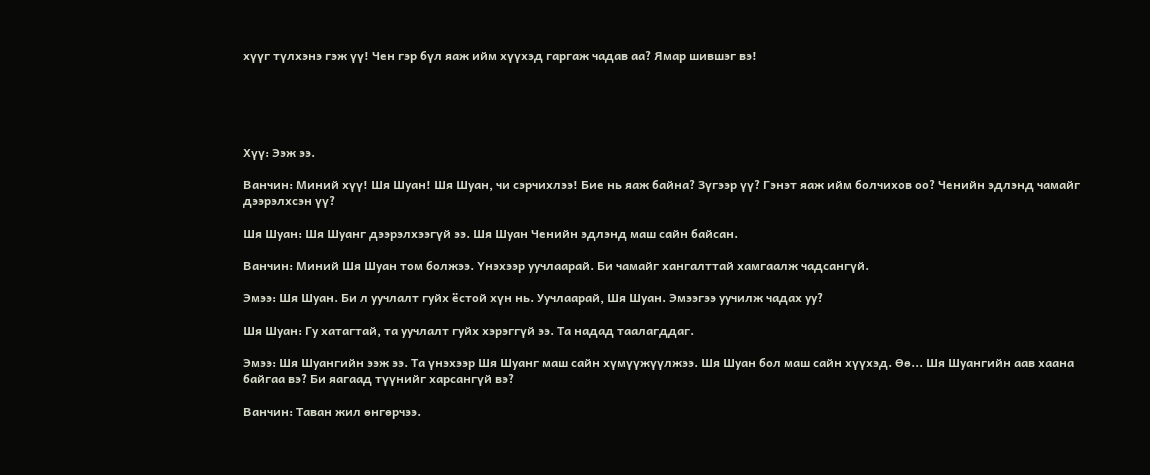хүүг түлхэнэ гэж үү! Чен гэр бүл яаж ийм хүүхэд гаргаж чадав аа? Ямар шившэг вэ!





Хүү: Ээж ээ.

Ванчин: Миний хүү! Шя Шуан! Шя Шуан, чи сэрчихлээ! Бие нь яаж байна? Зүгээр үү? Гэнэт яаж ийм болчихов оо? Ченийн эдлэнд чамайг дээрэлхсэн үү?

Шя Шуан: Шя Шуанг дээрэлхээгүй ээ. Шя Шуан Ченийн эдлэнд маш сайн байсан.

Ванчин: Миний Шя Шуан том болжээ. Үнэхээр уучлаарай. Би чамайг хангалттай хамгаалж чадсангүй.

Эмээ: Шя Шуан. Би л уучлалт гуйх ёстой хүн нь. Уучлаарай, Шя Шуан. Эмээгээ уучилж чадах уу?

Шя Шуан: Гу хатагтай, та уучлалт гуйх хэрэггүй ээ. Та надад таалагддаг.

Эмээ: Шя Шуангийн ээж ээ. Та үнэхээр Шя Шуанг маш сайн хүмүүжүүлжээ. Шя Шуан бол маш сайн хүүхэд. Өө... Шя Шуангийн аав хаана байгаа вэ? Би яагаад түүнийг харсангүй вэ?

Ванчин: Таван жил өнгөрчээ.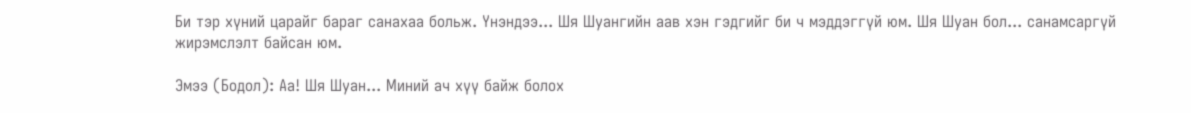Би тэр хүний царайг бараг санахаа больж. Үнэндээ... Шя Шуангийн аав хэн гэдгийг би ч мэддэггүй юм. Шя Шуан бол... санамсаргүй жирэмслэлт байсан юм.

Эмээ (Бодол): Аа! Шя Шуан... Миний ач хүү байж болох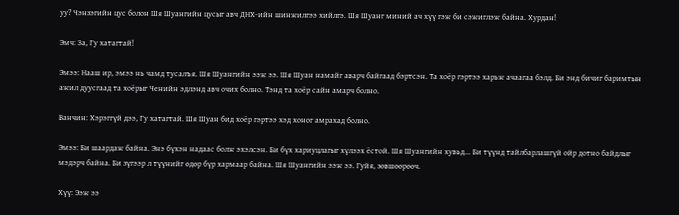уу? Чэнзэгийн цус болон Шя Шуангийн цусыг авч ДНХ-ийн шинжилгээ хийлгэ. Шя Шуанг миний ач хүү гэж би сэжиглэж байна. Хурдан!

Эмч: За, Гу хатагтай!

Эмээ: Нааш ир, эмээ нь чамд тусалъя. Шя Шуангийн ээж ээ. Шя Шуан намайг аварч байгаад бэртсэн. Та хоёр гэртээ харьж ачаагаа бэлд. Би энд бичиг баримтын ажил дуусгаад та хоёрыг Ченийн эдлэнд авч очих болно. Тэнд та хоёр сайн амарч болно.

Ванчин: Хэрэггүй дээ, Гу хатагтай. Шя Шуан бид хоёр гэртээ хэд хоног амрахад болно.

Эмээ: Би шаардаж байна. Энэ бүхэн надаас болж эхэлсэн. Би бүх хариуцлагыг хүлээх ёстой. Шя Шуангийн хувьд... Би түүнд тайлбарлашгүй ойр дотно байдлыг мэдэрч байна. Би зүгээр л түүнийг өдөр бүр хармаар байна. Шя Шуангийн ээж ээ. Гуйя, зөвшөөрөөч.

Хүү: Ээж ээ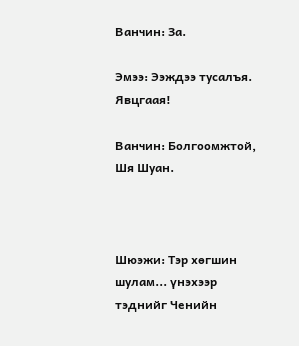Ванчин: За.

Эмээ: Ээждээ тусалъя. Явцгаая!

Ванчин: Болгоомжтой, Шя Шуан.



Шюэжи: Тэр хөгшин шулам... үнэхээр тэднийг Ченийн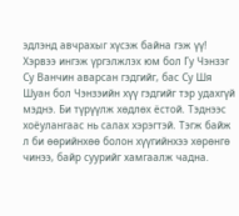эдлэнд авчрахыг хүсэж байна гэж үү! Хэрвээ ингэж үргэлжлэх юм бол Гу Чэнзэг Су Ванчин аварсан гэдгийг, бас Су Шя Шуан бол Чэнзэийн хүү гэдгийг тэр удахгүй мэднэ. Би түрүүлж хөдлөх ёстой. Тэднээс хоёулангаас нь салах хэрэгтэй. Тэгж байж л би өөрийнхөө болон хүүгийнхээ хөрөнгө чинээ, байр суурийг хамгаалж чадна.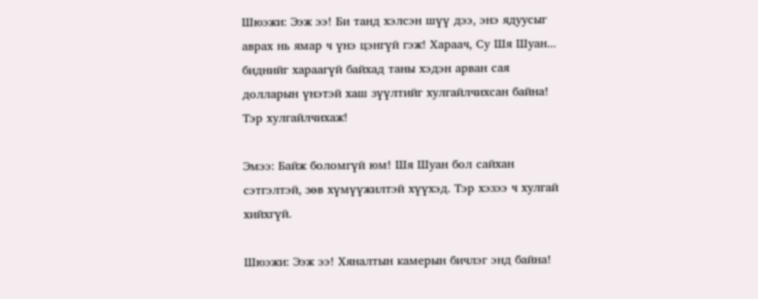Шюэжи: Ээж ээ! Би танд хэлсэн шүү дээ, энэ ядуусыг аврах нь ямар ч үнэ цэнгүй гэж! Хараач, Су Шя Шуан... биднийг хараагүй байхад таны хэдэн арван сая долларын үнэтэй хаш зүүлтийг хулгайлчихсан байна! Тэр хулгайлчихаж!

Эмээ: Байж боломгүй юм! Шя Шуан бол сайхан сэтгэлтэй, зөв хүмүүжилтэй хүүхэд. Тэр хэзээ ч хулгай хийхгүй.

Шюэжи: Ээж ээ! Хяналтын камерын бичлэг энд байна!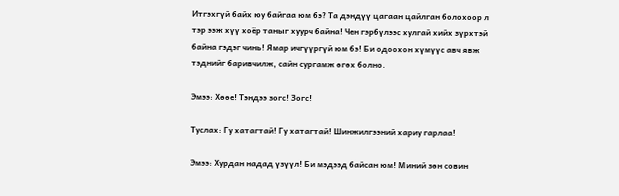Итгэхгүй байх юу байгаа юм бэ? Та дэндүү цагаан цайлган болохоор л тэр ээж хүү хоёр таныг хуурч байна! Чен гэрбүлээс хулгай хийх зүрхтэй байна гэдэг чинь! Ямар ичгүүргүй юм бэ! Би одоохон хүмүүс авч явж тэднийг баривчилж, сайн сургамж өгөх болно.

Эмээ: Хөөе! Тэндээ зогс! Зогс!

Туслах: Гу хатагтай! Гу хатагтай! Шинжилгээний хариу гарлаа!

Эмээ: Хурдан надад үзүүл! Би мэдээд байсан юм! Миний зөн совин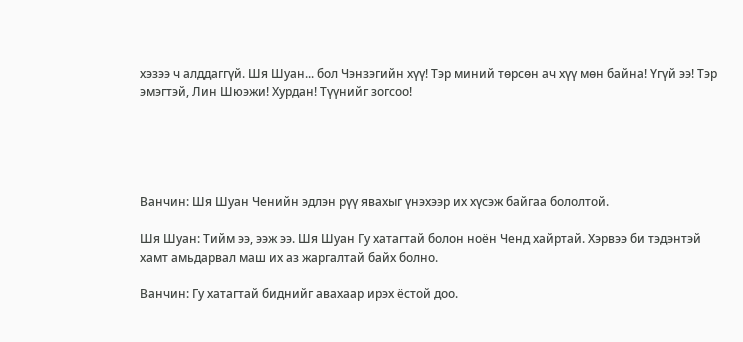хэзээ ч алддаггүй. Шя Шуан... бол Чэнзэгийн хүү! Тэр миний төрсөн ач хүү мөн байна! Үгүй ээ! Тэр эмэгтэй, Лин Шюэжи! Хурдан! Түүнийг зогсоо!





Ванчин: Шя Шуан Ченийн эдлэн рүү явахыг үнэхээр их хүсэж байгаа бололтой.

Шя Шуан: Тийм ээ, ээж ээ. Шя Шуан Гу хатагтай болон ноён Ченд хайртай. Хэрвээ би тэдэнтэй хамт амьдарвал маш их аз жаргалтай байх болно.

Ванчин: Гу хатагтай биднийг авахаар ирэх ёстой доо.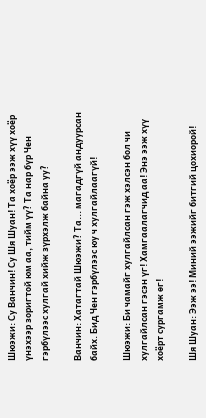Шюэжи: Су Ванчин! Су Шя Шуан! Та хоёр ээж хүү хоёр үнэхээр зоригтой юм аа, тийм үү? Та нар бүр Чен гэрбүлээс хулгай хийж зүрхэлж байна уу?

Ванчин: Хатагтай Шюэжи? Та... магадгүй андуурсан байх. Бид Чен гэрбүлээс юу ч хулгайлаагүй!

Шюэжи: Би чамайг хулгайлсан гэж хэлсэн бол чи хулгайлсан гэсэн үг! Хамгаалагчид аа! Энэ ээж хүү хоёрт сургамж өг!

Шя Шуан: Ээж ээ! Миний ээжийг битгий цохиорой!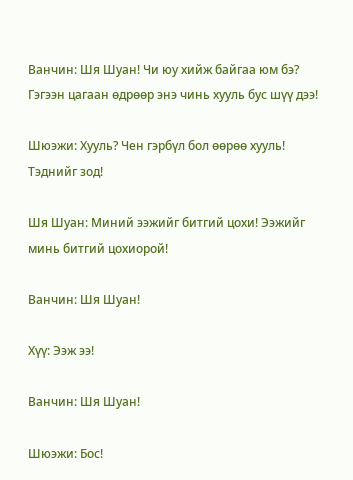Ванчин: Шя Шуан! Чи юу хийж байгаа юм бэ? Гэгээн цагаан өдрөөр энэ чинь хууль бус шүү дээ!

Шюэжи: Хууль? Чен гэрбүл бол өөрөө хууль! Тэднийг зод!

Шя Шуан: Миний ээжийг битгий цохи! Ээжийг минь битгий цохиорой!

Ванчин: Шя Шуан!

Хүү: Ээж ээ!

Ванчин: Шя Шуан!

Шюэжи: Бос!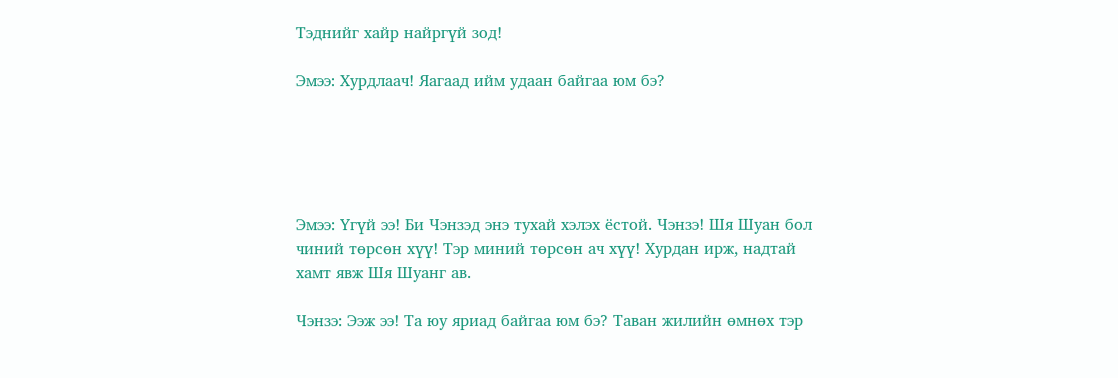Тэднийг хайр найргүй зод!

Эмээ: Хурдлаач! Яагаад ийм удаан байгаа юм бэ?





Эмээ: Үгүй ээ! Би Чэнзэд энэ тухай хэлэх ёстой. Чэнзэ! Шя Шуан бол чиний төрсөн хүү! Тэр миний төрсөн ач хүү! Хурдан ирж, надтай хамт явж Шя Шуанг ав.

Чэнзэ: Ээж ээ! Та юу яриад байгаа юм бэ? Таван жилийн өмнөх тэр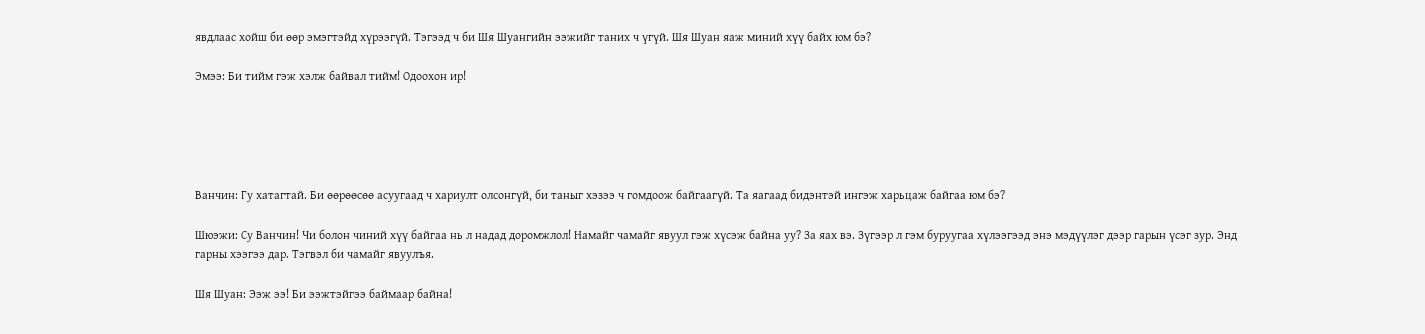явдлаас хойш би өөр эмэгтэйд хүрээгүй. Тэгээд ч би Шя Шуангийн ээжийг таних ч үгүй. Шя Шуан яаж миний хүү байх юм бэ?

Эмээ: Би тийм гэж хэлж байвал тийм! Одоохон ир!





Ванчин: Гу хатагтай. Би өөрөөсөө асуугаад ч хариулт олсонгүй, би таныг хэзээ ч гомдоож байгаагүй. Та яагаад бидэнтэй ингэж харьцаж байгаа юм бэ?

Шюэжи: Су Ванчин! Чи болон чиний хүү байгаа нь л надад доромжлол! Намайг чамайг явуул гэж хүсэж байна уу? За яах вэ. Зүгээр л гэм буруугаа хүлээгээд энэ мэдүүлэг дээр гарын үсэг зур. Энд гарны хээгээ дар. Тэгвэл би чамайг явуулъя.

Шя Шуан: Ээж ээ! Би ээжтэйгээ баймаар байна!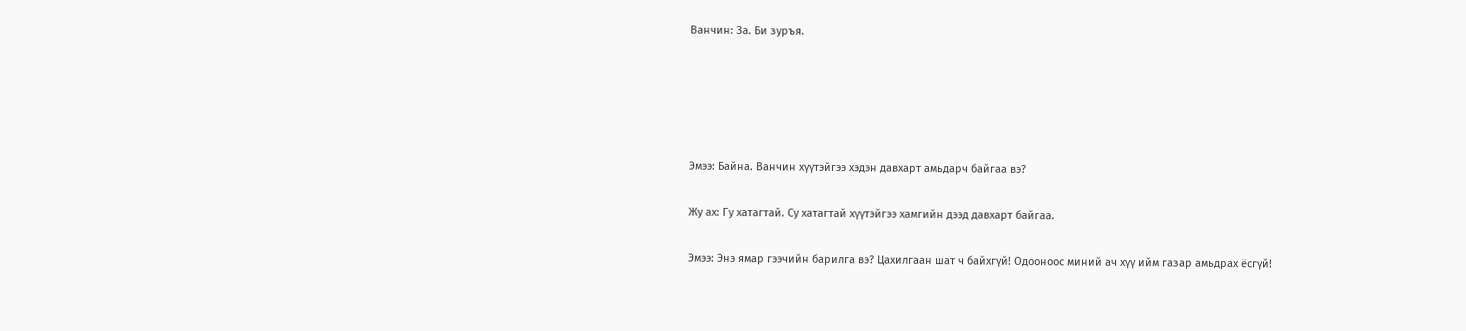Ванчин: За. Би зуръя.





Эмээ: Байна. Ванчин хүүтэйгээ хэдэн давхарт амьдарч байгаа вэ?

Жу ах: Гу хатагтай. Су хатагтай хүүтэйгээ хамгийн дээд давхарт байгаа.

Эмээ: Энэ ямар гээчийн барилга вэ? Цахилгаан шат ч байхгүй! Одооноос миний ач хүү ийм газар амьдрах ёсгүй!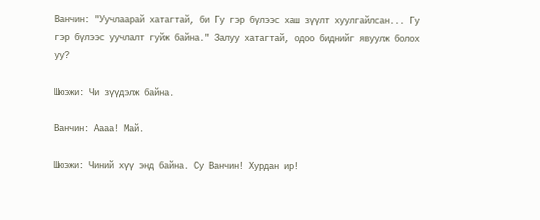Ванчин: "Уучлаарай хатагтай, би Гу гэр бүлээс хаш зүүлт хуулгайлсан... Гу гэр бүлээс уучлалт гуйж байна." Залуу хатагтай, одоо биднийг явуулж болох уу?

Шюэжи: Чи зүүдэлж байна.

Ванчин: Аааа! Май.

Шюэжи: Чиний хүү энд байна. Су Ванчин! Хурдан ир!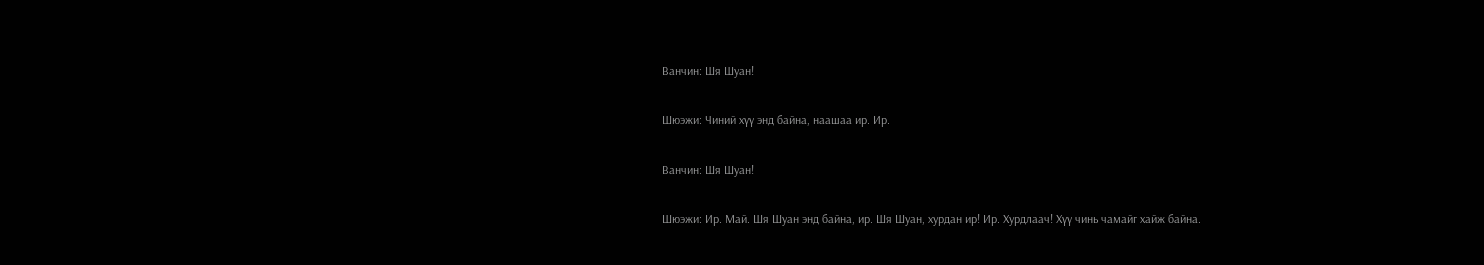Ванчин: Шя Шуан!

Шюэжи: Чиний хүү энд байна, наашаа ир. Ир.

Ванчин: Шя Шуан!

Шюэжи: Ир. Май. Шя Шуан энд байна, ир. Шя Шуан, хурдан ир! Ир. Хурдлаач! Хүү чинь чамайг хайж байна.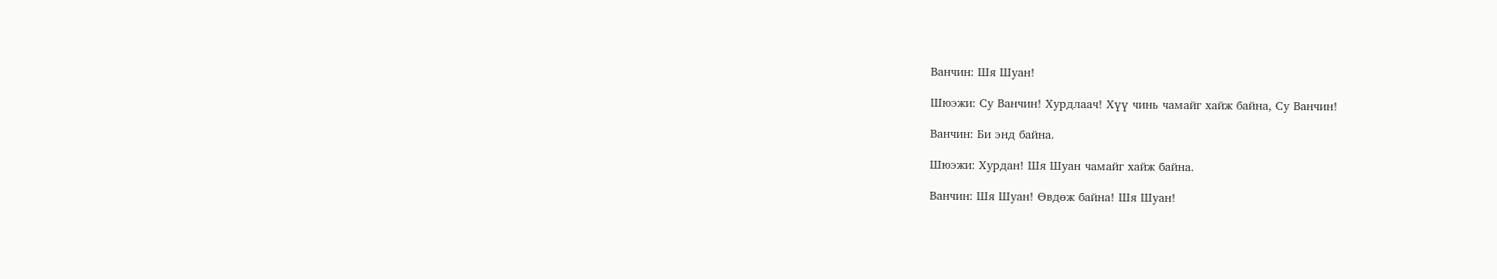Ванчин: Шя Шуан!

Шюэжи: Су Ванчин! Хурдлаач! Хүү чинь чамайг хайж байна, Су Ванчин!

Ванчин: Би энд байна.

Шюэжи: Хурдан! Шя Шуан чамайг хайж байна.

Ванчин: Шя Шуан! Өвдөж байна! Шя Шуан!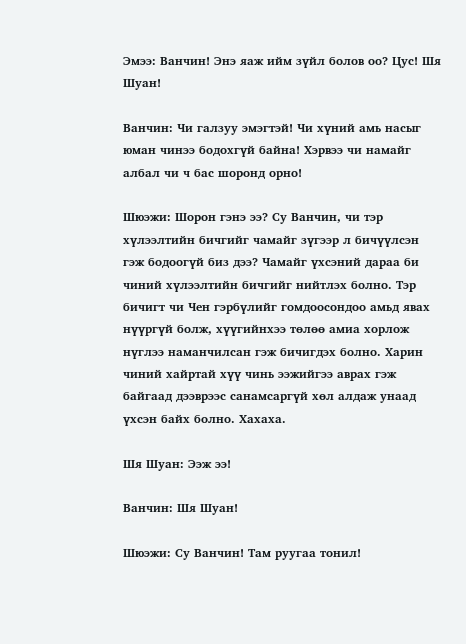Эмээ: Ванчин! Энэ яаж ийм зүйл болов оо? Цус! Шя Шуан!

Ванчин: Чи галзуу эмэгтэй! Чи хүний амь насыг юман чинээ бодохгүй байна! Хэрвээ чи намайг албал чи ч бас шоронд орно!

Шюэжи: Шорон гэнэ ээ? Су Ванчин, чи тэр хүлээлтийн бичгийг чамайг зүгээр л бичүүлсэн гэж бодоогүй биз дээ? Чамайг үхсэний дараа би чиний хүлээлтийн бичгийг нийтлэх болно. Тэр бичигт чи Чен гэрбүлийг гомдоосондоо амьд явах нүүргүй болж, хүүгийнхээ төлөө амиа хорлож нүглээ наманчилсан гэж бичигдэх болно. Харин чиний хайртай хүү чинь ээжийгээ аврах гэж байгаад дээврээс санамсаргүй хөл алдаж унаад үхсэн байх болно. Хахаха.

Шя Шуан: Ээж ээ!

Ванчин: Шя Шуан!

Шюэжи: Су Ванчин! Там руугаа тонил!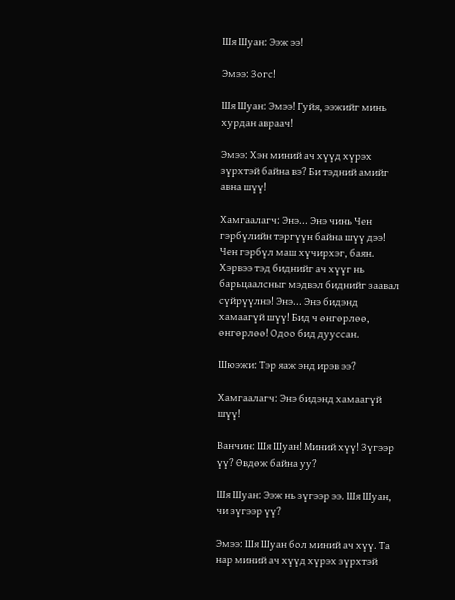Шя Шуан: Ээж ээ!

Эмээ: Зогс!

Шя Шуан: Эмээ! Гуйя, ээжийг минь хурдан авраач!

Эмээ: Хэн миний ач хүүд хүрэх зүрхтэй байна вэ? Би тэдний амийг авна шүү!

Хамгаалагч: Энэ... Энэ чинь Чен гэрбүлийн тэргүүн байна шүү дээ! Чен гэрбүл маш хүчирхэг, баян. Хэрвээ тэд биднийг ач хүүг нь барьцаалсныг мэдвэл биднийг заавал сүйрүүлнэ! Энэ... Энэ бидэнд хамаагүй шүү! Бид ч өнгөрлөө, өнгөрлөө! Одоо бид дууссан.

Шюэжи: Тэр яаж энд ирэв ээ?

Хамгаалагч: Энэ бидэнд хамаагүй шүү!

Ванчин: Шя Шуан! Миний хүү! Зүгээр үү? Өвдөж байна уу?

Шя Шуан: Ээж нь зүгээр ээ. Шя Шуан, чи зүгээр үү?

Эмээ: Шя Шуан бол миний ач хүү. Та нар миний ач хүүд хүрэх зүрхтэй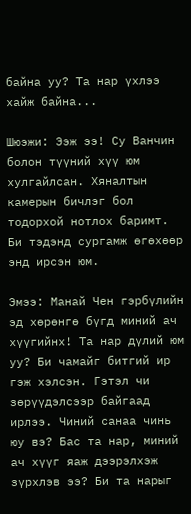байна уу? Та нар үхлээ хайж байна...

Шюэжи: Ээж ээ! Су Ванчин болон түүний хүү юм хулгайлсан. Хяналтын камерын бичлэг бол тодорхой нотлох баримт. Би тэдэнд сургамж өгөхөөр энд ирсэн юм.

Эмээ: Манай Чен гэрбүлийн эд хөрөнгө бүгд миний ач хүүгийнх! Та нар дүлий юм уу? Би чамайг битгий ир гэж хэлсэн. Гэтэл чи зөрүүдэлсээр байгаад ирлээ. Чиний санаа чинь юу вэ? Бас та нар, миний ач хүүг яаж дээрэлхэж зүрхлэв ээ? Би та нарыг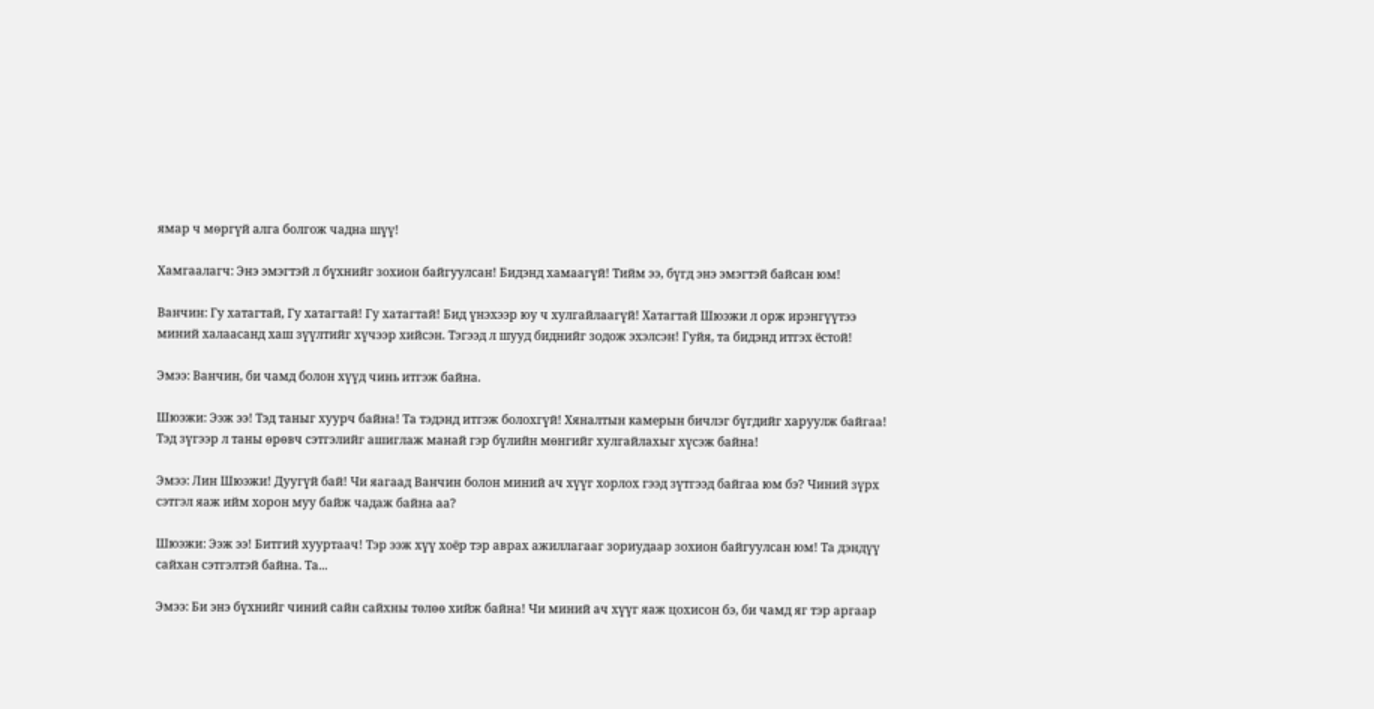ямар ч мөргүй алга болгож чадна шүү!

Хамгаалагч: Энэ эмэгтэй л бүхнийг зохион байгуулсан! Бидэнд хамаагүй! Тийм ээ, бүгд энэ эмэгтэй байсан юм!

Ванчин: Гу хатагтай, Гу хатагтай! Гу хатагтай! Бид үнэхээр юу ч хулгайлаагүй! Хатагтай Шюэжи л орж ирэнгүүтээ миний халаасанд хаш зүүлтийг хүчээр хийсэн. Тэгээд л шууд биднийг зодож эхэлсэн! Гуйя, та бидэнд итгэх ёстой!

Эмээ: Ванчин, би чамд болон хүүд чинь итгэж байна.

Шюэжи: Ээж ээ! Тэд таныг хуурч байна! Та тэдэнд итгэж болохгүй! Хяналтын камерын бичлэг бүгдийг харуулж байгаа! Тэд зүгээр л таны өрөвч сэтгэлийг ашиглаж манай гэр бүлийн мөнгийг хулгайлахыг хүсэж байна!

Эмээ: Лин Шюэжи! Дуугүй бай! Чи яагаад Ванчин болон миний ач хүүг хорлох гээд зүтгээд байгаа юм бэ? Чиний зүрх сэтгэл яаж ийм хорон муу байж чадаж байна аа?

Шюэжи: Ээж ээ! Битгий хууртаач! Тэр ээж хүү хоёр тэр аврах ажиллагааг зориудаар зохион байгуулсан юм! Та дэндүү сайхан сэтгэлтэй байна. Та...

Эмээ: Би энэ бүхнийг чиний сайн сайхны төлөө хийж байна! Чи миний ач хүүг яаж цохисон бэ, би чамд яг тэр аргаар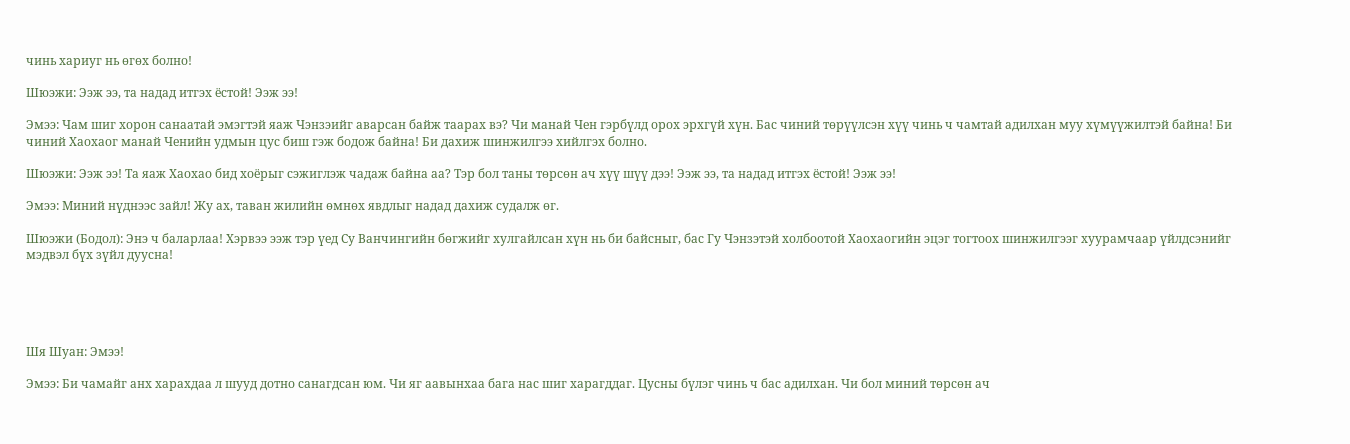чинь хариуг нь өгөх болно!

Шюэжи: Ээж ээ, та надад итгэх ёстой! Ээж ээ!

Эмээ: Чам шиг хорон санаатай эмэгтэй яаж Чэнзэийг аварсан байж таарах вэ? Чи манай Чен гэрбүлд орох эрхгүй хүн. Бас чиний төрүүлсэн хүү чинь ч чамтай адилхан муу хүмүүжилтэй байна! Би чиний Хаохаог манай Ченийн удмын цус биш гэж бодож байна! Би дахиж шинжилгээ хийлгэх болно.

Шюэжи: Ээж ээ! Та яаж Хаохао бид хоёрыг сэжиглэж чадаж байна аа? Тэр бол таны төрсөн ач хүү шүү дээ! Ээж ээ, та надад итгэх ёстой! Ээж ээ!

Эмээ: Миний нүднээс зайл! Жу ах, таван жилийн өмнөх явдлыг надад дахиж судалж өг.

Шюэжи (Бодол): Энэ ч баларлаа! Хэрвээ ээж тэр үед Су Ванчингийн бөгжийг хулгайлсан хүн нь би байсныг, бас Гу Чэнзэтэй холбоотой Хаохаогийн эцэг тогтоох шинжилгээг хуурамчаар үйлдсэнийг мэдвэл бүх зүйл дуусна!





Шя Шуан: Эмээ!

Эмээ: Би чамайг анх харахдаа л шууд дотно санагдсан юм. Чи яг аавынхаа бага нас шиг харагддаг. Цусны бүлэг чинь ч бас адилхан. Чи бол миний төрсөн ач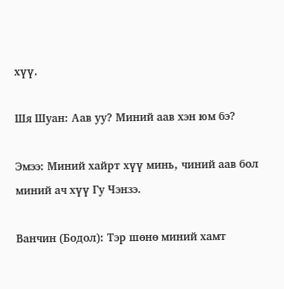хүү.

Шя Шуан: Аав уу? Миний аав хэн юм бэ?

Эмээ: Миний хайрт хүү минь, чиний аав бол миний ач хүү Гу Чэнзэ.

Ванчин (Бодол): Тэр шөнө миний хамт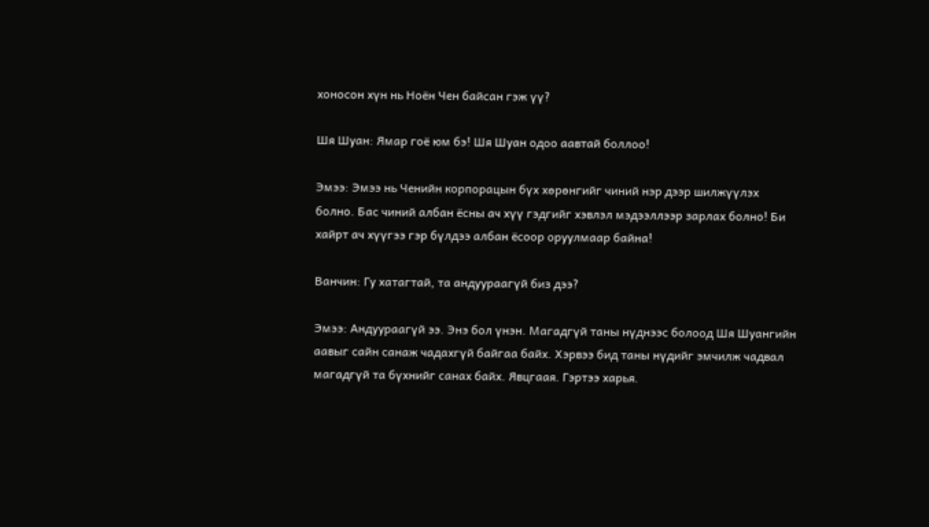хоносон хүн нь Ноён Чен байсан гэж үү?

Шя Шуан: Ямар гоё юм бэ! Шя Шуан одоо аавтай боллоо!

Эмээ: Эмээ нь Ченийн корпорацын бүх хөрөнгийг чиний нэр дээр шилжүүлэх болно. Бас чиний албан ёсны ач хүү гэдгийг хэвлэл мэдээллээр зарлах болно! Би хайрт ач хүүгээ гэр бүлдээ албан ёсоор оруулмаар байна!

Ванчин: Гу хатагтай, та андуураагүй биз дээ?

Эмээ: Андуураагүй ээ. Энэ бол үнэн. Магадгүй таны нүднээс болоод Шя Шуангийн аавыг сайн санаж чадахгүй байгаа байх. Хэрвээ бид таны нүдийг эмчилж чадвал магадгүй та бүхнийг санах байх. Явцгаая. Гэртээ харья.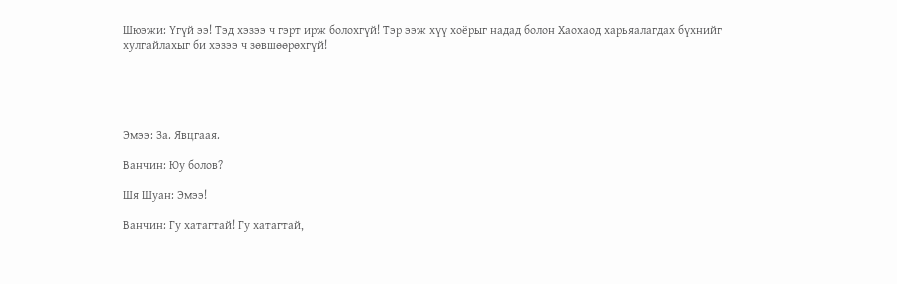Шюэжи: Үгүй ээ! Тэд хэзээ ч гэрт ирж болохгүй! Тэр ээж хүү хоёрыг надад болон Хаохаод харьяалагдах бүхнийг хулгайлахыг би хэзээ ч зөвшөөрөхгүй!





Эмээ: За. Явцгаая.

Ванчин: Юу болов?

Шя Шуан: Эмээ!

Ванчин: Гу хатагтай! Гу хатагтай,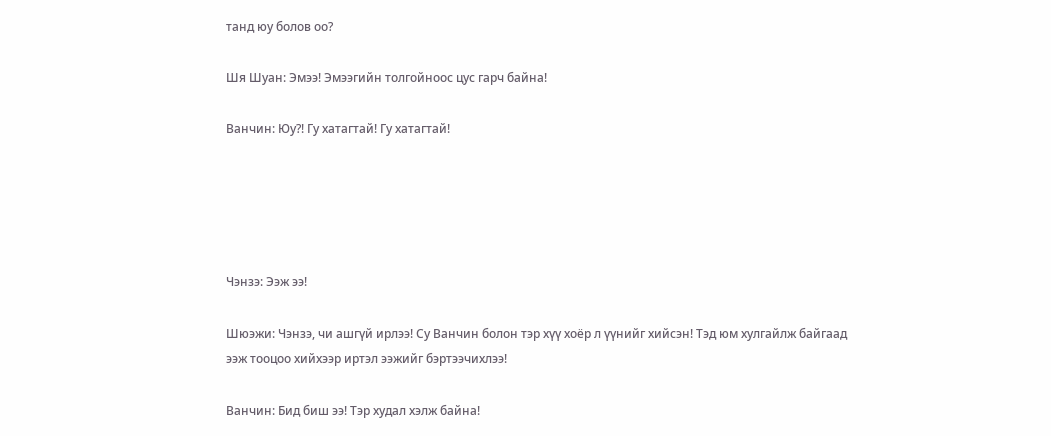танд юу болов оо?

Шя Шуан: Эмээ! Эмээгийн толгойноос цус гарч байна!

Ванчин: Юу?! Гу хатагтай! Гу хатагтай!





Чэнзэ: Ээж ээ!

Шюэжи: Чэнзэ, чи ашгүй ирлээ! Су Ванчин болон тэр хүү хоёр л үүнийг хийсэн! Тэд юм хулгайлж байгаад ээж тооцоо хийхээр иртэл ээжийг бэртээчихлээ!

Ванчин: Бид биш ээ! Тэр худал хэлж байна!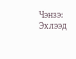Чэнзэ: Эхлээд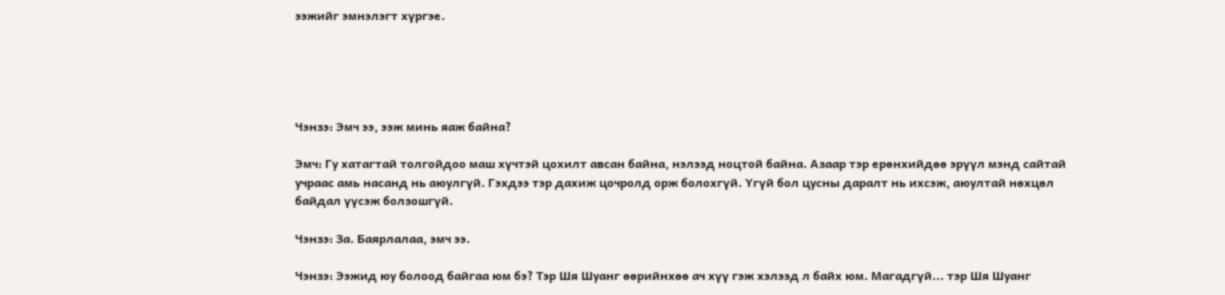ээжийг эмнэлэгт хүргэе.





Чэнзэ: Эмч ээ, ээж минь яаж байна?

Эмч: Гу хатагтай толгойдоо маш хүчтэй цохилт авсан байна, нэлээд ноцтой байна. Азаар тэр ерөнхийдөө эрүүл мэнд сайтай учраас амь насанд нь аюулгүй. Гэхдээ тэр дахиж цочролд орж болохгүй. Үгүй бол цусны даралт нь ихсэж, аюултай нөхцөл байдал үүсэж болзошгүй.

Чэнзэ: За. Баярлалаа, эмч ээ.

Чэнзэ: Ээжид юу болоод байгаа юм бэ? Тэр Шя Шуанг өөрийнхөө ач хүү гэж хэлээд л байх юм. Магадгүй... тэр Шя Шуанг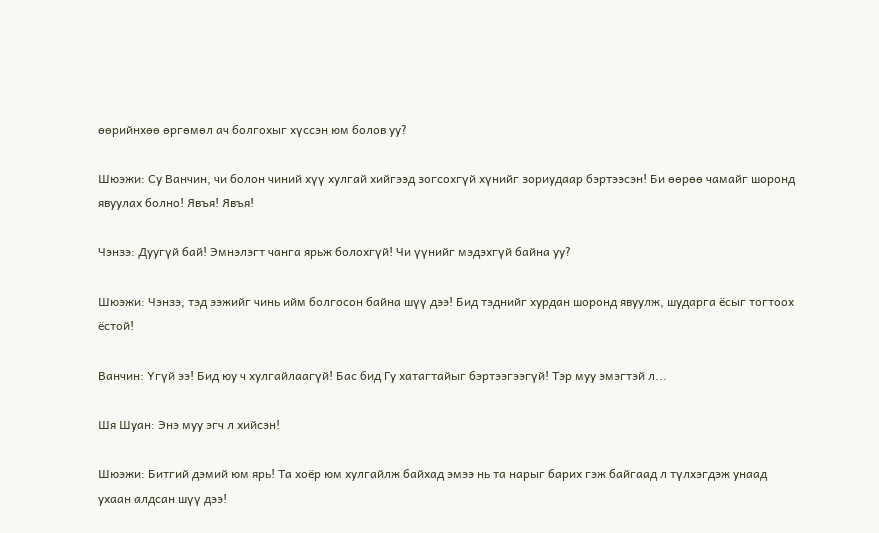өөрийнхөө өргөмөл ач болгохыг хүссэн юм болов уу?

Шюэжи: Су Ванчин, чи болон чиний хүү хулгай хийгээд зогсохгүй хүнийг зориудаар бэртээсэн! Би өөрөө чамайг шоронд явуулах болно! Явъя! Явъя!

Чэнзэ: Дуугүй бай! Эмнэлэгт чанга ярьж болохгүй! Чи үүнийг мэдэхгүй байна уу?

Шюэжи: Чэнзэ, тэд ээжийг чинь ийм болгосон байна шүү дээ! Бид тэднийг хурдан шоронд явуулж, шударга ёсыг тогтоох ёстой!

Ванчин: Үгүй ээ! Бид юу ч хулгайлаагүй! Бас бид Гу хатагтайыг бэртээгээгүй! Тэр муу эмэгтэй л...

Шя Шуан: Энэ муу эгч л хийсэн!

Шюэжи: Битгий дэмий юм ярь! Та хоёр юм хулгайлж байхад эмээ нь та нарыг барих гэж байгаад л түлхэгдэж унаад ухаан алдсан шүү дээ!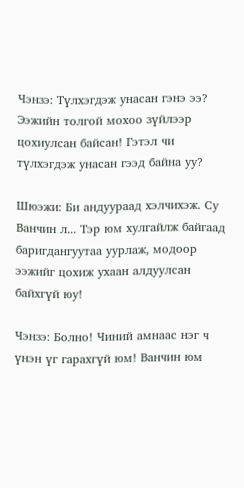Чэнзэ: Түлхэгдэж унасан гэнэ ээ? Ээжийн толгой мохоо зүйлээр цохиулсан байсан! Гэтэл чи түлхэгдэж унасан гээд байна уу?

Шюэжи: Би андуураад хэлчихэж. Су Ванчин л... Тэр юм хулгайлж байгаад баригдангуутаа уурлаж, модоор ээжийг цохиж ухаан алдуулсан байхгүй юу!

Чэнзэ: Болно! Чиний амнаас нэг ч үнэн үг гарахгүй юм! Ванчин юм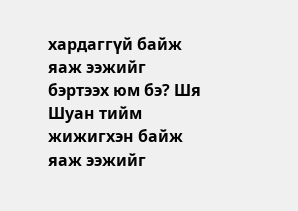хардаггүй байж яаж ээжийг бэртээх юм бэ? Шя Шуан тийм жижигхэн байж яаж ээжийг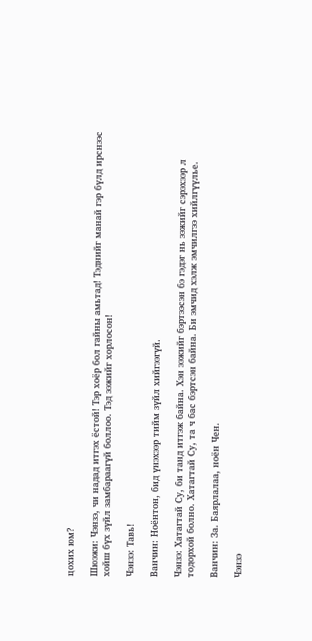цохих юм?

Шюэжи: Чэнзэ, чи надад итгэх ёстой! Тэр хоёр бол гайны амьтад! Тэднийг манай гэр бүлд ирснээс хойш бүх зүйл замбараагүй боллоо. Тэд ээжийг хорлосон!

Чэнзэ: Тавь!

Ванчин: Ноёнтон, бид үнэхээр тийм зүйл хийгээгүй.

Чэнзэ: Хатагтай Су, би танд итгэж байна. Хэн ээжийг бэртээсэн бэ гэдэг нь ээжийг сэрэхээр л тодорхой болно. Хатагтай Су, та ч бас бэртсэн байна. Би эмчид хэлж эмчилгээ хийлгүүлье.

Ванчин: За. Баярлалаа, ноён Чен.

Чэнзэ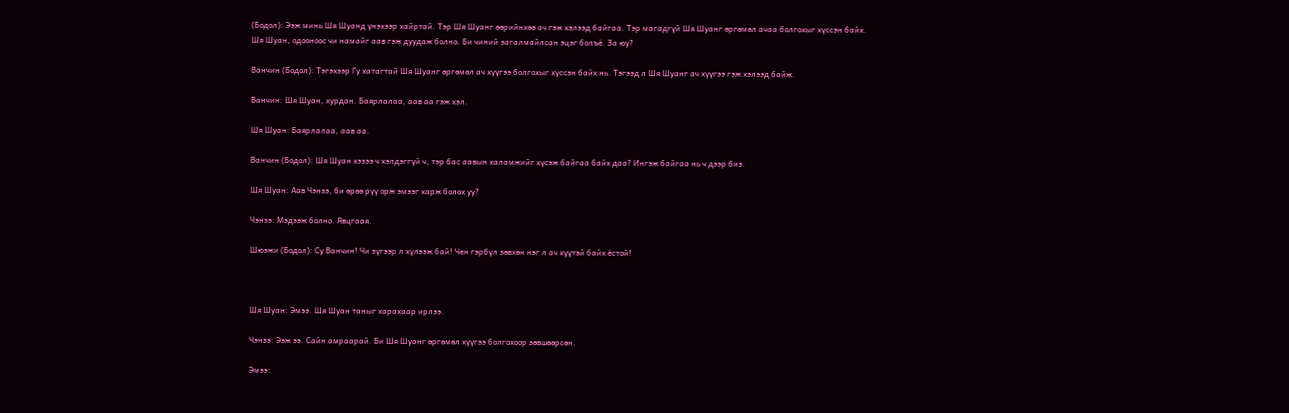(Бодол): Ээж минь Шя Шуанд үнэхээр хайртай. Тэр Шя Шуанг өөрийнхөө ач гэж хэлээд байгаа. Тэр магадгүй Шя Шуанг өргөмөл ачаа болгохыг хүссэн байх. Шя Шуан, одооноос чи намайг аав гэж дуудаж болно. Би чиний загалмайлсан эцэг болъё. За юу?

Ванчин (Бодол): Тэгэхээр Гу хатагтай Шя Шуанг өргөмөл ач хүүгээ болгохыг хүссэн байх нь. Тэгээд л Шя Шуанг ач хүүгээ гэж хэлээд байж.

Ванчин: Шя Шуан, хурдан. Баярлалаа, аав аа гэж хэл.

Шя Шуан: Баярлалаа, аав аа.

Ванчин (Бодол): Шя Шуан хэзээ ч хэлдэггүй ч, тэр бас аавын халамжийг хүсэж байгаа байх даа? Ингэж байгаа нь ч дээр биз.

Шя Шуан: Аав Чэнзэ, би өрөө рүү орж эмээг харж болох уу?

Чэнзэ: Мэдээж болно. Явцгаая.

Шюэжи (Бодол): Су Ванчин! Чи зүгээр л хүлээж бай! Чен гэрбүл зөвхөн нэг л ач хүүтэй байх ёстой!



Шя Шуан: Эмээ. Шя Шуан таныг харахаар ирлээ.

Чэнзэ: Ээж ээ. Сайн амраарай. Би Шя Шуанг өргөмөл хүүгээ болгохоор зөвшөөрсөн.

Эмээ: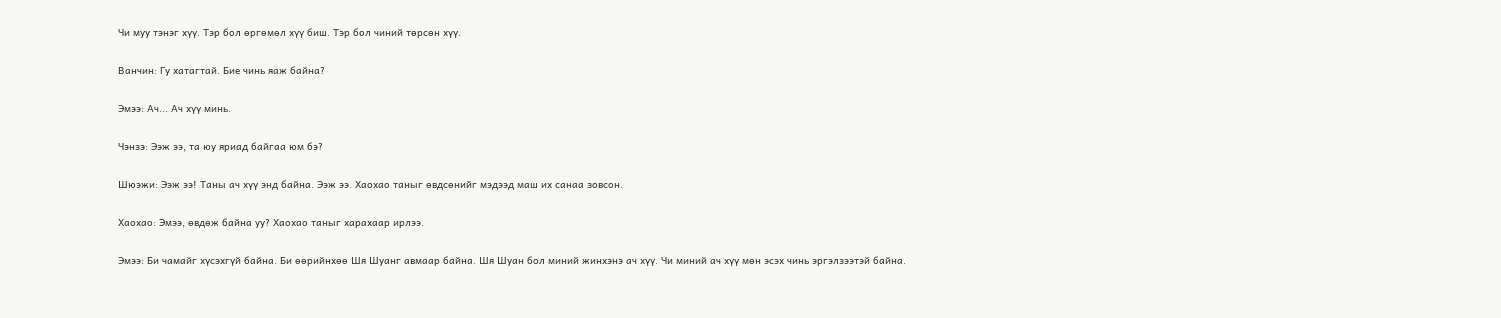Чи муу тэнэг хүү. Тэр бол өргөмөл хүү биш. Тэр бол чиний төрсөн хүү.

Ванчин: Гу хатагтай. Бие чинь яаж байна?

Эмээ: Ач... Ач хүү минь.

Чэнзэ: Ээж ээ, та юу яриад байгаа юм бэ?

Шюэжи: Ээж ээ! Таны ач хүү энд байна. Ээж ээ. Хаохао таныг өвдсөнийг мэдээд маш их санаа зовсон.

Хаохао: Эмээ, өвдөж байна уу? Хаохао таныг харахаар ирлээ.

Эмээ: Би чамайг хүсэхгүй байна. Би өөрийнхөө Шя Шуанг авмаар байна. Шя Шуан бол миний жинхэнэ ач хүү. Чи миний ач хүү мөн эсэх чинь эргэлзээтэй байна.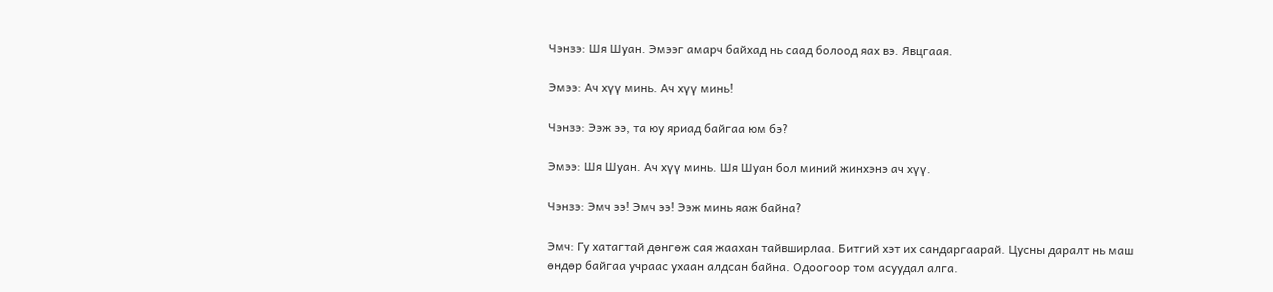Чэнзэ: Шя Шуан. Эмээг амарч байхад нь саад болоод яах вэ. Явцгаая.

Эмээ: Ач хүү минь. Ач хүү минь!

Чэнзэ: Ээж ээ, та юу яриад байгаа юм бэ?

Эмээ: Шя Шуан. Ач хүү минь. Шя Шуан бол миний жинхэнэ ач хүү.

Чэнзэ: Эмч ээ! Эмч ээ! Ээж минь яаж байна?

Эмч: Гу хатагтай дөнгөж сая жаахан тайвширлаа. Битгий хэт их сандаргаарай. Цусны даралт нь маш өндөр байгаа учраас ухаан алдсан байна. Одоогоор том асуудал алга.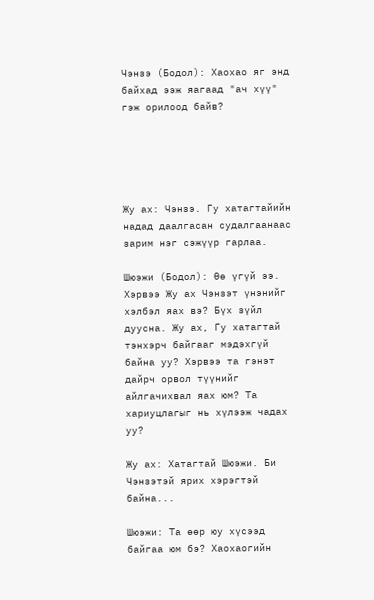Чэнзэ (Бодол): Хаохао яг энд байхад ээж яагаад "ач хүү" гэж орилоод байв?





Жу ах: Чэнзэ. Гу хатагтайийн надад даалгасан судалгаанаас зарим нэг сэжүүр гарлаа.

Шюэжи (Бодол): Өө үгүй ээ. Хэрвээ Жу ах Чэнзэт үнэнийг хэлбэл яах вэ? Бүх зүйл дуусна. Жу ах, Гу хатагтай тэнхэрч байгааг мэдэхгүй байна уу? Хэрвээ та гэнэт дайрч орвол түүнийг айлгачихвал яах юм? Та хариуцлагыг нь хүлээж чадах уу?

Жу ах: Хатагтай Шюэжи. Би Чэнзэтэй ярих хэрэгтэй байна...

Шюэжи: Та өөр юу хүсээд байгаа юм бэ? Хаохаогийн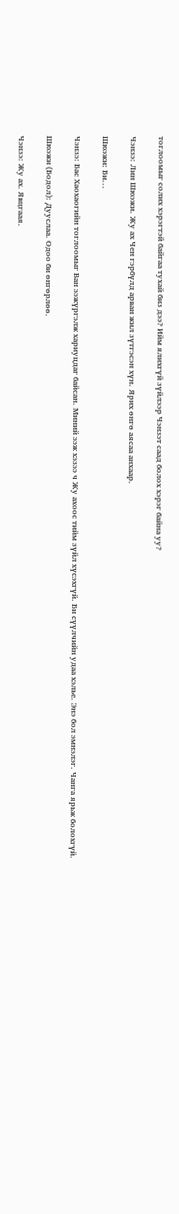тоглоомыг солих хэрэгтэй байгаа тухай биз дээ? Ийм ялихгүй зүйлээр Чэнзэт саад болох хэрэг байна уу?

Чэнзэ: Лин Шюэжи. Жу ах Чен гэрбүлд арван жил зүтгэсэн хүн. Ярих өнгө аясаа анхаар.

Шюэжи: Би...

Чэнзэ: Бас Хаохаогийн тоглоомыг Ван ээжүргэлж хариуцдаг байсан. Миний ээж хэзээ ч Жу ахоос тийм зүйл хүсэхгүй. Би сүүлчийн удаа хэлье. Энэ бол эмнэлэг. Чанга ярьж болохгүй.

Шюэжи (Бодол): Дууслаа. Одоо би өнгөрлөө.

Чэнзэ: Жу ах. Явцгаая.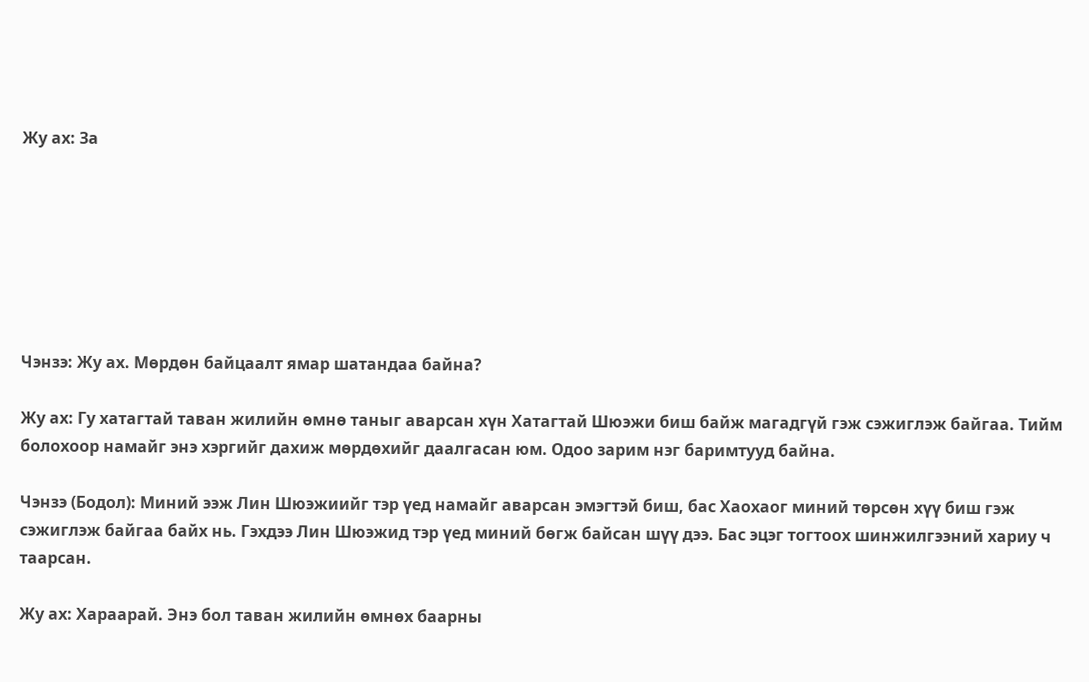Жу ах: За







Чэнзэ: Жу ах. Мөрдөн байцаалт ямар шатандаа байна?

Жу ах: Гу хатагтай таван жилийн өмнө таныг аварсан хүн Хатагтай Шюэжи биш байж магадгүй гэж сэжиглэж байгаа. Тийм болохоор намайг энэ хэргийг дахиж мөрдөхийг даалгасан юм. Одоо зарим нэг баримтууд байна.

Чэнзэ (Бодол): Миний ээж Лин Шюэжиийг тэр үед намайг аварсан эмэгтэй биш, бас Хаохаог миний төрсөн хүү биш гэж сэжиглэж байгаа байх нь. Гэхдээ Лин Шюэжид тэр үед миний бөгж байсан шүү дээ. Бас эцэг тогтоох шинжилгээний хариу ч таарсан.

Жу ах: Хараарай. Энэ бол таван жилийн өмнөх баарны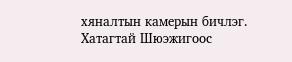хяналтын камерын бичлэг. Хатагтай Шюэжигоос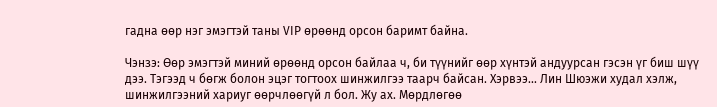гадна өөр нэг эмэгтэй таны VIP өрөөнд орсон баримт байна.

Чэнзэ: Өөр эмэгтэй миний өрөөнд орсон байлаа ч, би түүнийг өөр хүнтэй андуурсан гэсэн үг биш шүү дээ. Тэгээд ч бөгж болон эцэг тогтоох шинжилгээ таарч байсан. Хэрвээ... Лин Шюэжи худал хэлж, шинжилгээний хариуг өөрчлөөгүй л бол. Жу ах. Мөрдлөгөө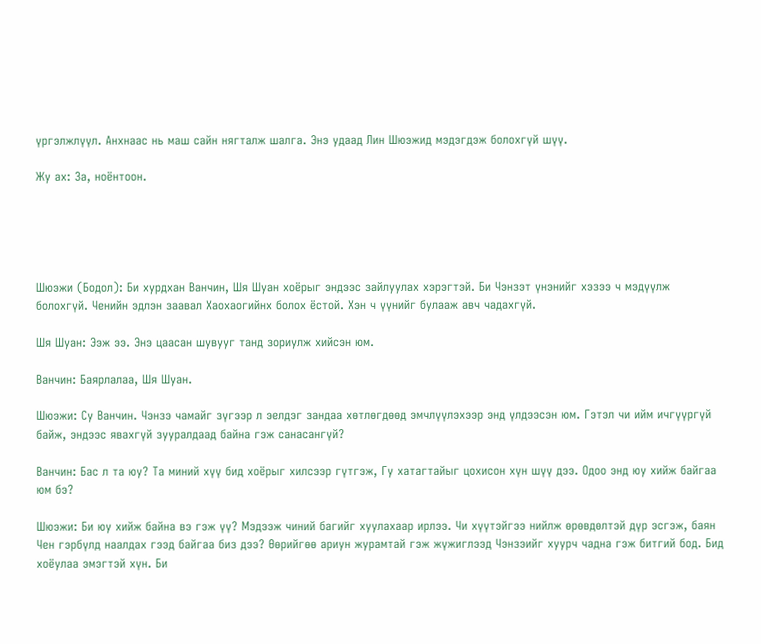үргэлжлүүл. Анхнаас нь маш сайн нягталж шалга. Энэ удаад Лин Шюэжид мэдэгдэж болохгүй шүү.

Жу ах: За, ноёнтоон.





Шюэжи (Бодол): Би хурдхан Ванчин, Шя Шуан хоёрыг эндээс зайлуулах хэрэгтэй. Би Чэнзэт үнэнийг хэзээ ч мэдүүлж болохгүй. Ченийн эдлэн заавал Хаохаогийнх болох ёстой. Хэн ч үүнийг булааж авч чадахгүй.

Шя Шуан: Ээж ээ. Энэ цаасан шувууг танд зориулж хийсэн юм.

Ванчин: Баярлалаа, Шя Шуан.

Шюэжи: Су Ванчин. Чэнзэ чамайг зүгээр л эелдэг зандаа хөтлөгдөөд эмчлүүлэхээр энд үлдээсэн юм. Гэтэл чи ийм ичгүүргүй байж, эндээс явахгүй зууралдаад байна гэж санасангүй?

Ванчин: Бас л та юу? Та миний хүү бид хоёрыг хилсээр гүтгэж, Гу хатагтайыг цохисон хүн шүү дээ. Одоо энд юу хийж байгаа юм бэ?

Шюэжи: Би юу хийж байна вэ гэж үү? Мэдээж чиний багийг хуулахаар ирлээ. Чи хүүтэйгээ нийлж өрөвдөлтэй дүр эсгэж, баян Чен гэрбүлд наалдах гээд байгаа биз дээ? Өөрийгөө ариун журамтай гэж жүжиглээд Чэнзэийг хуурч чадна гэж битгий бод. Бид хоёулаа эмэгтэй хүн. Би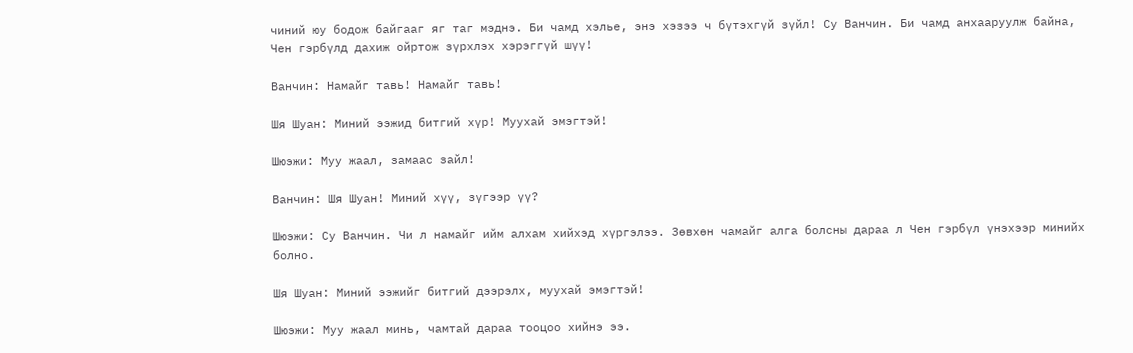чиний юу бодож байгааг яг таг мэднэ. Би чамд хэлье, энэ хэзээ ч бүтэхгүй зүйл! Су Ванчин. Би чамд анхааруулж байна, Чен гэрбүлд дахиж ойртож зүрхлэх хэрэггүй шүү!

Ванчин: Намайг тавь! Намайг тавь!

Шя Шуан: Миний ээжид битгий хүр! Муухай эмэгтэй!

Шюэжи: Муу жаал, замаас зайл!

Ванчин: Шя Шуан! Миний хүү, зүгээр үү?

Шюэжи: Су Ванчин. Чи л намайг ийм алхам хийхэд хүргэлээ. Зөвхөн чамайг алга болсны дараа л Чен гэрбүл үнэхээр минийх болно.

Шя Шуан: Миний ээжийг битгий дээрэлх, муухай эмэгтэй!

Шюэжи: Муу жаал минь, чамтай дараа тооцоо хийнэ ээ.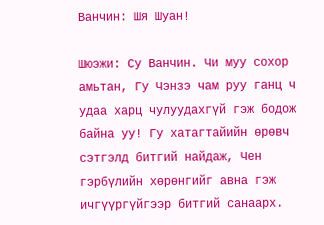Ванчин: Шя Шуан!

Шюэжи: Су Ванчин. Чи муу сохор амьтан, Гу Чэнзэ чам руу ганц ч удаа харц чулуудахгүй гэж бодож байна уу! Гу хатагтайийн өрөвч сэтгэлд битгий найдаж, Чен гэрбүлийн хөрөнгийг авна гэж ичгүүргүйгээр битгий санаарх.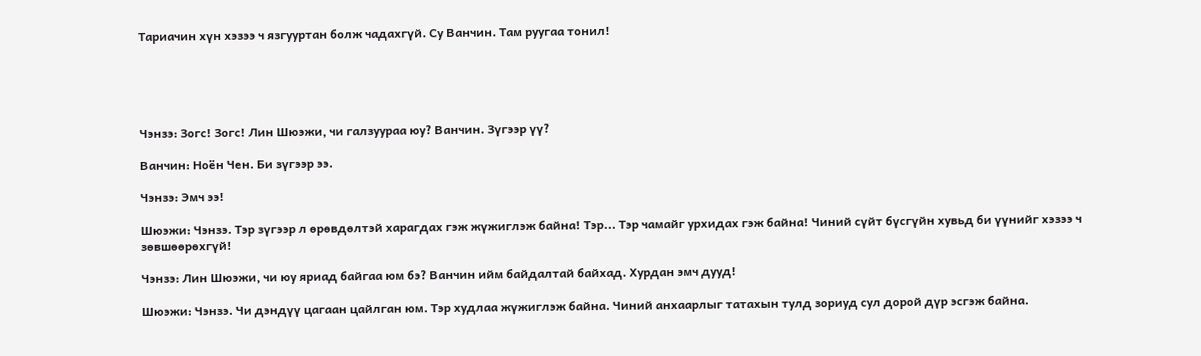Тариачин хүн хэзээ ч язгууртан болж чадахгүй. Су Ванчин. Там руугаа тонил!





Чэнзэ: Зогс! Зогс! Лин Шюэжи, чи галзуураа юу? Ванчин. Зүгээр үү?

Ванчин: Ноён Чен. Би зүгээр ээ.

Чэнзэ: Эмч ээ!

Шюэжи: Чэнзэ. Тэр зүгээр л өрөвдөлтэй харагдах гэж жүжиглэж байна! Тэр... Тэр чамайг урхидах гэж байна! Чиний сүйт бүсгүйн хувьд би үүнийг хэзээ ч зөвшөөрөхгүй!

Чэнзэ: Лин Шюэжи, чи юу яриад байгаа юм бэ? Ванчин ийм байдалтай байхад. Хурдан эмч дууд!

Шюэжи: Чэнзэ. Чи дэндүү цагаан цайлган юм. Тэр худлаа жүжиглэж байна. Чиний анхаарлыг татахын тулд зориуд сул дорой дүр эсгэж байна.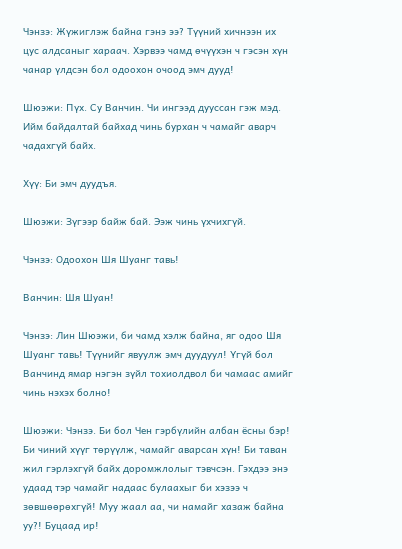Чэнзэ: Жүжиглэж байна гэнэ ээ? Түүний хичнээн их цус алдсаныг хараач. Хэрвээ чамд өчүүхэн ч гэсэн хүн чанар үлдсэн бол одоохон очоод эмч дууд!

Шюэжи: Пүх. Су Ванчин. Чи ингээд дууссан гэж мэд. Ийм байдалтай байхад чинь бурхан ч чамайг аварч чадахгүй байх.

Хүү: Би эмч дуудъя.

Шюэжи: Зүгээр байж бай. Ээж чинь үхчихгүй.

Чэнзэ: Одоохон Шя Шуанг тавь!

Ванчин: Шя Шуан!

Чэнзэ: Лин Шюэжи, би чамд хэлж байна, яг одоо Шя Шуанг тавь! Түүнийг явуулж эмч дуудуул! Үгүй бол Ванчинд ямар нэгэн зүйл тохиолдвол би чамаас амийг чинь нэхэх болно!

Шюэжи: Чэнзэ. Би бол Чен гэрбүлийн албан ёсны бэр! Би чиний хүүг төрүүлж, чамайг аварсан хүн! Би таван жил гэрлэхгүй байх доромжлолыг тэвчсэн. Гэхдээ энэ удаад тэр чамайг надаас булаахыг би хэзээ ч зөвшөөрөхгүй! Муу жаал аа, чи намайг хазаж байна уу?! Буцаад ир!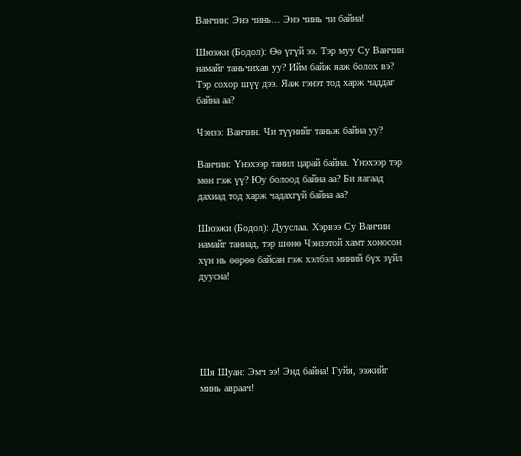Ванчин: Энэ чинь... Энэ чинь чи байна!

Шюэжи (Бодол): Өө үгүй ээ. Тэр муу Су Ванчин намайг таньчихав уу? Ийм байж яаж болох вэ? Тэр сохор шүү дээ. Яаж гэнэт тод харж чаддаг байна аа?

Чэнзэ: Ванчин. Чи түүнийг таньж байна уу?

Ванчин: Үнэхээр танил царай байна. Үнэхээр тэр мөн гэж үү? Юу болоод байна аа? Би яагаад дахиад тод харж чадахгүй байна аа?

Шюэжи (Бодол): Дууслаа. Хэрвээ Су Ванчин намайг таниад, тэр шөнө Чэнзэтой хамт хоносон хүн нь өөрөө байсан гэж хэлбэл миний бүх зүйл дуусна!





Шя Шуан: Эмч ээ! Энд байна! Гуйя, ээжийг минь авраач!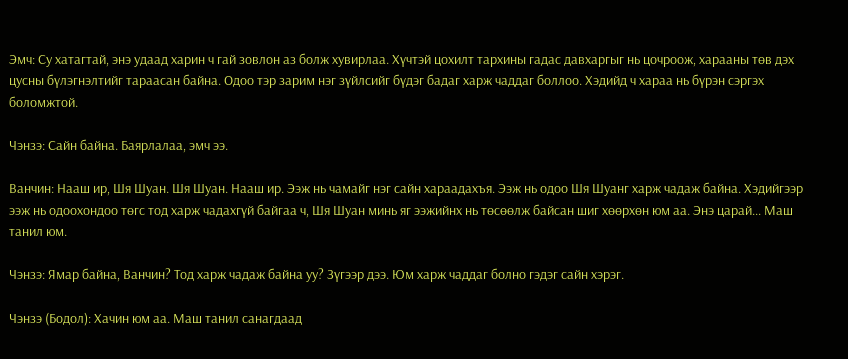Эмч: Су хатагтай, энэ удаад харин ч гай зовлон аз болж хувирлаа. Хүчтэй цохилт тархины гадас давхаргыг нь цочроож, харааны төв дэх цусны бүлэгнэлтийг тараасан байна. Одоо тэр зарим нэг зүйлсийг бүдэг бадаг харж чаддаг боллоо. Хэдийд ч хараа нь бүрэн сэргэх боломжтой.

Чэнзэ: Сайн байна. Баярлалаа, эмч ээ.

Ванчин: Нааш ир, Шя Шуан. Шя Шуан. Нааш ир. Ээж нь чамайг нэг сайн хараадахъя. Ээж нь одоо Шя Шуанг харж чадаж байна. Хэдийгээр ээж нь одоохондоо төгс тод харж чадахгүй байгаа ч, Шя Шуан минь яг ээжийнх нь төсөөлж байсан шиг хөөрхөн юм аа. Энэ царай... Маш танил юм.

Чэнзэ: Ямар байна, Ванчин? Тод харж чадаж байна уу? Зүгээр дээ. Юм харж чаддаг болно гэдэг сайн хэрэг.

Чэнзэ (Бодол): Хачин юм аа. Маш танил санагдаад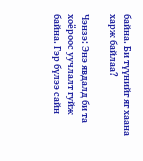байна. Би түүнийг яг хаана харж байлаа?

Чэнзэ: Энэ явдалд би та хоёроос уучлалт гуйж байна. Гэр бүлээ сайн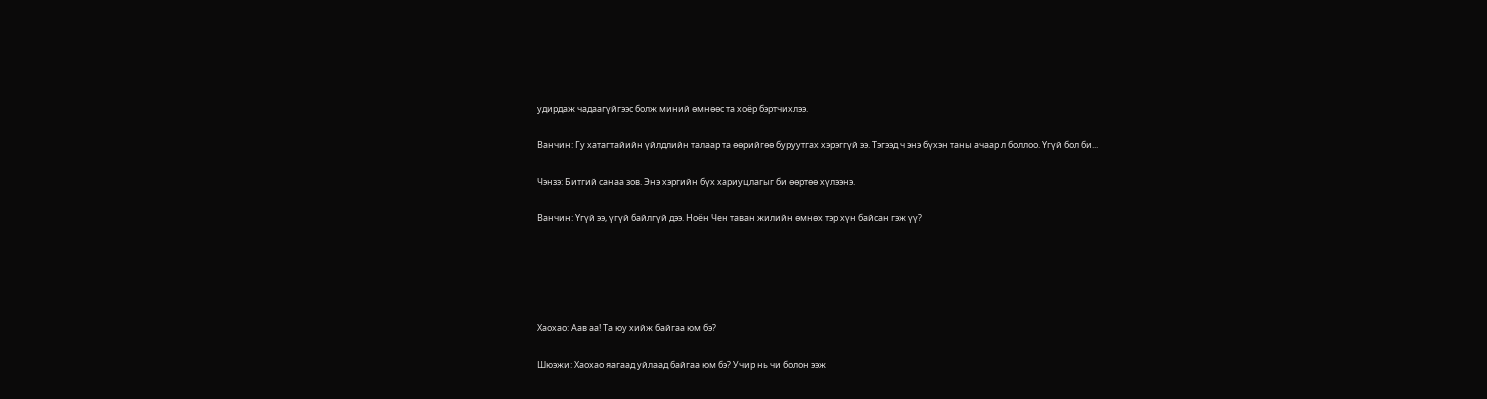удирдаж чадаагүйгээс болж миний өмнөөс та хоёр бэртчихлээ.

Ванчин: Гу хатагтайийн үйлдлийн талаар та өөрийгөө буруутгах хэрэггүй ээ. Тэгээд ч энэ бүхэн таны ачаар л боллоо. Үгүй бол би...

Чэнзэ: Битгий санаа зов. Энэ хэргийн бүх хариуцлагыг би өөртөө хүлээнэ.

Ванчин: Үгүй ээ, үгүй байлгүй дээ. Ноён Чен таван жилийн өмнөх тэр хүн байсан гэж үү?





Хаохао: Аав аа! Та юу хийж байгаа юм бэ?

Шюэжи: Хаохао яагаад уйлаад байгаа юм бэ? Учир нь чи болон ээж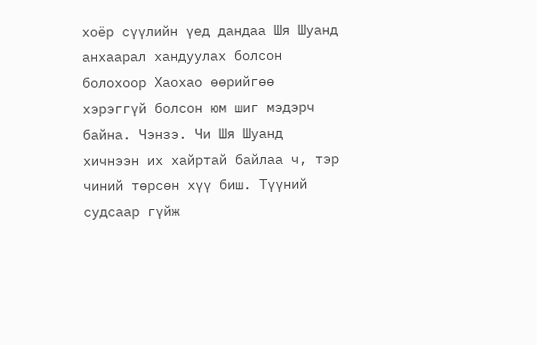хоёр сүүлийн үед дандаа Шя Шуанд анхаарал хандуулах болсон болохоор Хаохао өөрийгөө хэрэггүй болсон юм шиг мэдэрч байна. Чэнзэ. Чи Шя Шуанд хичнээн их хайртай байлаа ч, тэр чиний төрсөн хүү биш. Түүний судсаар гүйж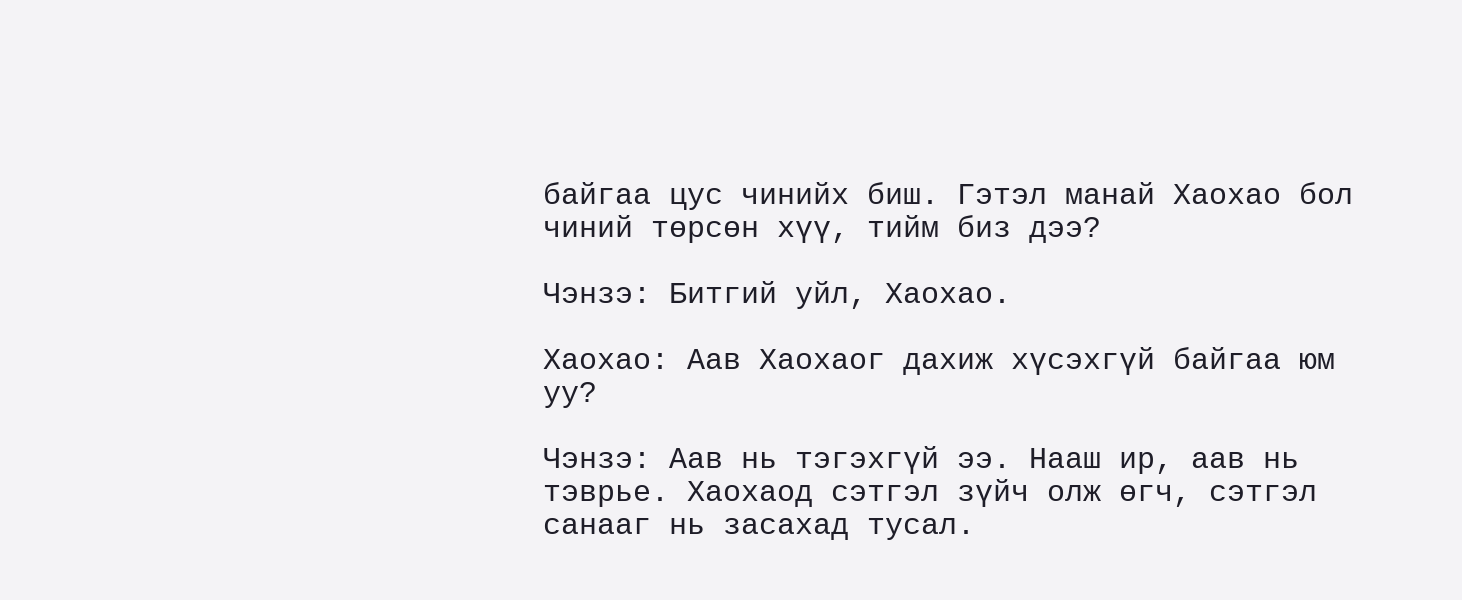байгаа цус чинийх биш. Гэтэл манай Хаохао бол чиний төрсөн хүү, тийм биз дээ?

Чэнзэ: Битгий уйл, Хаохао.

Хаохао: Аав Хаохаог дахиж хүсэхгүй байгаа юм уу?

Чэнзэ: Аав нь тэгэхгүй ээ. Нааш ир, аав нь тэврье. Хаохаод сэтгэл зүйч олж өгч, сэтгэл санааг нь засахад тусал.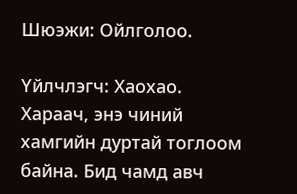Шюэжи: Ойлголоо.

Үйлчлэгч: Хаохао. Хараач, энэ чиний хамгийн дуртай тоглоом байна. Бид чамд авч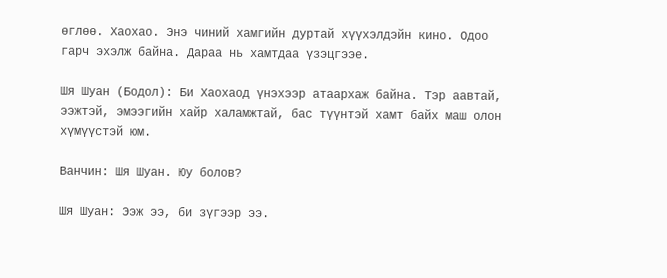өглөө. Хаохао. Энэ чиний хамгийн дуртай хүүхэлдэйн кино. Одоо гарч эхэлж байна. Дараа нь хамтдаа үзэцгээе.

Шя Шуан (Бодол): Би Хаохаод үнэхээр атаархаж байна. Тэр аавтай, ээжтэй, эмээгийн хайр халамжтай, бас түүнтэй хамт байх маш олон хүмүүстэй юм.

Ванчин: Шя Шуан. Юу болов?

Шя Шуан: Ээж ээ, би зүгээр ээ.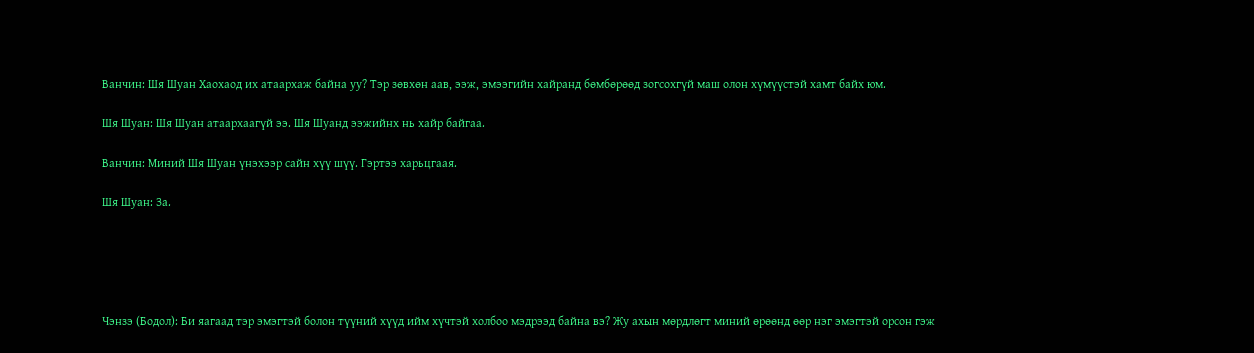Ванчин: Шя Шуан Хаохаод их атаархаж байна уу? Тэр зөвхөн аав, ээж, эмээгийн хайранд бөмбөрөөд зогсохгүй маш олон хүмүүстэй хамт байх юм.

Шя Шуан: Шя Шуан атаархаагүй ээ. Шя Шуанд ээжийнх нь хайр байгаа.

Ванчин: Миний Шя Шуан үнэхээр сайн хүү шүү. Гэртээ харьцгаая.

Шя Шуан: За.





Чэнзэ (Бодол): Би яагаад тэр эмэгтэй болон түүний хүүд ийм хүчтэй холбоо мэдрээд байна вэ? Жу ахын мөрдлөгт миний өрөөнд өөр нэг эмэгтэй орсон гэж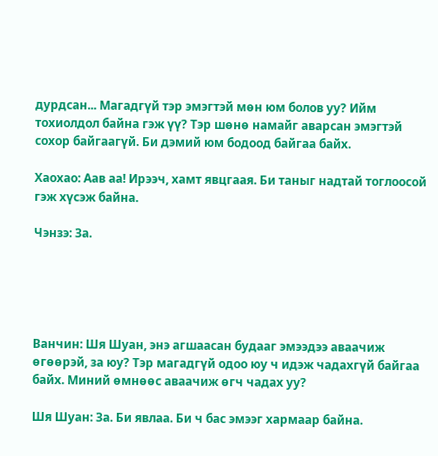дурдсан... Магадгүй тэр эмэгтэй мөн юм болов уу? Ийм тохиолдол байна гэж үү? Тэр шөнө намайг аварсан эмэгтэй сохор байгаагүй. Би дэмий юм бодоод байгаа байх.

Хаохао: Аав аа! Ирээч, хамт явцгаая. Би таныг надтай тоглоосой гэж хүсэж байна.

Чэнзэ: За.





Ванчин: Шя Шуан, энэ агшаасан будааг эмээдээ аваачиж өгөөрэй, за юу? Тэр магадгүй одоо юу ч идэж чадахгүй байгаа байх. Миний өмнөөс аваачиж өгч чадах уу?

Шя Шуан: За. Би явлаа. Би ч бас эмээг хармаар байна.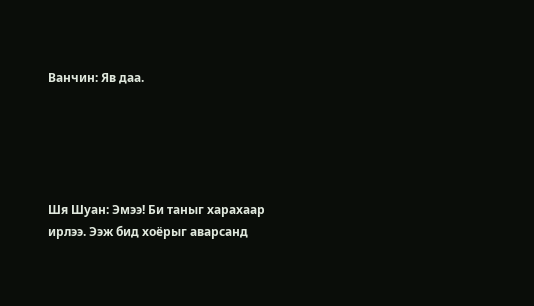Ванчин: Яв даа.





Шя Шуан: Эмээ! Би таныг харахаар ирлээ. Ээж бид хоёрыг аварсанд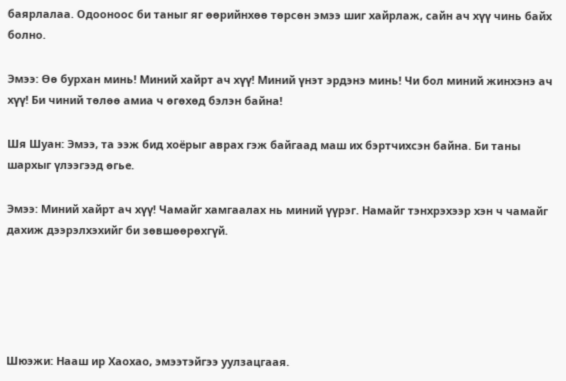баярлалаа. Одооноос би таныг яг өөрийнхөө төрсөн эмээ шиг хайрлаж, сайн ач хүү чинь байх болно.

Эмээ: Өө бурхан минь! Миний хайрт ач хүү! Миний үнэт эрдэнэ минь! Чи бол миний жинхэнэ ач хүү! Би чиний төлөө амиа ч өгөхөд бэлэн байна!

Шя Шуан: Эмээ, та ээж бид хоёрыг аврах гэж байгаад маш их бэртчихсэн байна. Би таны шархыг үлээгээд өгье.

Эмээ: Миний хайрт ач хүү! Чамайг хамгаалах нь миний үүрэг. Намайг тэнхрэхээр хэн ч чамайг дахиж дээрэлхэхийг би зөвшөөрөхгүй.





Шюэжи: Нааш ир Хаохао, эмээтэйгээ уулзацгаая.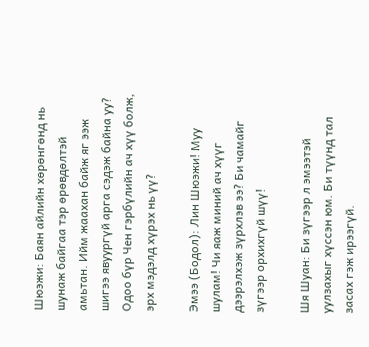Шюэжи: Баян айлийн хөрөнгөнд нь шунаж байгаа тэр өрөвдөлтэй амьтан. Ийм жаахан байж яг ээж шигээ явуургүй арга сэдэж байна уу? Одоо бүр Чен гэрбүлийн ач хүү болж, эрх мэдэлд хүрэх нь үү?

Эмээ (Бодол): Лин Шюэжи! Муу шулам! Чи яаж миний ач хүүг дээрэлхэж зүрхлэв ээ? Би чамайг зүгээр орхихгүй шүү!

Шя Шуан: Би зүгээр л эмээтэй уулзахыг хүссэн юм. Би түүнд тал засах гэж ирээгүй.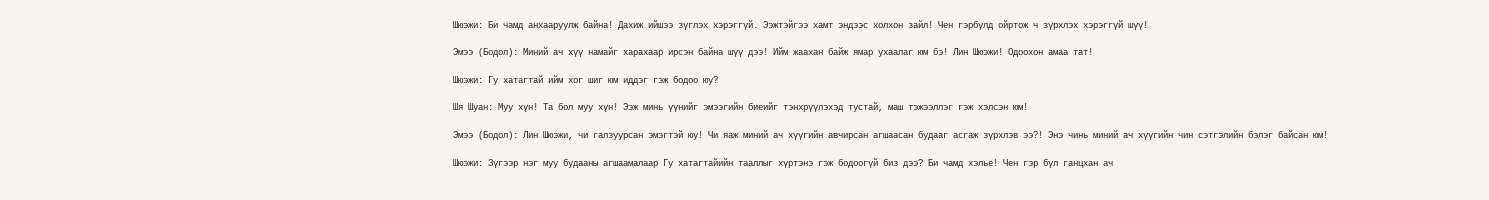Шюэжи: Би чамд анхааруулж байна! Дахиж ийшээ зүглэх хэрэггүй. Ээжтэйгээ хамт эндээс холхон зайл! Чен гэрбүлд ойртож ч зүрхлэх хэрэггүй шүү!

Эмээ (Бодол): Миний ач хүү намайг харахаар ирсэн байна шүү дээ! Ийм жаахан байж ямар ухаалаг юм бэ! Лин Шюэжи! Одоохон амаа тат!

Шюэжи: Гу хатагтай ийм хог шиг юм иддэг гэж бодоо юу?

Шя Шуан: Муу хүн! Та бол муу хүн! Ээж минь үүнийг эмээгийн биеийг тэнхрүүлэхэд тустай, маш тэжээллэг гэж хэлсэн юм!

Эмээ (Бодол): Лин Шюэжи, чи галзуурсан эмэгтэй юу! Чи яаж миний ач хүүгийн авчирсан агшаасан будааг асгаж зүрхлэв ээ?! Энэ чинь миний ач хүүгийн чин сэтгэлийн бэлэг байсан юм!

Шюэжи: Зүгээр нэг муу будааны агшаамалаар Гу хатагтайийн тааллыг хүртэнэ гэж бодоогүй биз дээ? Би чамд хэлье! Чен гэр бүл ганцхан ач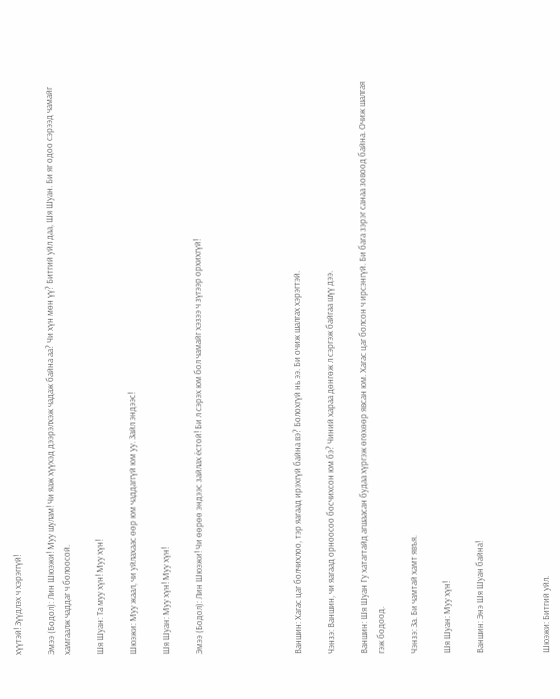хүүтэй! Зүүдлэх ч хэрэггүй!

Эмээ (Бодол): Лин Шюэжи! Муу шулам! Чи яаж хүүхэд дээрэлхэж чадаж байна аа? Чи хүн мөн үү? Битгий уйл даа, Шя Шуан. Би яг одоо сэрээд чамайг хамгаалж чаддаг ч болоосой.

Шя Шуан: Та муу хүн! Муу хүн!

Шюэжи: Муу жаал, чи уйлахаас өөр юм чаддаггүй юм уу. Зайл эндээс!

Шя Шуан: Муу хүн! Муу хүн!

Эмээ (Бодол): Лин Шюэжи! Чи өөрөө эндээс зайлах ёстой! Би л сэрэх юм бол чамайг хэзээ ч зүгээр орхихгүй!





Ваншин: Хагас цаг болчихлоо, тэр яагаад ирэхгүй байна вэ? Болохгүй нь ээ. Би очиж шалгах хэрэгтэй.

Чэнзэ: Ваншин, чи яагаад орноосоо босчихсон юм бэ? Чиний хараа дөнгөж л сэргэж байгаа шүү дээ.

Ваншин: Шя Шуан Гу хатагтайд агшаасан будаа хүргэж өгөхөөр явсан юм. Хагас цаг болсон ч ирсэнгүй. Би бага зэрэг санаа зовоод байна. Очиж шалгая гэж бодоод.

Чэнзэ: За. Би чамтай хамт явъя.

Шя Шуан: Муу хүн!

Ваншин: Энэ Шя Шуан байна!



Шюэжи: Битгий уйл.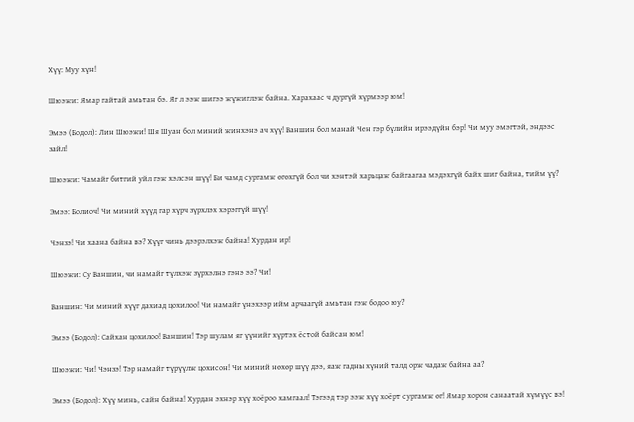Хүү: Муу хүн!

Шюэжи: Ямар гайтай амьтан бэ. Яг л ээж шигээ жүжиглэж байна. Харахаас ч дургүй хүрмээр юм!

Эмээ (Бодол): Лин Шюэжи! Шя Шуан бол миний жинхэнэ ач хүү! Ваншин бол манай Чен гэр бүлийн ирээдүйн бэр! Чи муу эмэгтэй, эндээс зайл!

Шюэжи: Чамайг битгий уйл гэж хэлсэн шүү! Би чамд сургамж өгөхгүй бол чи хэнтэй харьцаж байгаагаа мэдэхгүй байх шиг байна, тийм үү?

Эмээ: Болиоч! Чи миний хүүд гар хүрч зүрхлэх хэрэггүй шүү!

Чэнзэ! Чи хаана байна вэ? Хүүг чинь дээрэлхэж байна! Хурдан ир!

Шюэжи: Су Ваншин, чи намайг түлхэж зүрхэлнэ гэнэ ээ? Чи!

Ваншин: Чи миний хүүг дахиад цохилоо! Чи намайг үнэхээр ийм арчаагүй амьтан гэж бодоо юу?

Эмээ (Бодол): Сайхан цохилоо! Ваншин! Тэр шулам яг үүнийг хүртэх ёстой байсан юм!

Шюэжи: Чи! Чэнзэ! Тэр намайг түрүүлж цохисон! Чи миний нөхөр шүү дээ, яаж гадны хүний талд орж чадаж байна аа?

Эмээ (Бодол): Хүү минь, сайн байна! Хурдан эхнэр хүү хоёроо хамгаал! Тэгээд тэр ээж хүү хоёрт сургамж өг! Ямар хорон санаатай хүмүүс вэ!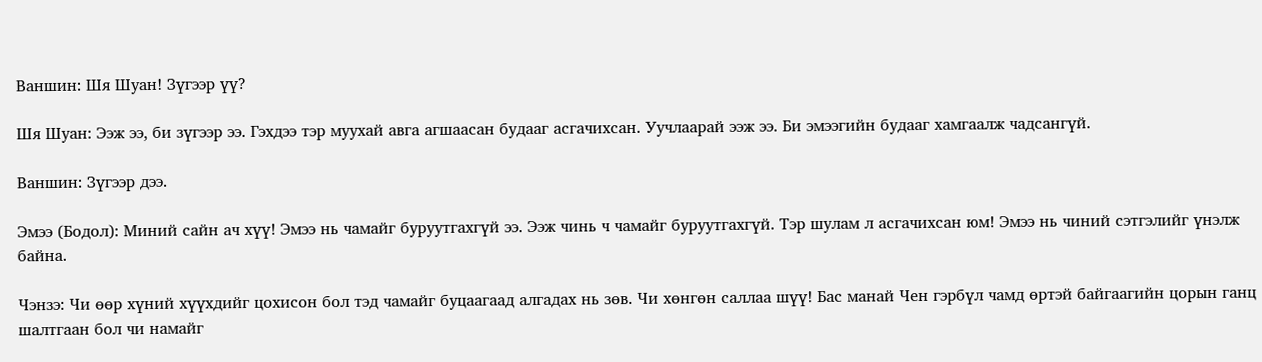Ваншин: Шя Шуан! Зүгээр үү?

Шя Шуан: Ээж ээ, би зүгээр ээ. Гэхдээ тэр муухай авга агшаасан будааг асгачихсан. Уучлаарай ээж ээ. Би эмээгийн будааг хамгаалж чадсангүй.

Ваншин: Зүгээр дээ.

Эмээ (Бодол): Миний сайн ач хүү! Эмээ нь чамайг буруутгахгүй ээ. Ээж чинь ч чамайг буруутгахгүй. Тэр шулам л асгачихсан юм! Эмээ нь чиний сэтгэлийг үнэлж байна.

Чэнзэ: Чи өөр хүний хүүхдийг цохисон бол тэд чамайг буцаагаад алгадах нь зөв. Чи хөнгөн саллаа шүү! Бас манай Чен гэрбүл чамд өртэй байгаагийн цорын ганц шалтгаан бол чи намайг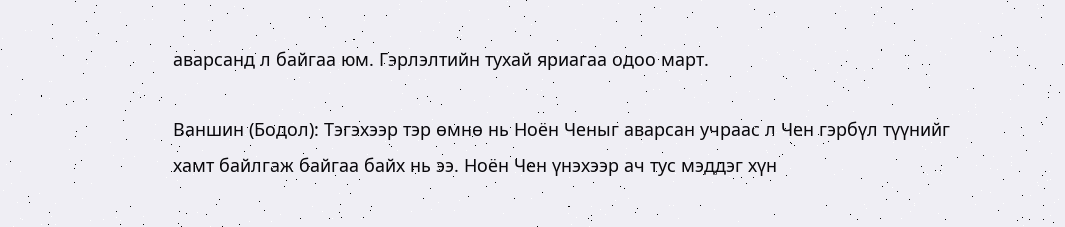аварсанд л байгаа юм. Гэрлэлтийн тухай яриагаа одоо март.

Ваншин (Бодол): Тэгэхээр тэр өмнө нь Ноён Ченыг аварсан учраас л Чен гэрбүл түүнийг хамт байлгаж байгаа байх нь ээ. Ноён Чен үнэхээр ач тус мэддэг хүн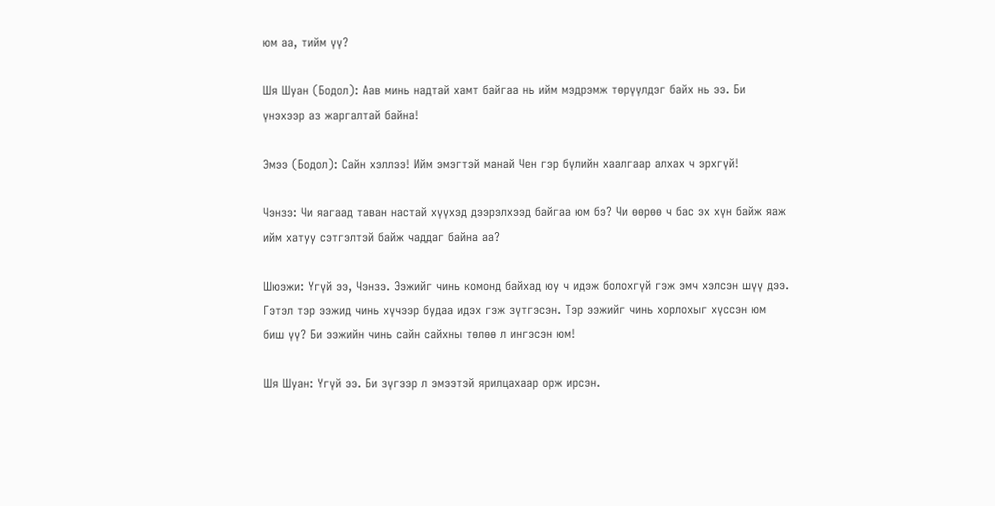юм аа, тийм үү?

Шя Шуан (Бодол): Аав минь надтай хамт байгаа нь ийм мэдрэмж төрүүлдэг байх нь ээ. Би үнэхээр аз жаргалтай байна!

Эмээ (Бодол): Сайн хэллээ! Ийм эмэгтэй манай Чен гэр бүлийн хаалгаар алхах ч эрхгүй!

Чэнзэ: Чи яагаад таван настай хүүхэд дээрэлхээд байгаа юм бэ? Чи өөрөө ч бас эх хүн байж яаж ийм хатуу сэтгэлтэй байж чаддаг байна аа?

Шюэжи: Үгүй ээ, Чэнзэ. Ээжийг чинь комонд байхад юу ч идэж болохгүй гэж эмч хэлсэн шүү дээ. Гэтэл тэр ээжид чинь хүчээр будаа идэх гэж зүтгэсэн. Тэр ээжийг чинь хорлохыг хүссэн юм биш үү? Би ээжийн чинь сайн сайхны төлөө л ингэсэн юм!

Шя Шуан: Үгүй ээ. Би зүгээр л эмээтэй ярилцахаар орж ирсэн.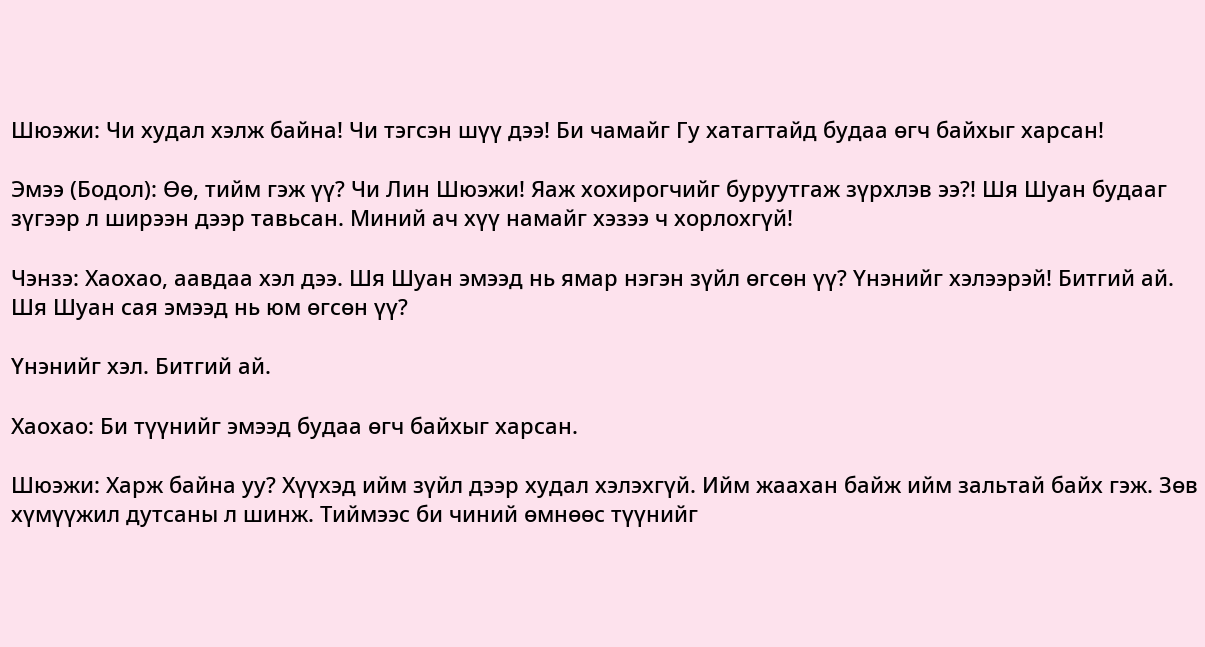Шюэжи: Чи худал хэлж байна! Чи тэгсэн шүү дээ! Би чамайг Гу хатагтайд будаа өгч байхыг харсан!

Эмээ (Бодол): Өө, тийм гэж үү? Чи Лин Шюэжи! Яаж хохирогчийг буруутгаж зүрхлэв ээ?! Шя Шуан будааг зүгээр л ширээн дээр тавьсан. Миний ач хүү намайг хэзээ ч хорлохгүй!

Чэнзэ: Хаохао, аавдаа хэл дээ. Шя Шуан эмээд нь ямар нэгэн зүйл өгсөн үү? Үнэнийг хэлээрэй! Битгий ай. Шя Шуан сая эмээд нь юм өгсөн үү?

Үнэнийг хэл. Битгий ай.

Хаохао: Би түүнийг эмээд будаа өгч байхыг харсан.

Шюэжи: Харж байна уу? Хүүхэд ийм зүйл дээр худал хэлэхгүй. Ийм жаахан байж ийм зальтай байх гэж. Зөв хүмүүжил дутсаны л шинж. Тиймээс би чиний өмнөөс түүнийг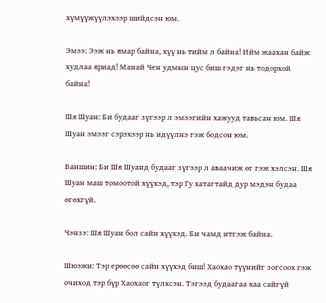хүмүүжүүлэхээр шийдсэн юм.

Эмээ: Ээж нь ямар байна, хүү нь тийм л байна! Ийм жаахан байж худлаа яриад! Манай Чен удмын цус биш гэдэг нь тодорхой байна!

Шя Шуан: Би будааг зүгээр л эмээгийн хажууд тавьсан юм. Шя Шуан эмээг сэрэхээр нь идүүлнэ гэж бодсон юм.

Ваншин: Би Шя Шуанд будааг зүгээр л аваачиж өг гэж хэлсэн. Шя Шуан маш томоотой хүүхэд, тэр Гу хатагтайд дур мэдэн будаа өгөхгүй.

Чэнзэ: Шя Шуан бол сайн хүүхэд. Би чамд итгэж байна.

Шюэжи: Тэр ерөөсөө сайн хүүхэд биш! Хаохао түүнийг зогсоох гэж очиход тэр бүр Хаохаог түлхсэн. Тэгээд будаагаа хаа сайгүй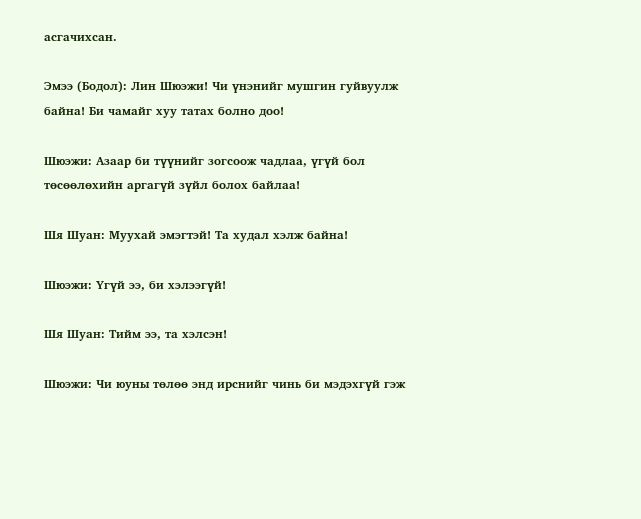асгачихсан.

Эмээ (Бодол): Лин Шюэжи! Чи үнэнийг мушгин гуйвуулж байна! Би чамайг хуу татах болно доо!

Шюэжи: Азаар би түүнийг зогсоож чадлаа, үгүй бол төсөөлөхийн аргагүй зүйл болох байлаа!

Шя Шуан: Муухай эмэгтэй! Та худал хэлж байна!

Шюэжи: Үгүй ээ, би хэлээгүй!

Шя Шуан: Тийм ээ, та хэлсэн!

Шюэжи: Чи юуны төлөө энд ирснийг чинь би мэдэхгүй гэж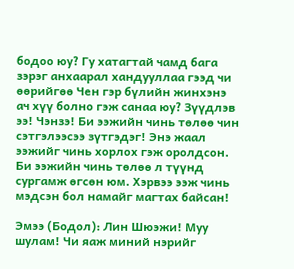бодоо юу? Гу хатагтай чамд бага зэрэг анхаарал хандууллаа гээд чи өөрийгөө Чен гэр бүлийн жинхэнэ ач хүү болно гэж санаа юу? Зүүдлэв ээ! Чэнзэ! Би ээжийн чинь төлөө чин сэтгэлээсээ зүтгэдэг! Энэ жаал ээжийг чинь хорлох гэж оролдсон. Би ээжийн чинь төлөө л түүнд сургамж өгсөн юм. Хэрвээ ээж чинь мэдсэн бол намайг магтах байсан!

Эмээ (Бодол): Лин Шюэжи! Муу шулам! Чи яаж миний нэрийг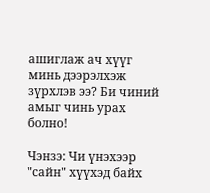ашиглаж ач хүүг минь дээрэлхэж зүрхлэв ээ? Би чиний амыг чинь урах болно!

Чэнзэ: Чи үнэхээр "сайн" хүүхэд байх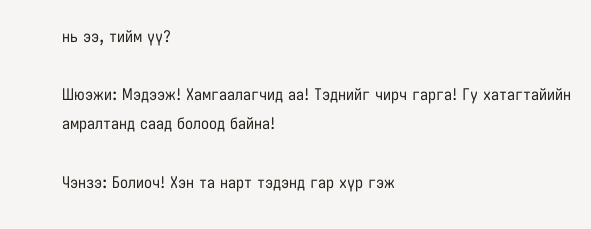нь ээ, тийм үү?

Шюэжи: Мэдээж! Хамгаалагчид аа! Тэднийг чирч гарга! Гу хатагтайийн амралтанд саад болоод байна!

Чэнзэ: Болиоч! Хэн та нарт тэдэнд гар хүр гэж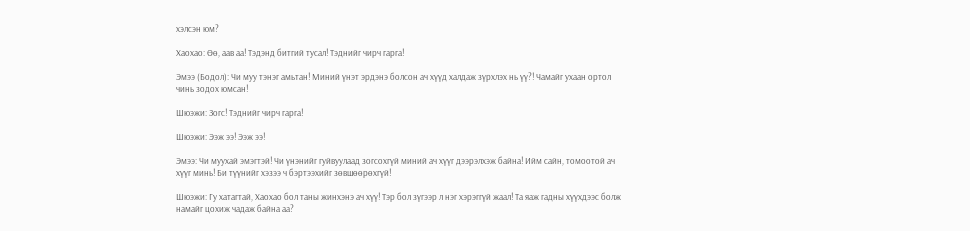хэлсэн юм?

Хаохао: Өө, аав аа! Тэдэнд битгий тусал! Тэднийг чирч гарга!

Эмээ (Бодол): Чи муу тэнэг амьтан! Миний үнэт эрдэнэ болсон ач хүүд халдаж зүрхлэх нь үү?! Чамайг ухаан ортол чинь зодох юмсан!

Шюэжи: Зогс! Тэднийг чирч гарга!

Шюэжи: Ээж ээ! Ээж ээ!

Эмээ: Чи муухай эмэгтэй! Чи үнэнийг гуйвуулаад зогсохгүй миний ач хүүг дээрэлхэж байна! Ийм сайн, томоотой ач хүүг минь! Би түүнийг хэзээ ч бэртээхийг зөвшөөрөхгүй!

Шюэжи: Гу хатагтай, Хаохао бол таны жинхэнэ ач хүү! Тэр бол зүгээр л нэг хэрэггүй жаал! Та яаж гадны хүүхдээс болж намайг цохиж чадаж байна аа?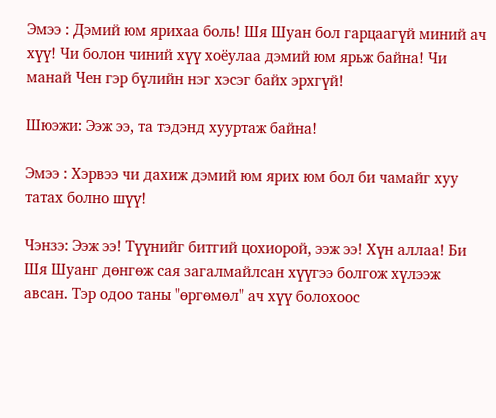Эмээ : Дэмий юм ярихаа боль! Шя Шуан бол гарцаагүй миний ач хүү! Чи болон чиний хүү хоёулаа дэмий юм ярьж байна! Чи манай Чен гэр бүлийн нэг хэсэг байх эрхгүй!

Шюэжи: Ээж ээ, та тэдэнд хууртаж байна!

Эмээ : Хэрвээ чи дахиж дэмий юм ярих юм бол би чамайг хуу татах болно шүү!

Чэнзэ: Ээж ээ! Түүнийг битгий цохиорой, ээж ээ! Хүн аллаа! Би Шя Шуанг дөнгөж сая загалмайлсан хүүгээ болгож хүлээж авсан. Тэр одоо таны "өргөмөл" ач хүү болохоос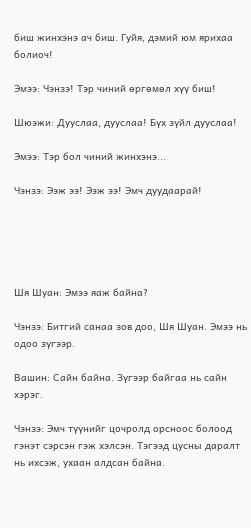биш жинхэнэ ач биш. Гуйя, дэмий юм ярихаа болиоч!

Эмээ: Чэнзэ! Тэр чиний өргөмөл хүү биш!

Шюэжи: Дууслаа, дууслаа! Бүх зүйл дууслаа!

Эмээ: Тэр бол чиний жинхэнэ...

Чэнзэ: Ээж ээ! Ээж ээ! Эмч дуудаарай!





Шя Шуан: Эмээ яаж байна?

Чэнзэ: Битгий санаа зов доо, Шя Шуан. Эмээ нь одоо зүгээр.

Вашин: Сайн байна. Зүгээр байгаа нь сайн хэрэг.

Чэнзэ: Эмч түүнийг цочролд орсноос болоод гэнэт сэрсэн гэж хэлсэн. Тэгээд цусны даралт нь ихсэж, ухаан алдсан байна.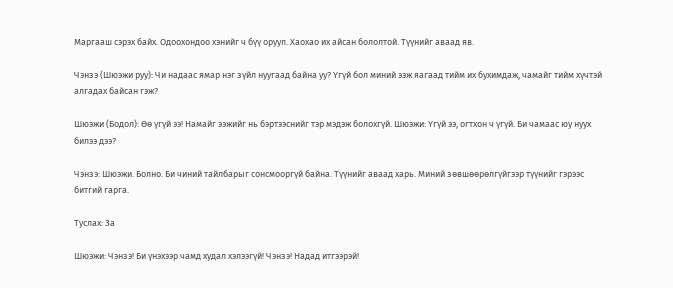Маргааш сэрэх байх. Одоохондоо хэнийг ч бүү оруул. Хаохао их айсан бололтой. Түүнийг аваад яв.

Чэнзэ (Шюэжи руу): Чи надаас ямар нэг зүйл нуугаад байна уу? Үгүй бол миний ээж яагаад тийм их бухимдаж, чамайг тийм хүчтэй алгадах байсан гэж?

Шюэжи (Бодол): Өө үгүй ээ! Намайг ээжийг нь бэртээснийг тэр мэдэж болохгүй. Шюэжи: Үгүй ээ, огтхон ч үгүй. Би чамаас юу нуух билээ дээ?

Чэнзэ: Шюэжи. Болно. Би чиний тайлбарыг сонсмооргүй байна. Түүнийг аваад харь. Миний зөвшөөрөлгүйгээр түүнийг гэрээс битгий гарга.

Туслах: За

Шюэжи: Чэнзэ! Би үнэхээр чамд худал хэлээгүй! Чэнзэ! Надад итгээрэй!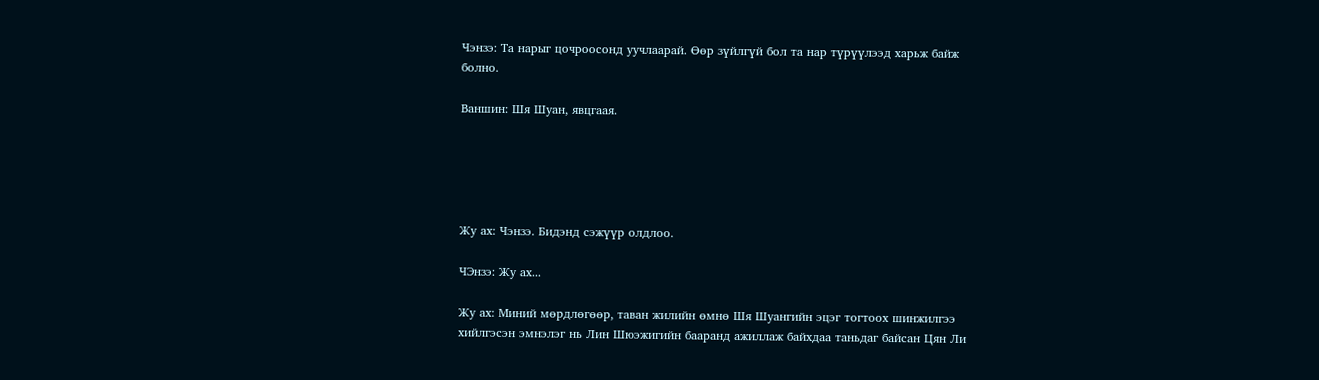Чэнзэ: Та нарыг цочроосонд уучлаарай. Өөр зүйлгүй бол та нар түрүүлээд харьж байж болно.

Ваншин: Шя Шуан, явцгаая.





Жу ах: Чэнзэ. Бидэнд сэжүүр олдлоо.

ЧЭнзэ: Жу ах...

Жу ах: Миний мөрдлөгөөр, таван жилийн өмнө Шя Шуангийн эцэг тогтоох шинжилгээ хийлгэсэн эмнэлэг нь Лин Шюэжигийн бааранд ажиллаж байхдаа таньдаг байсан Цян Ли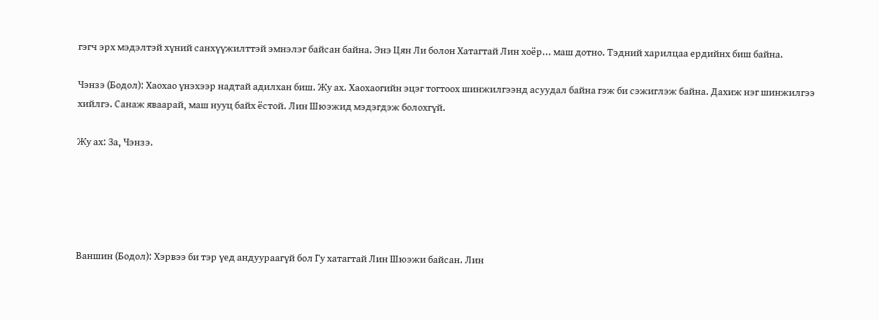гэгч эрх мэдэлтэй хүний санхүүжилттэй эмнэлэг байсан байна. Энэ Цян Ли болон Хатагтай Лин хоёр... маш дотно. Тэдний харилцаа ердийнх биш байна.

Чэнзэ (Бодол): Хаохао үнэхээр надтай адилхан биш. Жу ах. Хаохаогийн эцэг тогтоох шинжилгээнд асуудал байна гэж би сэжиглэж байна. Дахиж нэг шинжилгээ хийлгэ. Санаж яваарай, маш нууц байх ёстой. Лин Шюэжид мэдэгдэж болохгүй.

Жу ах: За, Чэнзэ.





Ваншин (Бодол): Хэрвээ би тэр үед андуураагүй бол Гу хатагтай Лин Шюэжи байсан. Лин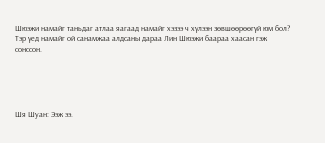Шюэжи намайг таньдаг атлаа яагаад намайг хэзээ ч хүлээн зөвшөөрөөгүй юм бол? Тэр үед намайг ой санамжаа алдсаны дараа Лин Шюэжи баараа хаасан гэж сонссон.





Шя Шуан: Ээж ээ.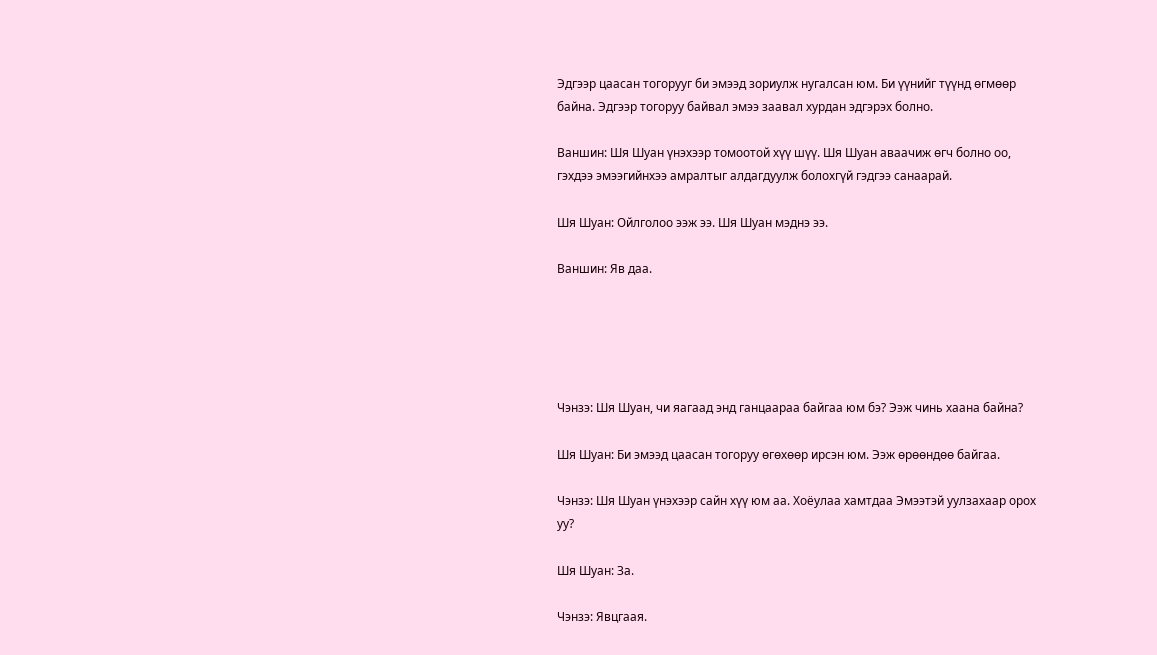Эдгээр цаасан тогорууг би эмээд зориулж нугалсан юм. Би үүнийг түүнд өгмөөр байна. Эдгээр тогоруу байвал эмээ заавал хурдан эдгэрэх болно.

Ваншин: Шя Шуан үнэхээр томоотой хүү шүү. Шя Шуан аваачиж өгч болно оо, гэхдээ эмээгийнхээ амралтыг алдагдуулж болохгүй гэдгээ санаарай.

Шя Шуан: Ойлголоо ээж ээ. Шя Шуан мэднэ ээ.

Ваншин: Яв даа.





Чэнзэ: Шя Шуан, чи яагаад энд ганцаараа байгаа юм бэ? Ээж чинь хаана байна?

Шя Шуан: Би эмээд цаасан тогоруу өгөхөөр ирсэн юм. Ээж өрөөндөө байгаа.

Чэнзэ: Шя Шуан үнэхээр сайн хүү юм аа. Хоёулаа хамтдаа Эмээтэй уулзахаар орох уу?

Шя Шуан: За.

Чэнзэ: Явцгаая.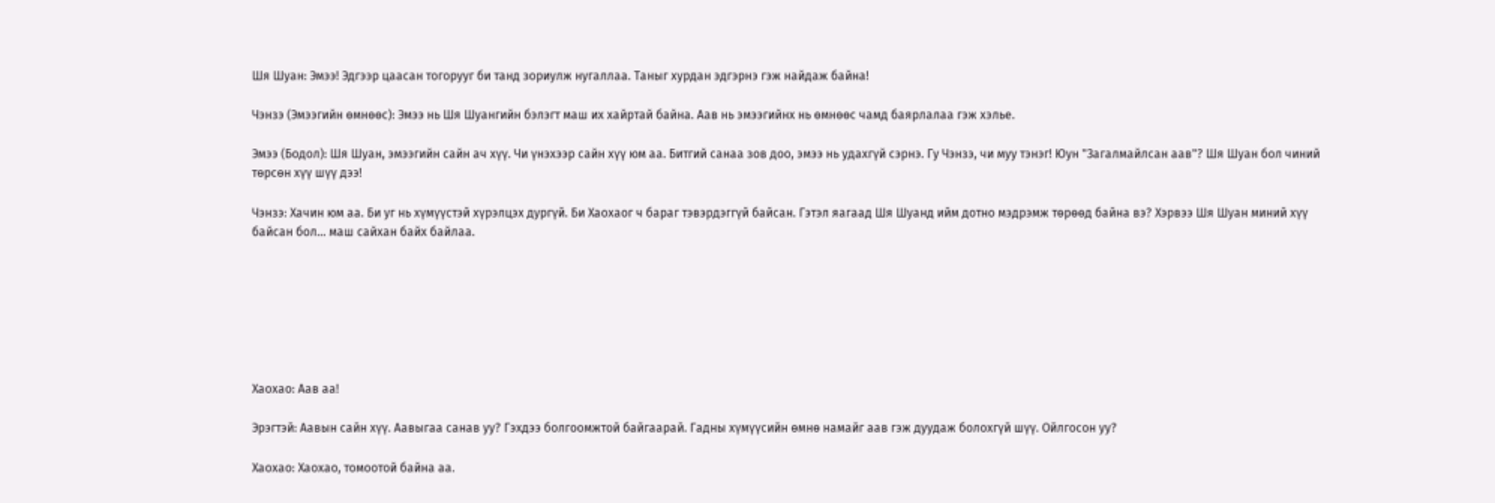Шя Шуан: Эмээ! Эдгээр цаасан тогорууг би танд зориулж нугаллаа. Таныг хурдан эдгэрнэ гэж найдаж байна!

Чэнзэ (Эмээгийн өмнөөс): Эмээ нь Шя Шуангийн бэлэгт маш их хайртай байна. Аав нь эмээгийнх нь өмнөөс чамд баярлалаа гэж хэлье.

Эмээ (Бодол): Шя Шуан, эмээгийн сайн ач хүү. Чи үнэхээр сайн хүү юм аа. Битгий санаа зов доо, эмээ нь удахгүй сэрнэ. Гу Чэнзэ, чи муу тэнэг! Юун "Загалмайлсан аав"? Шя Шуан бол чиний төрсөн хүү шүү дээ!

Чэнзэ: Хачин юм аа. Би уг нь хүмүүстэй хүрэлцэх дургүй. Би Хаохаог ч бараг тэвэрдэггүй байсан. Гэтэл яагаад Шя Шуанд ийм дотно мэдрэмж төрөөд байна вэ? Хэрвээ Шя Шуан миний хүү байсан бол... маш сайхан байх байлаа.







Хаохао: Аав аа!

Эрэгтэй: Аавын сайн хүү. Аавыгаа санав уу? Гэхдээ болгоомжтой байгаарай. Гадны хүмүүсийн өмнө намайг аав гэж дуудаж болохгүй шүү. Ойлгосон уу?

Хаохао: Хаохао, томоотой байна аа.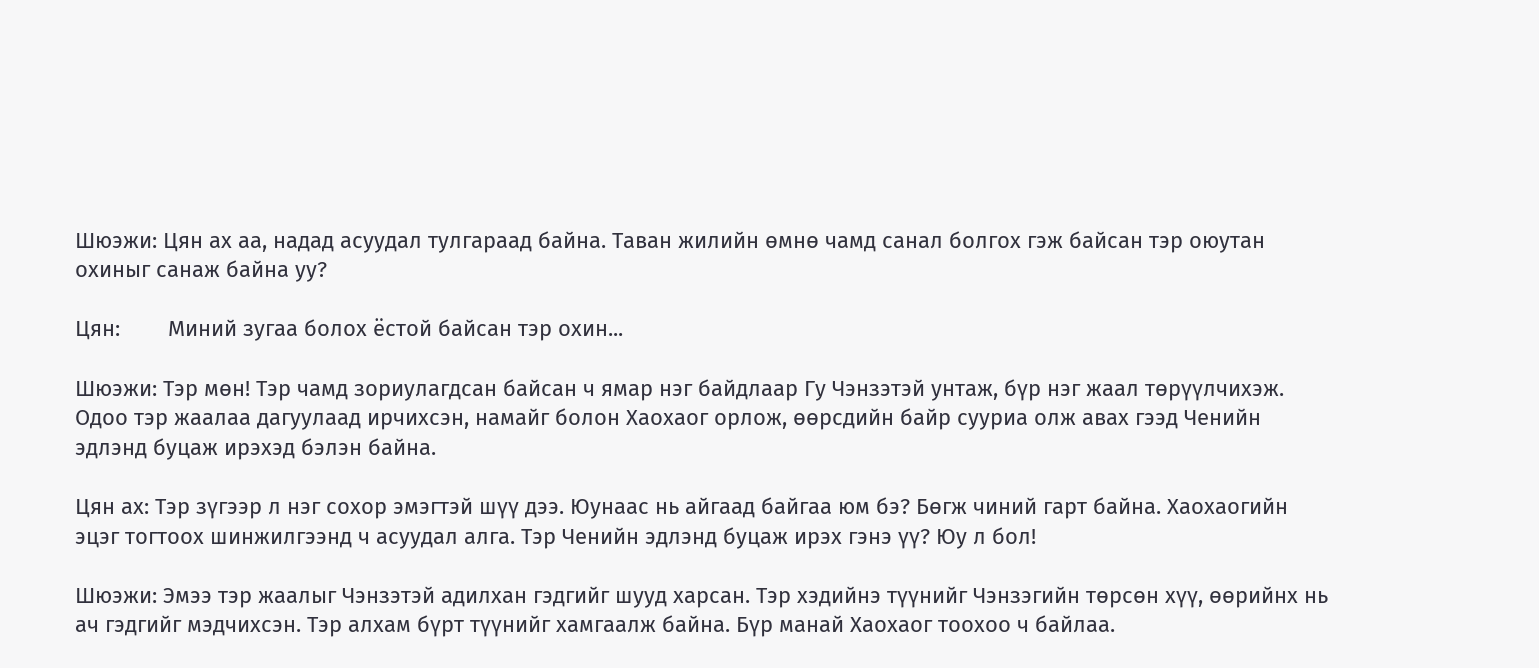Шюэжи: Цян ах аа, надад асуудал тулгараад байна. Таван жилийн өмнө чамд санал болгох гэж байсан тэр оюутан охиныг санаж байна уу?

Цян:        Миний зугаа болох ёстой байсан тэр охин...

Шюэжи: Тэр мөн! Тэр чамд зориулагдсан байсан ч ямар нэг байдлаар Гу Чэнзэтэй унтаж, бүр нэг жаал төрүүлчихэж. Одоо тэр жаалаа дагуулаад ирчихсэн, намайг болон Хаохаог орлож, өөрсдийн байр сууриа олж авах гээд Ченийн эдлэнд буцаж ирэхэд бэлэн байна.

Цян ах: Тэр зүгээр л нэг сохор эмэгтэй шүү дээ. Юунаас нь айгаад байгаа юм бэ? Бөгж чиний гарт байна. Хаохаогийн эцэг тогтоох шинжилгээнд ч асуудал алга. Тэр Ченийн эдлэнд буцаж ирэх гэнэ үү? Юу л бол!

Шюэжи: Эмээ тэр жаалыг Чэнзэтэй адилхан гэдгийг шууд харсан. Тэр хэдийнэ түүнийг Чэнзэгийн төрсөн хүү, өөрийнх нь ач гэдгийг мэдчихсэн. Тэр алхам бүрт түүнийг хамгаалж байна. Бүр манай Хаохаог тоохоо ч байлаа.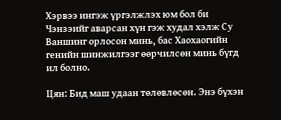Хэрвээ ингэж үргэлжлэх юм бол би Чэнзэийг аварсан хүн гэж худал хэлж Су Ваншинг орлосон минь, бас Хаохаогийн генийн шинжилгээг өөрчилсөн минь бүгд ил болно.

Цян: Бид маш удаан төлөвлөсөн. Энэ бүхэн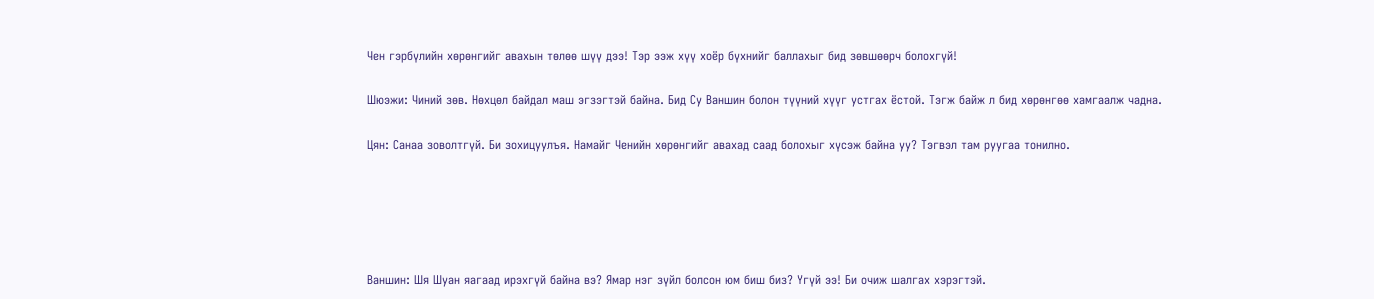Чен гэрбүлийн хөрөнгийг авахын төлөө шүү дээ! Тэр ээж хүү хоёр бүхнийг баллахыг бид зөвшөөрч болохгүй!

Шюэжи: Чиний зөв. Нөхцөл байдал маш эгзэгтэй байна. Бид Су Ваншин болон түүний хүүг устгах ёстой. Тэгж байж л бид хөрөнгөө хамгаалж чадна.

Цян: Санаа зоволтгүй. Би зохицуулъя. Намайг Ченийн хөрөнгийг авахад саад болохыг хүсэж байна уу? Тэгвэл там руугаа тонилно.





Ваншин: Шя Шуан яагаад ирэхгүй байна вэ? Ямар нэг зүйл болсон юм биш биз? Үгүй ээ! Би очиж шалгах хэрэгтэй.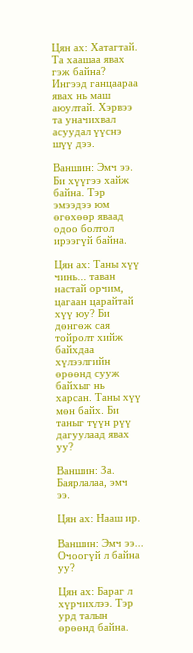Цян ах: Хатагтай. Та хаашаа явах гэж байна? Ингээд ганцаараа явах нь маш аюултай. Хэрвээ та уначихвал асуудал үүснэ шүү дээ.

Ваншин: Эмч ээ. Би хүүгээ хайж байна. Тэр эмээдээ юм өгөхөөр яваад одоо болтол ирээгүй байна.

Цян ах: Таны хүү чинь... таван настай орчим, цагаан царайтай хүү юу? Би дөнгөж сая тойролт хийж байхдаа хүлээлгийн өрөөнд сууж байхыг нь харсан. Таны хүү мөн байх. Би таныг түүн рүү дагуулаад явах уу?

Ваншин: За. Баярлалаа, эмч ээ.

Цян ах: Нааш ир.

Ваншин: Эмч ээ... Очоогүй л байна уу?

Цян ах: Бараг л хүрчихлээ. Тэр урд талын өрөөнд байна.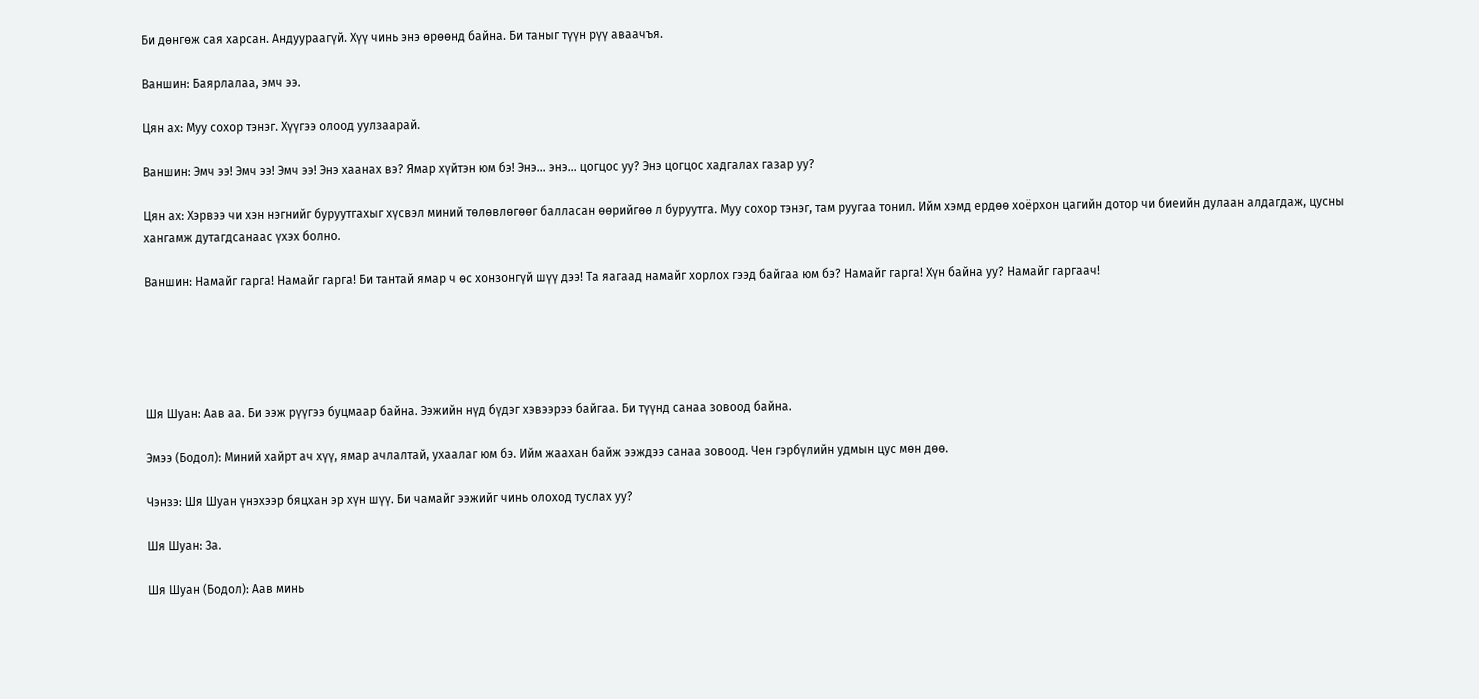Би дөнгөж сая харсан. Андуураагүй. Хүү чинь энэ өрөөнд байна. Би таныг түүн рүү аваачъя.

Ваншин: Баярлалаа, эмч ээ.

Цян ах: Муу сохор тэнэг. Хүүгээ олоод уулзаарай.

Ваншин: Эмч ээ! Эмч ээ! Эмч ээ! Энэ хаанах вэ? Ямар хүйтэн юм бэ! Энэ... энэ... цогцос уу? Энэ цогцос хадгалах газар уу?

Цян ах: Хэрвээ чи хэн нэгнийг буруутгахыг хүсвэл миний төлөвлөгөөг балласан өөрийгөө л буруутга. Муу сохор тэнэг, там руугаа тонил. Ийм хэмд ердөө хоёрхон цагийн дотор чи биеийн дулаан алдагдаж, цусны хангамж дутагдсанаас үхэх болно.

Ваншин: Намайг гарга! Намайг гарга! Би тантай ямар ч өс хонзонгүй шүү дээ! Та яагаад намайг хорлох гээд байгаа юм бэ? Намайг гарга! Хүн байна уу? Намайг гаргаач!





Шя Шуан: Аав аа. Би ээж рүүгээ буцмаар байна. Ээжийн нүд бүдэг хэвээрээ байгаа. Би түүнд санаа зовоод байна.

Эмээ (Бодол): Миний хайрт ач хүү, ямар ачлалтай, ухаалаг юм бэ. Ийм жаахан байж ээждээ санаа зовоод. Чен гэрбүлийн удмын цус мөн дөө.

Чэнзэ: Шя Шуан үнэхээр бяцхан эр хүн шүү. Би чамайг ээжийг чинь олоход туслах уу?

Шя Шуан: За.

Шя Шуан (Бодол): Аав минь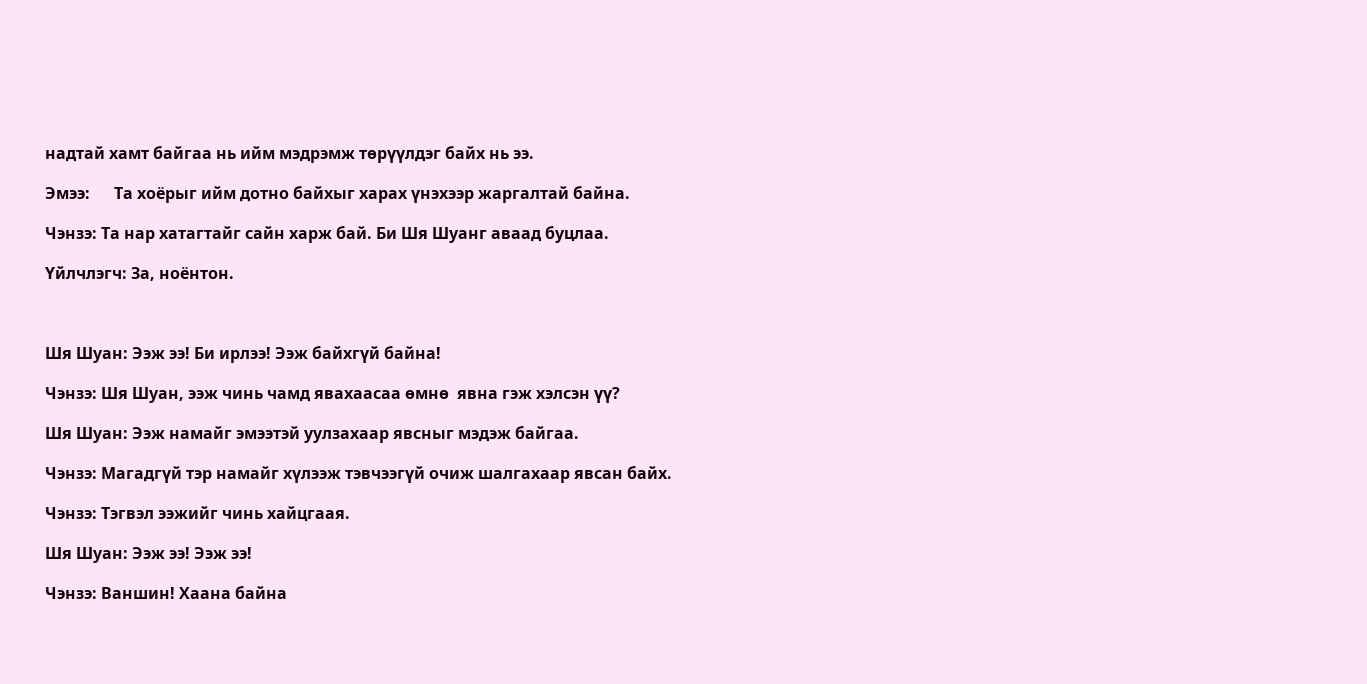надтай хамт байгаа нь ийм мэдрэмж төрүүлдэг байх нь ээ.

Эмээ:      Та хоёрыг ийм дотно байхыг харах үнэхээр жаргалтай байна.

Чэнзэ: Та нар хатагтайг сайн харж бай. Би Шя Шуанг аваад буцлаа.

Үйлчлэгч: За, ноёнтон.



Шя Шуан: Ээж ээ! Би ирлээ! Ээж байхгүй байна!

Чэнзэ: Шя Шуан, ээж чинь чамд явахаасаа өмнө  явна гэж хэлсэн үү?

Шя Шуан: Ээж намайг эмээтэй уулзахаар явсныг мэдэж байгаа.

Чэнзэ: Магадгүй тэр намайг хүлээж тэвчээгүй очиж шалгахаар явсан байх.

Чэнзэ: Тэгвэл ээжийг чинь хайцгаая.

Шя Шуан: Ээж ээ! Ээж ээ!

Чэнзэ: Ваншин! Хаана байна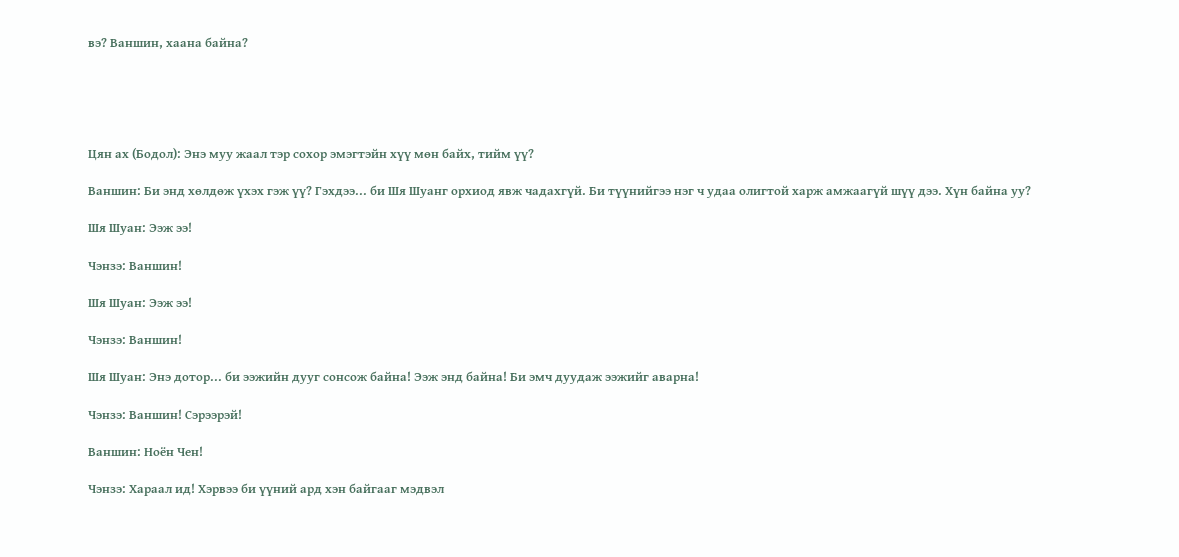вэ? Ваншин, хаана байна?





Цян ах (Бодол): Энэ муу жаал тэр сохор эмэгтэйн хүү мөн байх, тийм үү?

Ваншин: Би энд хөлдөж үхэх гэж үү? Гэхдээ... би Шя Шуанг орхиод явж чадахгүй. Би түүнийгээ нэг ч удаа олигтой харж амжаагүй шүү дээ. Хүн байна уу?

Шя Шуан: Ээж ээ!

Чэнзэ: Ваншин!

Шя Шуан: Ээж ээ!

Чэнзэ: Ваншин!

Шя Шуан: Энэ дотор... би ээжийн дууг сонсож байна! Ээж энд байна! Би эмч дуудаж ээжийг аварна!

Чэнзэ: Ваншин! Сэрээрэй!

Ваншин: Ноён Чен!

Чэнзэ: Хараал ид! Хэрвээ би үүний ард хэн байгааг мэдвэл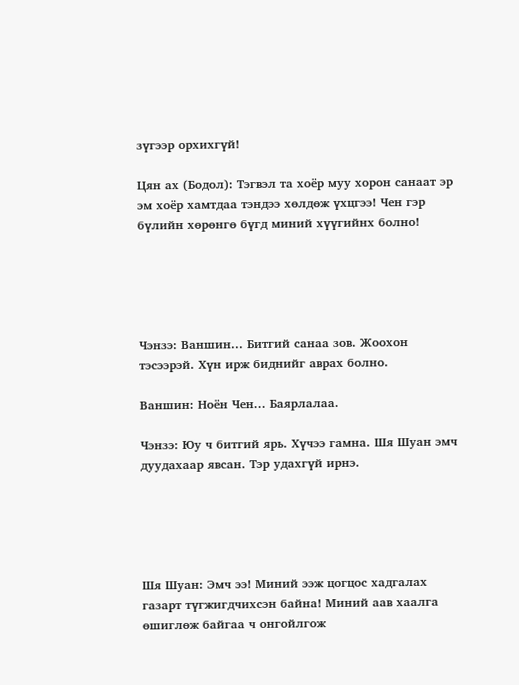зүгээр орхихгүй!

Цян ах (Бодол): Тэгвэл та хоёр муу хорон санаат эр эм хоёр хамтдаа тэндээ хөлдөж үхцгээ! Чен гэр бүлийн хөрөнгө бүгд миний хүүгийнх болно!





Чэнзэ: Ваншин... Битгий санаа зов. Жоохон тэсээрэй. Хүн ирж биднийг аврах болно.

Ваншин: Ноён Чен... Баярлалаа.

Чэнзэ: Юу ч битгий ярь. Хүчээ гамна. Шя Шуан эмч дуудахаар явсан. Тэр удахгүй ирнэ.





Шя Шуан: Эмч ээ! Миний ээж цогцос хадгалах газарт түгжигдчихсэн байна! Миний аав хаалга өшиглөж байгаа ч онгойлгож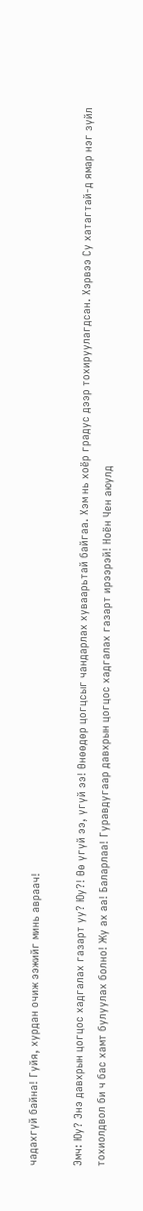чадахгүй байна! Гуйя, хурдан очиж ээжийг минь авраач!

Эмч: Юу? Энэ давхрын цогцос хадгалах газарт уу? Юу?! Өө үгүй ээ, үгүй ээ! Өнөөдөр цогцсыг чандарлах хуваарьтай байгаа. Хэм нь хоёр градус дээр тохируулагдсан. Хэрвээ Су хатагтай-д ямар нэг зүйл тохиолдвол би ч бас хамт булуулах болно! Жу ах аа! Баларлаа! Гуравдугаар давхрын цогцос хадгалах газарт ирээрэй! Ноён Чен аюулд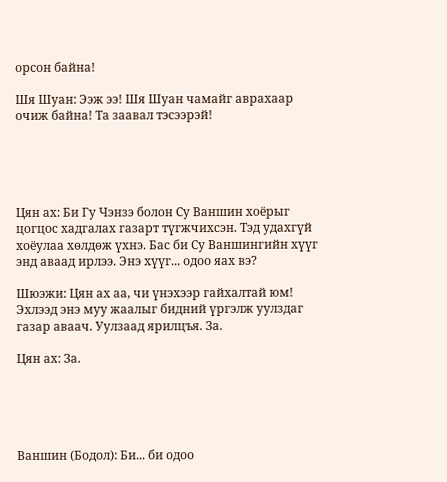орсон байна!

Шя Шуан: Ээж ээ! Шя Шуан чамайг аврахаар очиж байна! Та заавал тэсээрэй!





Цян ах: Би Гу Чэнзэ болон Су Ваншин хоёрыг цогцос хадгалах газарт түгжчихсэн. Тэд удахгүй хоёулаа хөлдөж үхнэ. Бас би Су Ваншингийн хүүг энд аваад ирлээ. Энэ хүүг... одоо яах вэ?

Шюэжи: Цян ах аа, чи үнэхээр гайхалтай юм! Эхлээд энэ муу жаалыг бидний үргэлж уулздаг газар аваач. Уулзаад ярилцъя. За.

Цян ах: За.





Ваншин (Бодол): Би... би одоо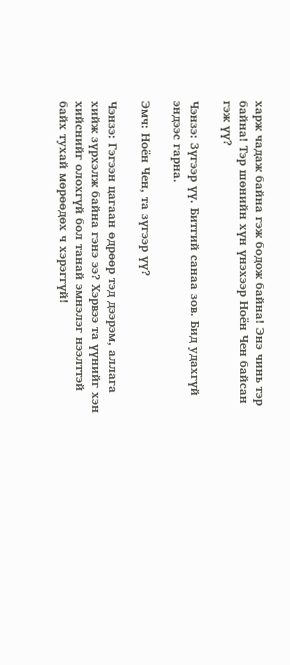харж чадаж байна гэж бодож байна! Энэ чинь тэр байна! Тэр шөнийн хүн үнэхээр Ноён Чен байсан гэж үү?

Чэнзэ: Зүгээр үү. Битгий санаа зов. Бид удахгүй эндээс гарна.

Эмч: Ноён Чен, та зүгээр үү?

Чэнзэ: Гэгээн цагаан өдрөөр тэд дээрэм, аллага хийж зүрхэлж байна гэнэ ээ? Хэрвээ та үүнийг хэн хийснийг олохгүй бол танай эмнэлэг нээлттэй байх тухай мөрөөдөх ч хэрэггүй!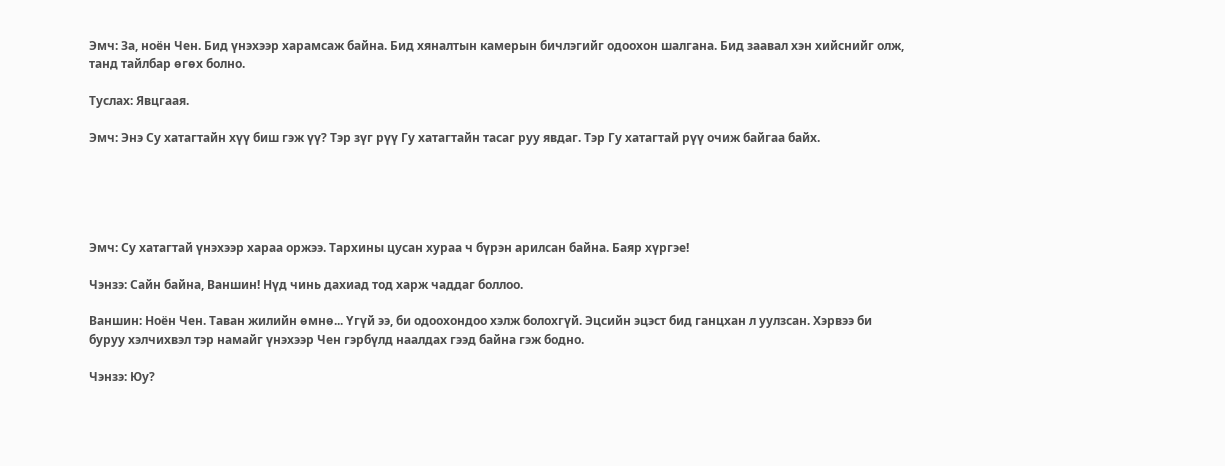Эмч: За, ноён Чен. Бид үнэхээр харамсаж байна. Бид хяналтын камерын бичлэгийг одоохон шалгана. Бид заавал хэн хийснийг олж, танд тайлбар өгөх болно.

Туслах: Явцгаая.

Эмч: Энэ Су хатагтайн хүү биш гэж үү? Тэр зүг рүү Гу хатагтайн тасаг руу явдаг. Тэр Гу хатагтай рүү очиж байгаа байх.





Эмч: Су хатагтай үнэхээр хараа оржээ. Тархины цусан хураа ч бүрэн арилсан байна. Баяр хүргэе!

Чэнзэ: Сайн байна, Ваншин! Нүд чинь дахиад тод харж чаддаг боллоо.

Ваншин: Ноён Чен. Таван жилийн өмнө... Үгүй ээ, би одоохондоо хэлж болохгүй. Эцсийн эцэст бид ганцхан л уулзсан. Хэрвээ би буруу хэлчихвэл тэр намайг үнэхээр Чен гэрбүлд наалдах гээд байна гэж бодно.

Чэнзэ: Юу?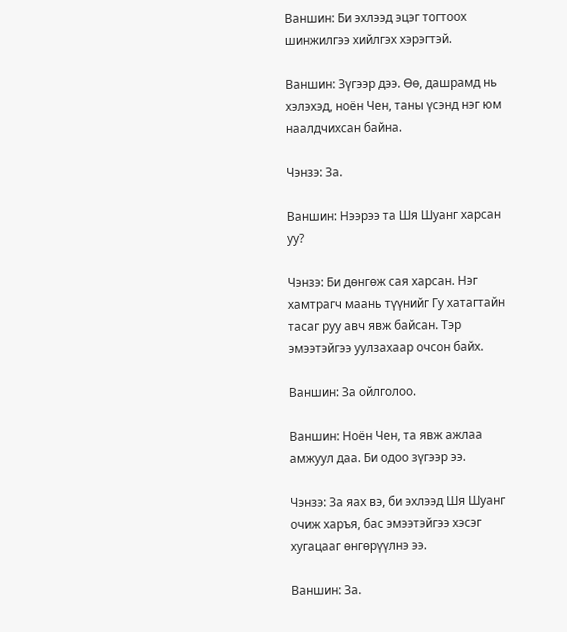Ваншин: Би эхлээд эцэг тогтоох шинжилгээ хийлгэх хэрэгтэй.

Ваншин: Зүгээр дээ. Өө, дашрамд нь хэлэхэд, ноён Чен, таны үсэнд нэг юм наалдчихсан байна.

Чэнзэ: За.

Ваншин: Нээрээ та Шя Шуанг харсан уу?

Чэнзэ: Би дөнгөж сая харсан. Нэг хамтрагч маань түүнийг Гу хатагтайн тасаг руу авч явж байсан. Тэр эмээтэйгээ уулзахаар очсон байх.

Ваншин: За ойлголоо.

Ваншин: Ноён Чен, та явж ажлаа амжуул даа. Би одоо зүгээр ээ.

Чэнзэ: За яах вэ, би эхлээд Шя Шуанг очиж харъя, бас эмээтэйгээ хэсэг хугацааг өнгөрүүлнэ ээ.

Ваншин: За.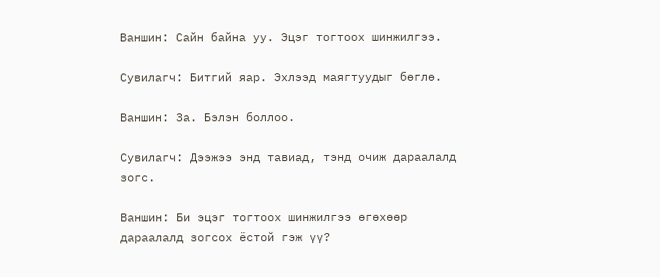Ваншин: Сайн байна уу. Эцэг тогтоох шинжилгээ.

Сувилагч: Битгий яар. Эхлээд маягтуудыг бөглө.

Ваншин: За. Бэлэн боллоо.

Сувилагч: Дээжээ энд тавиад, тэнд очиж дараалалд зогс.

Ваншин: Би эцэг тогтоох шинжилгээ өгөхөөр дараалалд зогсох ёстой гэж үү?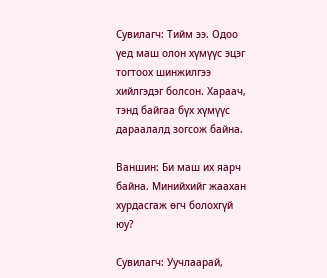Сувилагч: Тийм ээ. Одоо үед маш олон хүмүүс эцэг тогтоох шинжилгээ хийлгэдэг болсон. Хараач, тэнд байгаа бүх хүмүүс дараалалд зогсож байна.

Ваншин: Би маш их яарч байна. Минийхийг жаахан хурдасгаж өгч болохгүй юу?

Сувилагч: Уучлаарай,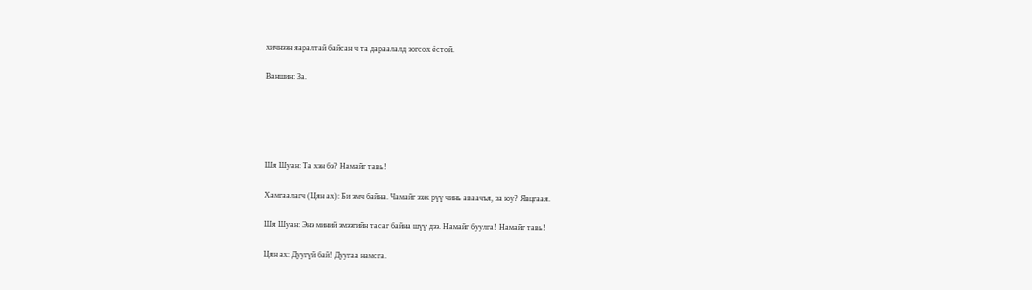хичнээн яаралтай байсан ч та дараалалд зогсох ёстой.

Ваншин: За.





Шя Шуан: Та хэн бэ? Намайг тавь!

Хамгаалагч (Цян ах): Би эмч байна. Чамайг ээж рүү чинь аваачъя, за юу? Явцгаая.

Шя Шуан: Энэ миний эмээгийн тасаг байна шүү дээ. Намайг буулга! Намайг тавь!

Цян ах: Дуугүй бай! Дуугаа намсга.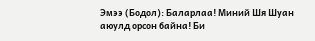Эмээ (Бодол): Баларлаа! Миний Шя Шуан аюулд орсон байна! Би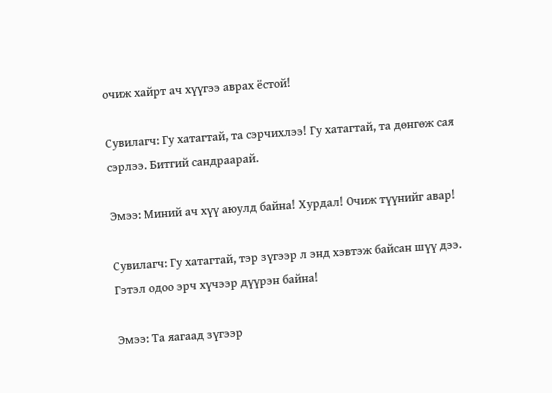очиж хайрт ач хүүгээ аврах ёстой!

Сувилагч: Гу хатагтай, та сэрчихлээ! Гу хатагтай, та дөнгөж сая сэрлээ. Битгий сандраарай.

Эмээ: Миний ач хүү аюулд байна! Хурдал! Очиж түүнийг авар!

Сувилагч: Гу хатагтай, тэр зүгээр л энд хэвтэж байсан шүү дээ. Гэтэл одоо эрч хүчээр дүүрэн байна!

Эмээ: Та яагаад зүгээр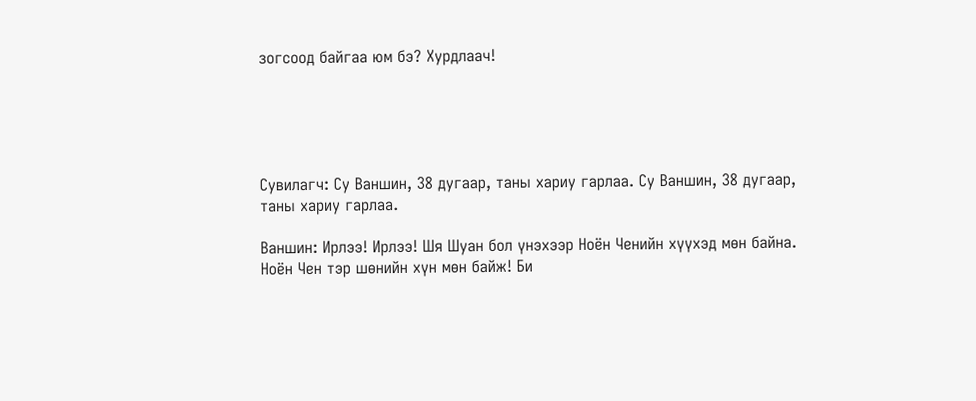зогсоод байгаа юм бэ? Хурдлаач!





Сувилагч: Су Ваншин, 38 дугаар, таны хариу гарлаа. Су Ваншин, 38 дугаар, таны хариу гарлаа.

Ваншин: Ирлээ! Ирлээ! Шя Шуан бол үнэхээр Ноён Ченийн хүүхэд мөн байна. Ноён Чен тэр шөнийн хүн мөн байж! Би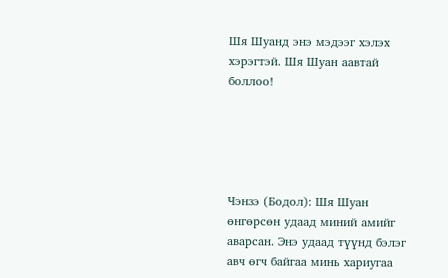Шя Шуанд энэ мэдээг хэлэх хэрэгтэй. Шя Шуан аавтай боллоо!





Чэнзэ (Бодол): Шя Шуан өнгөрсөн удаад миний амийг аварсан. Энэ удаад түүнд бэлэг авч өгч байгаа минь хариугаа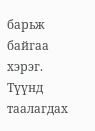барьж байгаа хэрэг. Түүнд таалагдах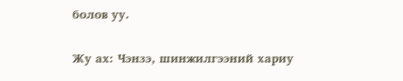болов уу.

Жу ах: Чэнзэ, шинжилгээний хариу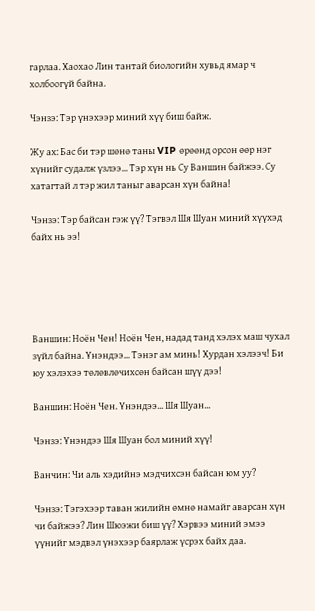гарлаа. Хаохао Лин тантай биологийн хувьд ямар ч холбоогүй байна.

Чэнзэ: Тэр үнэхээр миний хүү биш байж.

Жу ах: Бас би тэр шөнө таны VIP өрөөнд орсон өөр нэг хүнийг судалж үзлээ... Тэр хүн нь Су Ваншин байжээ. Су хатагтай л тэр жил таныг аварсан хүн байна!

Чэнзэ: Тэр байсан гэж үү? Тэгвэл Шя Шуан миний хүүхэд байх нь ээ!





Ваншин: Ноён Чен! Ноён Чен, надад танд хэлэх маш чухал зүйл байна. Үнэндээ... Тэнэг ам минь! Хурдан хэлээч! Би юу хэлэхээ төлөвлөчихсөн байсан шүү дээ!

Ваншин: Ноён Чен. Үнэндээ... Шя Шуан...

Чэнзэ: Үнэндээ Шя Шуан бол миний хүү!

Ванчин: Чи аль хэдийнэ мэдчихсэн байсан юм уу?

Чэнзэ: Тэгэхээр таван жилийн өмнө намайг аварсан хүн чи байжээ? Лин Шюэжи биш үү? Хэрвээ миний эмээ үүнийг мэдвэл үнэхээр баярлаж үсрэх байх даа.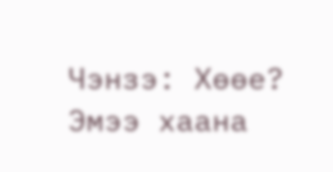Чэнзэ: Хөөе? Эмээ хаана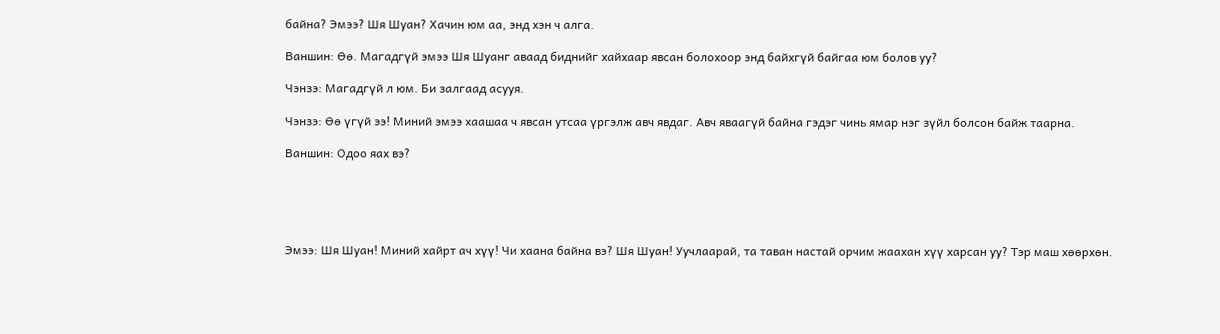байна? Эмээ? Шя Шуан? Хачин юм аа, энд хэн ч алга.

Ваншин: Өө. Магадгүй эмээ Шя Шуанг аваад биднийг хайхаар явсан болохоор энд байхгүй байгаа юм болов уу?

Чэнзэ: Магадгүй л юм. Би залгаад асууя.

Чэнзэ: Өө үгүй ээ! Миний эмээ хаашаа ч явсан утсаа үргэлж авч явдаг. Авч яваагүй байна гэдэг чинь ямар нэг зүйл болсон байж таарна.

Ваншин: Одоо яах вэ?





Эмээ: Шя Шуан! Миний хайрт ач хүү! Чи хаана байна вэ? Шя Шуан! Уучлаарай, та таван настай орчим жаахан хүү харсан уу? Тэр маш хөөрхөн.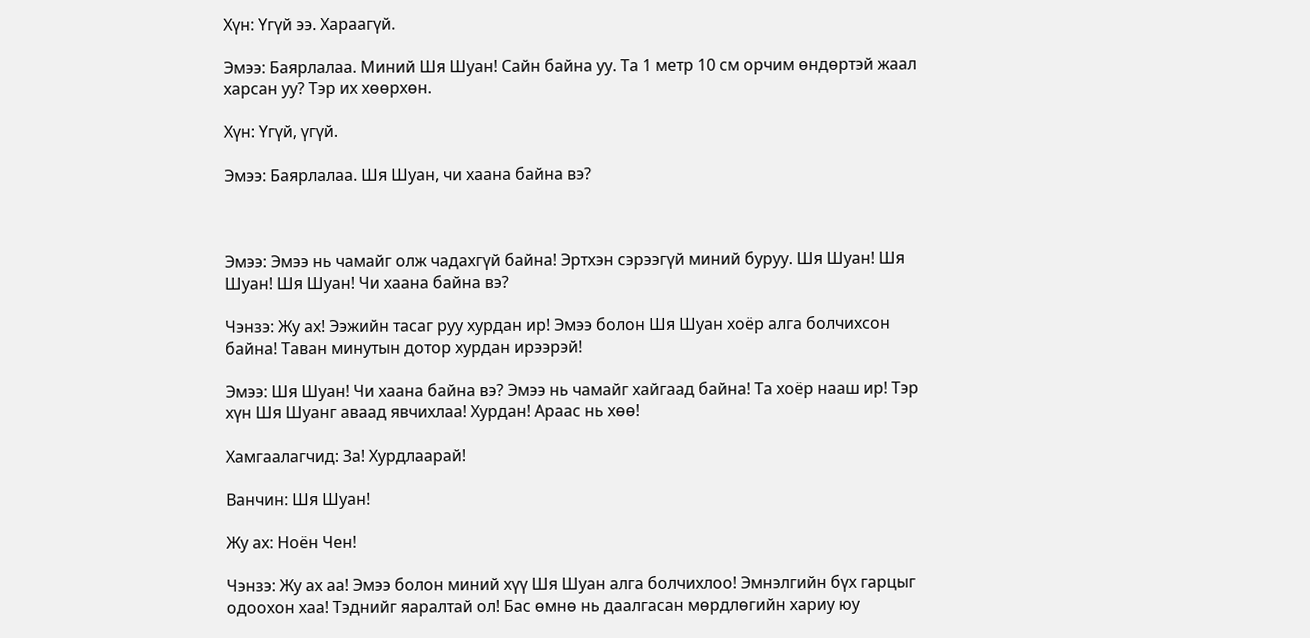Хүн: Үгүй ээ. Хараагүй.

Эмээ: Баярлалаа. Миний Шя Шуан! Сайн байна уу. Та 1 метр 10 см орчим өндөртэй жаал харсан уу? Тэр их хөөрхөн.

Хүн: Үгүй, үгүй.

Эмээ: Баярлалаа. Шя Шуан, чи хаана байна вэ?



Эмээ: Эмээ нь чамайг олж чадахгүй байна! Эртхэн сэрээгүй миний буруу. Шя Шуан! Шя Шуан! Шя Шуан! Чи хаана байна вэ?

Чэнзэ: Жу ах! Ээжийн тасаг руу хурдан ир! Эмээ болон Шя Шуан хоёр алга болчихсон байна! Таван минутын дотор хурдан ирээрэй!

Эмээ: Шя Шуан! Чи хаана байна вэ? Эмээ нь чамайг хайгаад байна! Та хоёр нааш ир! Тэр хүн Шя Шуанг аваад явчихлаа! Хурдан! Араас нь хөө!

Хамгаалагчид: За! Хурдлаарай!

Ванчин: Шя Шуан!

Жу ах: Ноён Чен!

Чэнзэ: Жу ах аа! Эмээ болон миний хүү Шя Шуан алга болчихлоо! Эмнэлгийн бүх гарцыг одоохон хаа! Тэднийг яаралтай ол! Бас өмнө нь даалгасан мөрдлөгийн хариу юу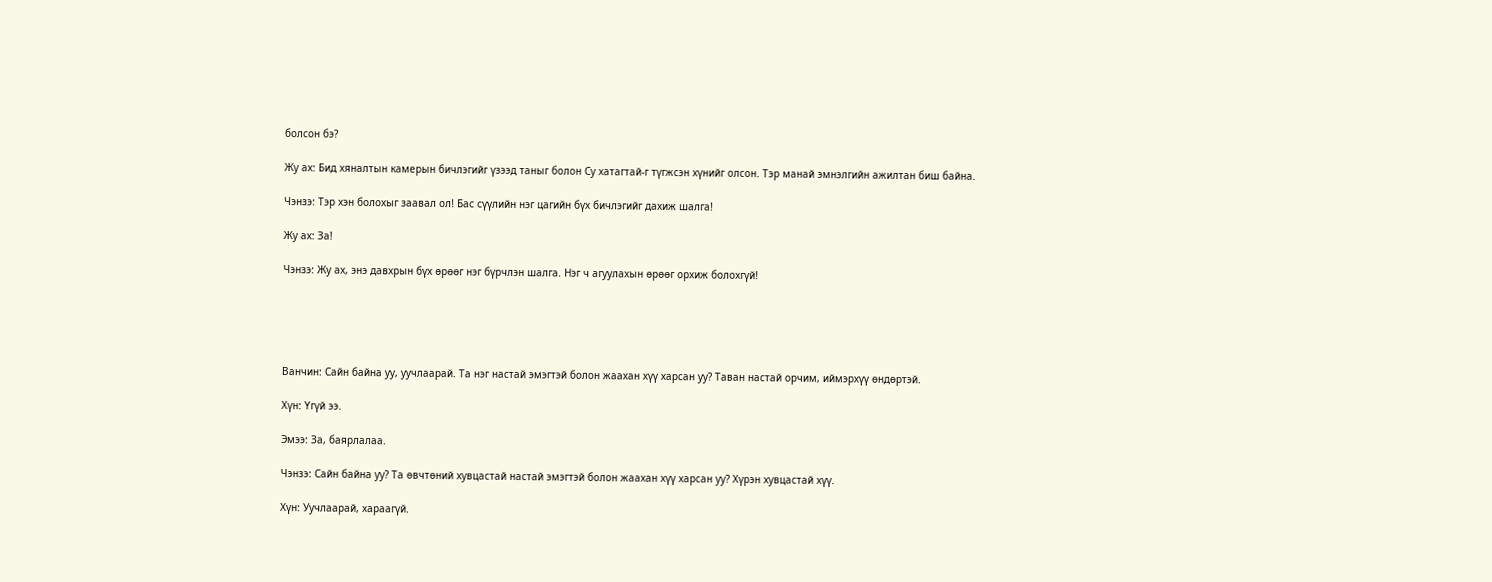болсон бэ?

Жу ах: Бид хяналтын камерын бичлэгийг үзээд таныг болон Су хатагтай-г түгжсэн хүнийг олсон. Тэр манай эмнэлгийн ажилтан биш байна.

Чэнзэ: Тэр хэн болохыг заавал ол! Бас сүүлийн нэг цагийн бүх бичлэгийг дахиж шалга!

Жу ах: За!

Чэнзэ: Жу ах, энэ давхрын бүх өрөөг нэг бүрчлэн шалга. Нэг ч агуулахын өрөөг орхиж болохгүй!





Ванчин: Сайн байна уу, уучлаарай. Та нэг настай эмэгтэй болон жаахан хүү харсан уу? Таван настай орчим, иймэрхүү өндөртэй.

Хүн: Үгүй ээ.

Эмээ: За, баярлалаа.

Чэнзэ: Сайн байна уу? Та өвчтөний хувцастай настай эмэгтэй болон жаахан хүү харсан уу? Хүрэн хувцастай хүү.

Хүн: Уучлаарай, хараагүй.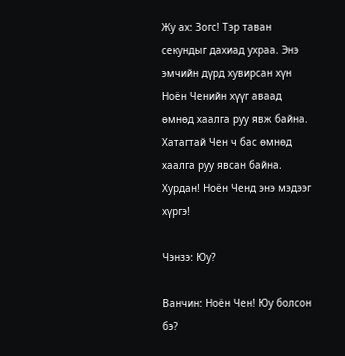Жу ах: Зогс! Тэр таван секундыг дахиад ухраа. Энэ эмчийн дүрд хувирсан хүн Ноён Ченийн хүүг аваад өмнөд хаалга руу явж байна. Хатагтай Чен ч бас өмнөд хаалга руу явсан байна. Хурдан! Ноён Ченд энэ мэдээг хүргэ!

Чэнзэ: Юу?

Ванчин: Ноён Чен! Юу болсон бэ?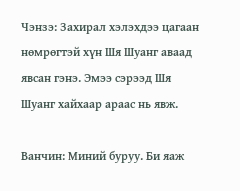Чэнзэ: Захирал хэлэхдээ цагаан нөмрөгтэй хүн Шя Шуанг аваад явсан гэнэ. Эмээ сэрээд Шя Шуанг хайхаар араас нь явж.

Ванчин: Миний буруу. Би яаж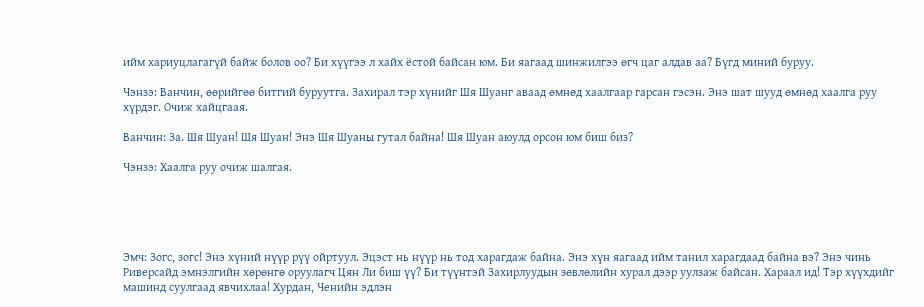ийм хариуцлагагүй байж болов оо? Би хүүгээ л хайх ёстой байсан юм. Би яагаад шинжилгээ өгч цаг алдав аа? Бүгд миний буруу.

Чэнзэ: Ванчин, өөрийгөө битгий буруутга. Захирал тэр хүнийг Шя Шуанг аваад өмнөд хаалгаар гарсан гэсэн. Энэ шат шууд өмнөд хаалга руу хүрдэг. Очиж хайцгаая.

Ванчин: За. Шя Шуан! Шя Шуан! Энэ Шя Шуаны гутал байна! Шя Шуан аюулд орсон юм биш биз?

Чэнзэ: Хаалга руу очиж шалгая.





Эмч: Зогс, зогс! Энэ хүний нүүр рүү ойртуул. Эцэст нь нүүр нь тод харагдаж байна. Энэ хүн яагаад ийм танил харагдаад байна вэ? Энэ чинь Риверсайд эмнэлгийн хөрөнгө оруулагч Цян Ли биш үү? Би түүнтэй Захирлуудын зөвлөлийн хурал дээр уулзаж байсан. Хараал ид! Тэр хүүхдийг машинд суулгаад явчихлаа! Хурдан, Ченийн эдлэн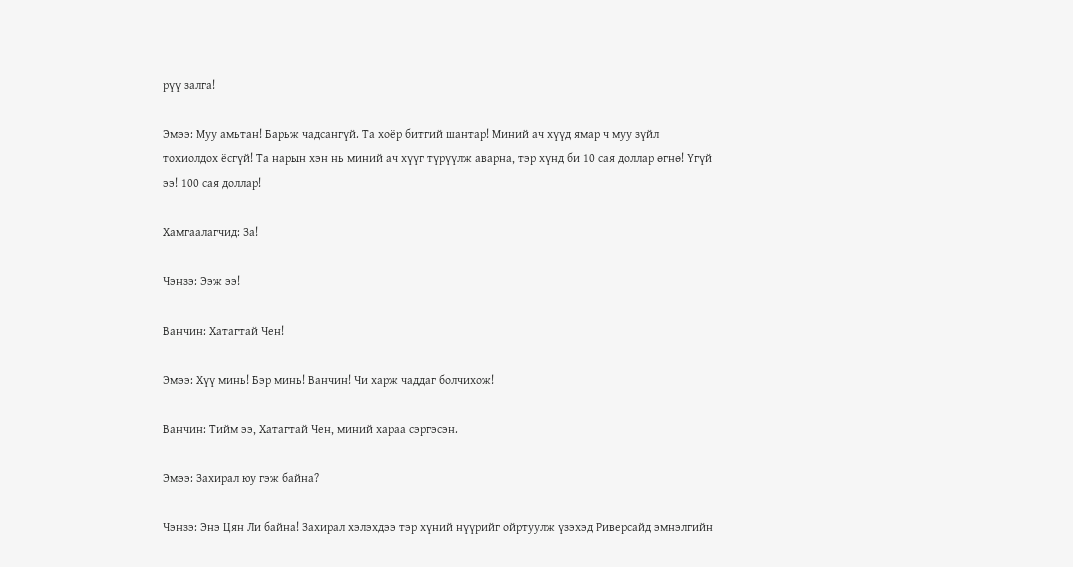рүү залга!

Эмээ: Муу амьтан! Барьж чадсангүй. Та хоёр битгий шантар! Миний ач хүүд ямар ч муу зүйл тохиолдох ёсгүй! Та нарын хэн нь миний ач хүүг түрүүлж аварна, тэр хүнд би 10 сая доллар өгнө! Үгүй ээ! 100 сая доллар!

Хамгаалагчид: За!

Чэнзэ: Ээж ээ!

Ванчин: Хатагтай Чен!

Эмээ: Хүү минь! Бэр минь! Ванчин! Чи харж чаддаг болчихож!

Ванчин: Тийм ээ, Хатагтай Чен, миний хараа сэргэсэн.

Эмээ: Захирал юу гэж байна?

Чэнзэ: Энэ Цян Ли байна! Захирал хэлэхдээ тэр хүний нүүрийг ойртуулж үзэхэд Риверсайд эмнэлгийн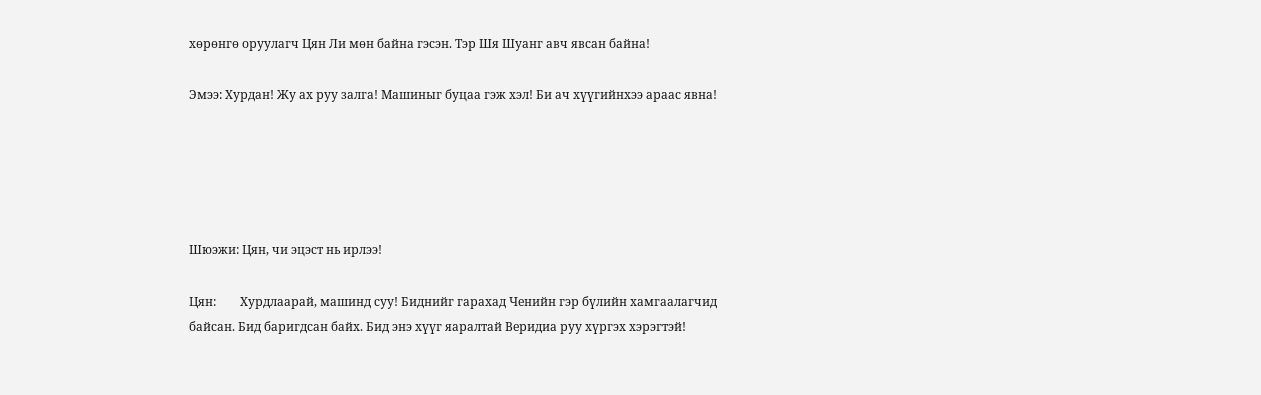хөрөнгө оруулагч Цян Ли мөн байна гэсэн. Тэр Шя Шуанг авч явсан байна!

Эмээ: Хурдан! Жу ах руу залга! Машиныг буцаа гэж хэл! Би ач хүүгийнхээ араас явна!





Шюэжи: Цян, чи эцэст нь ирлээ!

Цян:        Хурдлаарай, машинд суу! Биднийг гарахад Ченийн гэр бүлийн хамгаалагчид байсан. Бид баригдсан байх. Бид энэ хүүг яаралтай Веридиа руу хүргэх хэрэгтэй!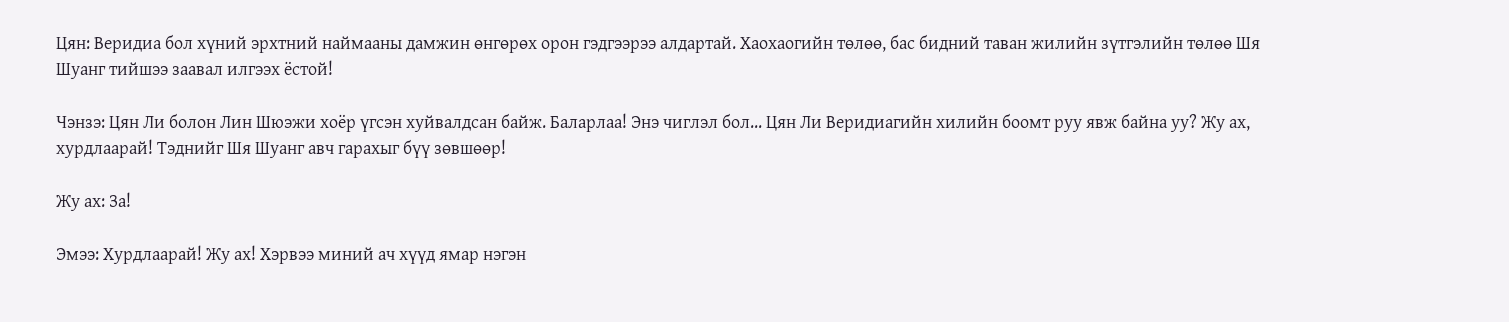Цян: Веридиа бол хүний эрхтний наймааны дамжин өнгөрөх орон гэдгээрээ алдартай. Хаохаогийн төлөө, бас бидний таван жилийн зүтгэлийн төлөө Шя Шуанг тийшээ заавал илгээх ёстой!

Чэнзэ: Цян Ли болон Лин Шюэжи хоёр үгсэн хуйвалдсан байж. Баларлаа! Энэ чиглэл бол... Цян Ли Веридиагийн хилийн боомт руу явж байна уу? Жу ах, хурдлаарай! Тэднийг Шя Шуанг авч гарахыг бүү зөвшөөр!

Жу ах: За!

Эмээ: Хурдлаарай! Жу ах! Хэрвээ миний ач хүүд ямар нэгэн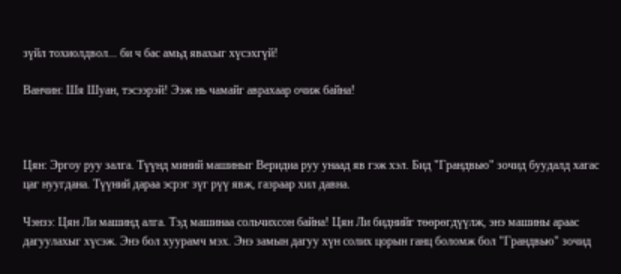зүйл тохиолдвол... би ч бас амьд явахыг хүсэхгүй!

Ванчин: Шя Шуан, тэсээрэй! Ээж нь чамайг аврахаар очиж байна!



Цян: Эргоу руу залга. Түүнд миний машиныг Веридиа руу унаад яв гэж хэл. Бид "Грандвью" зочид буудалд хагас цаг нуугдана. Түүний дараа эсрэг зүг рүү явж, газраар хил давна.

Чэнзэ: Цян Ли машинд алга. Тэд машинаа сольчихсон байна! Цян Ли биднийг төөрөгдүүлж, энэ машины араас дагуулахыг хүсэж. Энэ бол хуурамч мэх. Энэ замын дагуу хүн солих цорын ганц боломж бол "Грандвью" зочид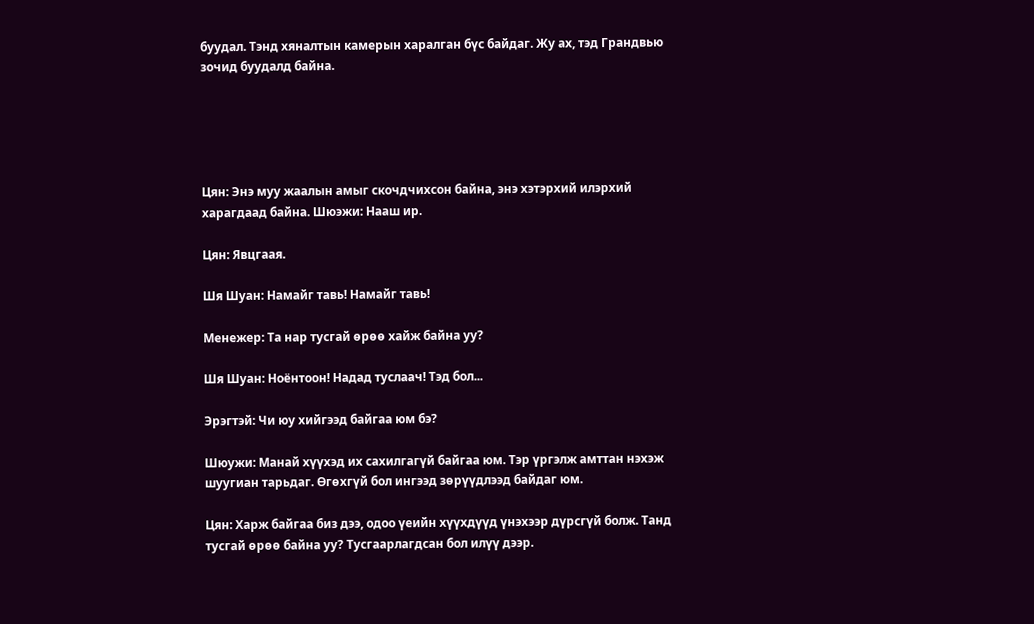буудал. Тэнд хяналтын камерын харалган бүс байдаг. Жу ах, тэд Грандвью зочид буудалд байна.





Цян: Энэ муу жаалын амыг скочдчихсон байна, энэ хэтэрхий илэрхий харагдаад байна. Шюэжи: Нааш ир.

Цян: Явцгаая.

Шя Шуан: Намайг тавь! Намайг тавь!

Менежер: Та нар тусгай өрөө хайж байна уу?

Шя Шуан: Ноёнтоон! Надад туслаач! Тэд бол...

Эрэгтэй: Чи юу хийгээд байгаа юм бэ?

Шюужи: Манай хүүхэд их сахилгагүй байгаа юм. Тэр үргэлж амттан нэхэж шуугиан тарьдаг. Өгөхгүй бол ингээд зөрүүдлээд байдаг юм.

Цян: Харж байгаа биз дээ, одоо үеийн хүүхдүүд үнэхээр дүрсгүй болж. Танд тусгай өрөө байна уу? Тусгаарлагдсан бол илүү дээр.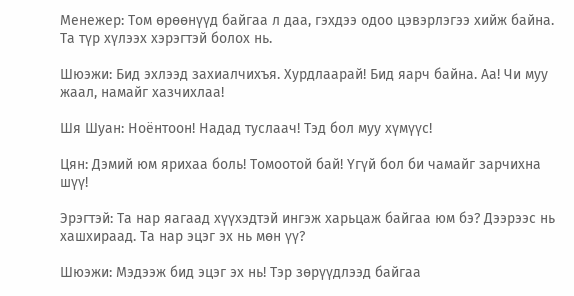Менежер: Том өрөөнүүд байгаа л даа, гэхдээ одоо цэвэрлэгээ хийж байна. Та түр хүлээх хэрэгтэй болох нь.

Шюэжи: Бид эхлээд захиалчихъя. Хурдлаарай! Бид яарч байна. Аа! Чи муу жаал, намайг хазчихлаа!

Шя Шуан: Ноёнтоон! Надад туслаач! Тэд бол муу хүмүүс!

Цян: Дэмий юм ярихаа боль! Томоотой бай! Үгүй бол би чамайг зарчихна шүү!

Эрэгтэй: Та нар яагаад хүүхэдтэй ингэж харьцаж байгаа юм бэ? Дээрээс нь хашхираад. Та нар эцэг эх нь мөн үү?

Шюэжи: Мэдээж бид эцэг эх нь! Тэр зөрүүдлээд байгаа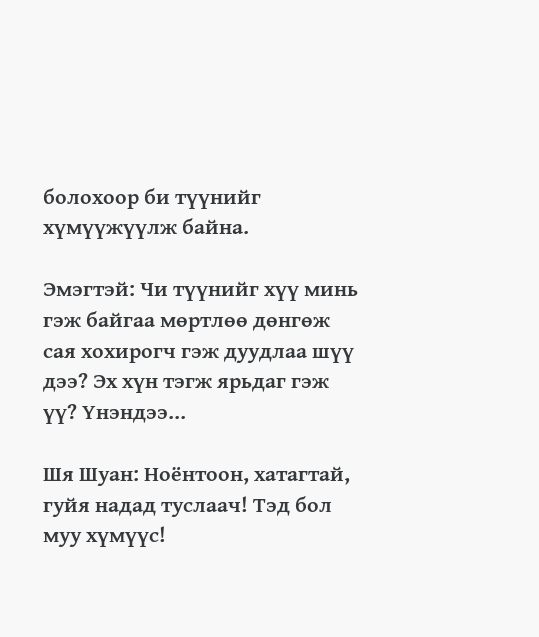болохоор би түүнийг хүмүүжүүлж байна.

Эмэгтэй: Чи түүнийг хүү минь гэж байгаа мөртлөө дөнгөж сая хохирогч гэж дуудлаа шүү дээ? Эх хүн тэгж ярьдаг гэж үү? Үнэндээ...

Шя Шуан: Ноёнтоон, хатагтай, гуйя надад туслаач! Тэд бол муу хүмүүс!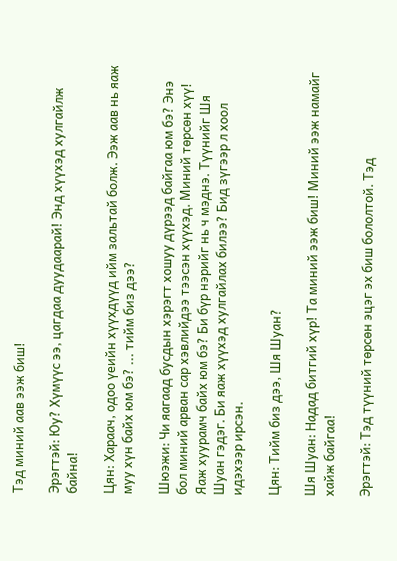Тэд миний аав ээж биш!

Эрэгтэй: Юу? Хүмүүс ээ, цагдаа дуудаарай! Энд хүүхэд хулгайлж байна!

Цян: Хараач, одоо үеийн хүүхдүүд ийм зальтай болж. Ээж аав нь яаж муу хүн байх юм бэ? ... тийм биз дээ?

Шюэжи: Чи яагаад бусдын хэрэгт хошуу дүрээд байгаа юм бэ? Энэ бол миний арван сар хэвлийдээ тээсэн хүүхэд. Миний төрсөн хүү! Яаж хуурамч байх юм бэ? Би бүр нэрийг нь ч мэднэ. Түүнийг Шя Шуан гэдэг. Би яаж хүүхэд хулгайлах билээ? Бид зүгээр л хоол идэхээр ирсэн.

Цян: Тийм биз дээ, Шя Шуан?

Шя Шуан: Надад битгий хүр! Та миний ээж биш! Миний ээж намайг хайж байгаа!

Эрэгтэй: Тэд түүний төрсөн эцэг эх биш бололтой. Тэд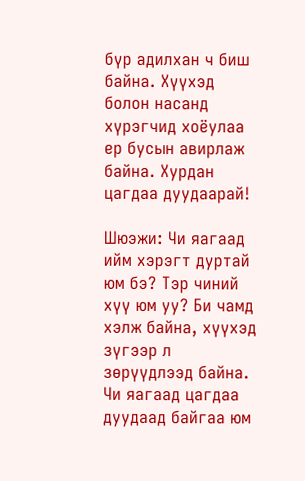бүр адилхан ч биш байна. Хүүхэд болон насанд хүрэгчид хоёулаа ер бусын авирлаж байна. Хурдан цагдаа дуудаарай!

Шюэжи: Чи яагаад ийм хэрэгт дуртай юм бэ? Тэр чиний хүү юм уу? Би чамд хэлж байна, хүүхэд зүгээр л зөрүүдлээд байна. Чи яагаад цагдаа дуудаад байгаа юм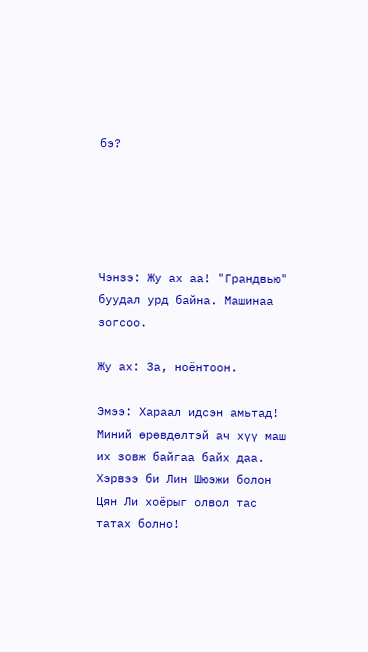бэ?





Чэнзэ: Жу ах аа! "Грандвью" буудал урд байна. Машинаа зогсоо.

Жу ах: За, ноёнтоон.

Эмээ: Хараал идсэн амьтад! Миний өрөвдөлтэй ач хүү маш их зовж байгаа байх даа. Хэрвээ би Лин Шюэжи болон Цян Ли хоёрыг олвол тас татах болно!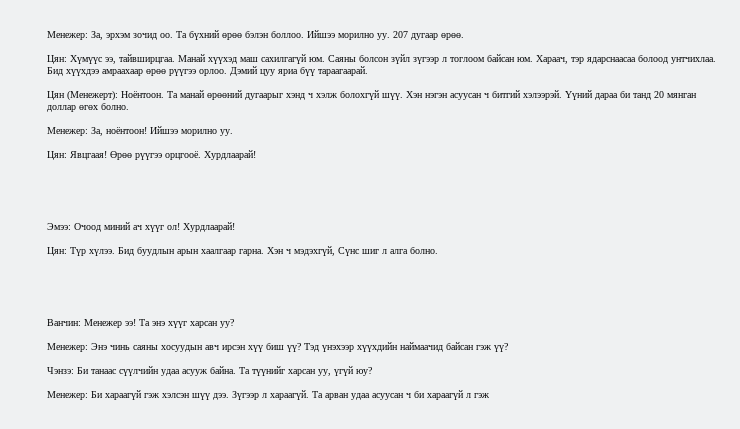Менежер: За, эрхэм зочид оо. Та бүхний өрөө бэлэн боллоо. Ийшээ морилно уу. 207 дугаар өрөө.

Цян: Хүмүүс ээ, тайвширцгаа. Манай хүүхэд маш сахилгагүй юм. Саяны болсон зүйл зүгээр л тоглоом байсан юм. Хараач, тэр ядарснаасаа болоод унтчихлаа. Бид хүүхдээ амраахаар өрөө рүүгээ орлоо. Дэмий цуу яриа бүү тараагаарай.

Цян (Менежерт): Ноёнтоон. Та манай өрөөний дугаарыг хэнд ч хэлж болохгүй шүү. Хэн нэгэн асуусан ч битгий хэлээрэй. Үүний дараа би танд 20 мянган доллар өгөх болно.

Менежер: За, ноёнтоон! Ийшээ морилно уу.

Цян: Явцгаая! Өрөө рүүгээ орцгооё. Хурдлаарай!





Эмээ: Очоод миний ач хүүг ол! Хурдлаарай!

Цян: Түр хүлээ. Бид буудлын арын хаалгаар гарна. Хэн ч мэдэхгүй, Сүнс шиг л алга болно.





Ванчин: Менежер ээ! Та энэ хүүг харсан уу?

Менежер: Энэ чинь саяны хосуудын авч ирсэн хүү биш үү? Тэд үнэхээр хүүхдийн наймаачид байсан гэж үү?

Чэнзэ: Би танаас сүүлчийн удаа асууж байна. Та түүнийг харсан уу, үгүй юу?

Менежер: Би хараагүй гэж хэлсэн шүү дээ. Зүгээр л хараагүй. Та арван удаа асуусан ч би хараагүй л гэж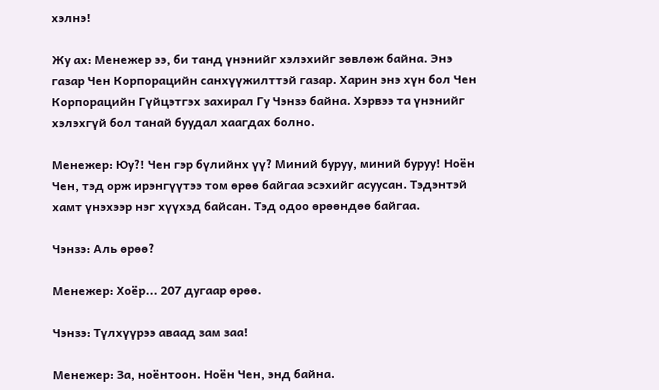хэлнэ!

Жу ах: Менежер ээ, би танд үнэнийг хэлэхийг зөвлөж байна. Энэ газар Чен Корпорацийн санхүүжилттэй газар. Харин энэ хүн бол Чен Корпорацийн Гүйцэтгэх захирал Гу Чэнзэ байна. Хэрвээ та үнэнийг хэлэхгүй бол танай буудал хаагдах болно.

Менежер: Юу?! Чен гэр бүлийнх үү? Миний буруу, миний буруу! Ноён Чен, тэд орж ирэнгүүтээ том өрөө байгаа эсэхийг асуусан. Тэдэнтэй хамт үнэхээр нэг хүүхэд байсан. Тэд одоо өрөөндөө байгаа.

Чэнзэ: Аль өрөө?

Менежер: Хоёр... 207 дугаар өрөө.

Чэнзэ: Түлхүүрээ аваад зам заа!

Менежер: За, ноёнтоон. Ноён Чен, энд байна.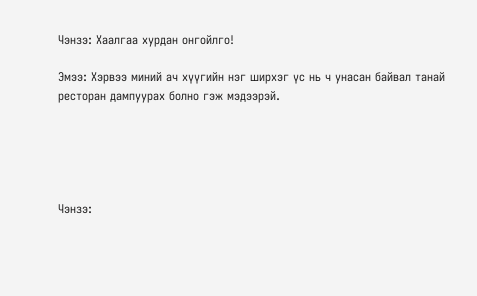Чэнзэ: Хаалгаа хурдан онгойлго!

Эмээ: Хэрвээ миний ач хүүгийн нэг ширхэг үс нь ч унасан байвал танай ресторан дампуурах болно гэж мэдээрэй.





Чэнзэ: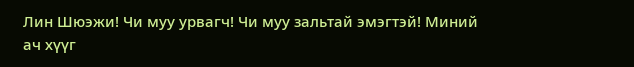Лин Шюэжи! Чи муу урвагч! Чи муу зальтай эмэгтэй! Миний ач хүүг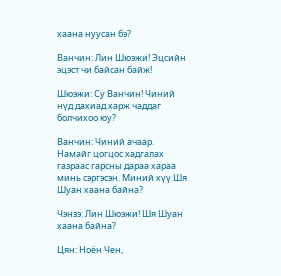хаана нуусан бэ?

Ванчин: Лин Шюэжи! Эцсийн эцэст чи байсан байж!

Шюэжи: Су Ванчин! Чиний нүд дахиад харж чаддаг болчихоо юу?

Ванчин: Чиний ачаар. Намайг цогцос хадгалах газраас гарсны дараа хараа минь сэргэсэн. Миний хүү Шя Шуан хаана байна?

Чэнзэ: Лин Шюэжи! Шя Шуан хаана байна?

Цян: Ноён Чен,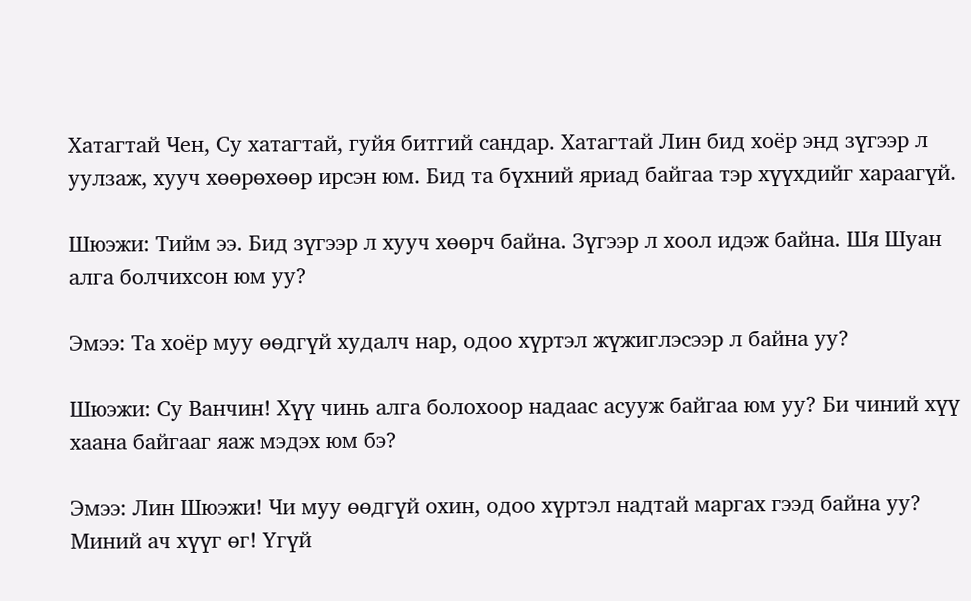Хатагтай Чен, Су хатагтай, гуйя битгий сандар. Хатагтай Лин бид хоёр энд зүгээр л уулзаж, хууч хөөрөхөөр ирсэн юм. Бид та бүхний яриад байгаа тэр хүүхдийг хараагүй.

Шюэжи: Тийм ээ. Бид зүгээр л хууч хөөрч байна. Зүгээр л хоол идэж байна. Шя Шуан алга болчихсон юм уу?

Эмээ: Та хоёр муу өөдгүй худалч нар, одоо хүртэл жүжиглэсээр л байна уу?

Шюэжи: Су Ванчин! Хүү чинь алга болохоор надаас асууж байгаа юм уу? Би чиний хүү хаана байгааг яаж мэдэх юм бэ?

Эмээ: Лин Шюэжи! Чи муу өөдгүй охин, одоо хүртэл надтай маргах гээд байна уу? Миний ач хүүг өг! Үгүй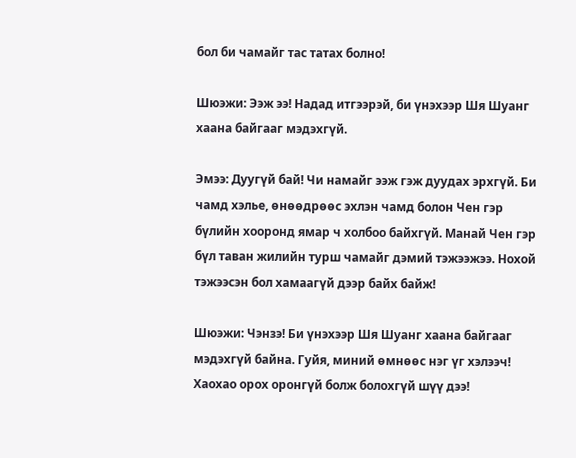бол би чамайг тас татах болно!

Шюэжи: Ээж ээ! Надад итгээрэй, би үнэхээр Шя Шуанг хаана байгааг мэдэхгүй.

Эмээ: Дуугүй бай! Чи намайг ээж гэж дуудах эрхгүй. Би чамд хэлье, өнөөдрөөс эхлэн чамд болон Чен гэр бүлийн хооронд ямар ч холбоо байхгүй. Манай Чен гэр бүл таван жилийн турш чамайг дэмий тэжээжээ. Нохой тэжээсэн бол хамаагүй дээр байх байж!

Шюэжи: Чэнзэ! Би үнэхээр Шя Шуанг хаана байгааг мэдэхгүй байна. Гуйя, миний өмнөөс нэг үг хэлээч! Хаохао орох оронгүй болж болохгүй шүү дээ!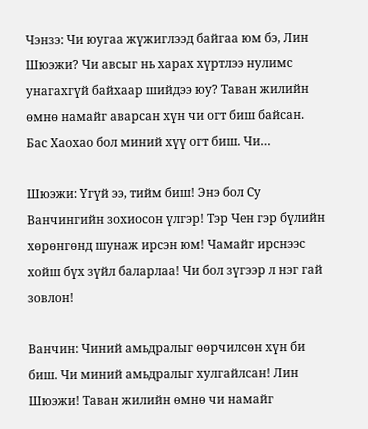Чэнзэ: Чи юугаа жүжиглээд байгаа юм бэ, Лин Шюэжи? Чи авсыг нь харах хүртлээ нулимс унагахгүй байхаар шийдээ юу? Таван жилийн өмнө намайг аварсан хүн чи огт биш байсан. Бас Хаохао бол миний хүү огт биш. Чи…

Шюэжи: Үгүй ээ, тийм биш! Энэ бол Су Ванчингийн зохиосон үлгэр! Тэр Чен гэр бүлийн хөрөнгөнд шунаж ирсэн юм! Чамайг ирснээс хойш бүх зүйл баларлаа! Чи бол зүгээр л нэг гай зовлон!

Ванчин: Чиний амьдралыг өөрчилсөн хүн би биш. Чи миний амьдралыг хулгайлсан! Лин Шюэжи! Таван жилийн өмнө чи намайг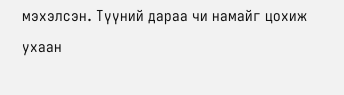мэхэлсэн. Түүний дараа чи намайг цохиж ухаан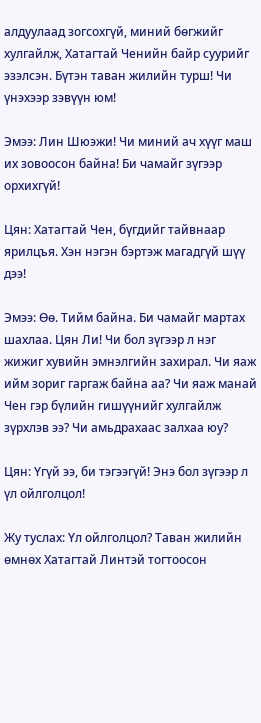алдуулаад зогсохгүй, миний бөгжийг хулгайлж, Хатагтай Ченийн байр суурийг эзэлсэн. Бүтэн таван жилийн турш! Чи үнэхээр зэвүүн юм!

Эмээ: Лин Шюэжи! Чи миний ач хүүг маш их зовоосон байна! Би чамайг зүгээр орхихгүй!

Цян: Хатагтай Чен, бүгдийг тайвнаар ярилцъя. Хэн нэгэн бэртэж магадгүй шүү дээ!

Эмээ: Өө. Тийм байна. Би чамайг мартах шахлаа. Цян Ли! Чи бол зүгээр л нэг жижиг хувийн эмнэлгийн захирал. Чи яаж ийм зориг гаргаж байна аа? Чи яаж манай Чен гэр бүлийн гишүүнийг хулгайлж зүрхлэв ээ? Чи амьдрахаас залхаа юу?

Цян: Үгүй ээ, би тэгээгүй! Энэ бол зүгээр л үл ойлголцол!

Жу туслах: Үл ойлголцол? Таван жилийн өмнөх Хатагтай Линтэй тогтоосон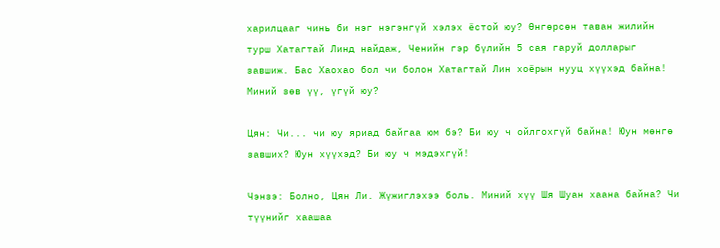харилцааг чинь би нэг нэгэнгүй хэлэх ёстой юу? Өнгөрсөн таван жилийн турш Хатагтай Линд найдаж, Ченийн гэр бүлийн 5 сая гаруй долларыг завшиж. Бас Хаохао бол чи болон Хатагтай Лин хоёрын нууц хүүхэд байна! Миний зөв үү, үгүй юу?

Цян: Чи... чи юу яриад байгаа юм бэ? Би юу ч ойлгохгүй байна! Юун мөнгө завших? Юун хүүхэд? Би юу ч мэдэхгүй!

Чэнзэ: Болно, Цян Ли. Жүжиглэхээ боль. Миний хүү Шя Шуан хаана байна? Чи түүнийг хаашаа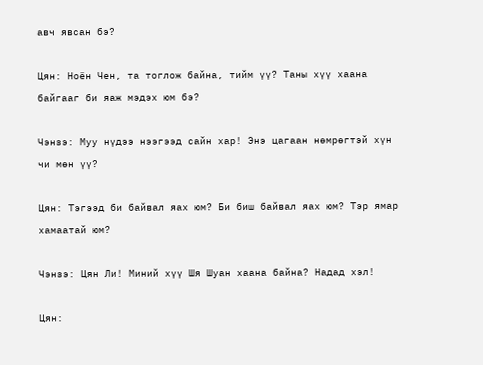авч явсан бэ?

Цян: Ноён Чен, та тоглож байна, тийм үү? Таны хүү хаана байгааг би яаж мэдэх юм бэ?

Чэнзэ: Муу нүдээ нээгээд сайн хар! Энэ цагаан нөмрөгтэй хүн чи мөн үү?

Цян: Тэгээд би байвал яах юм? Би биш байвал яах юм? Тэр ямар хамаатай юм?

Чэнзэ: Цян Ли! Миний хүү Шя Шуан хаана байна? Надад хэл!

Цян: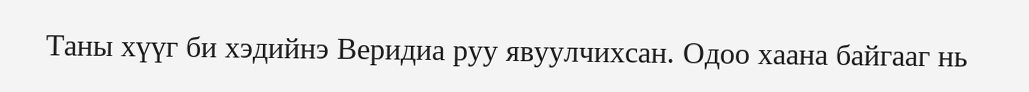Таны хүүг би хэдийнэ Веридиа руу явуулчихсан. Одоо хаана байгааг нь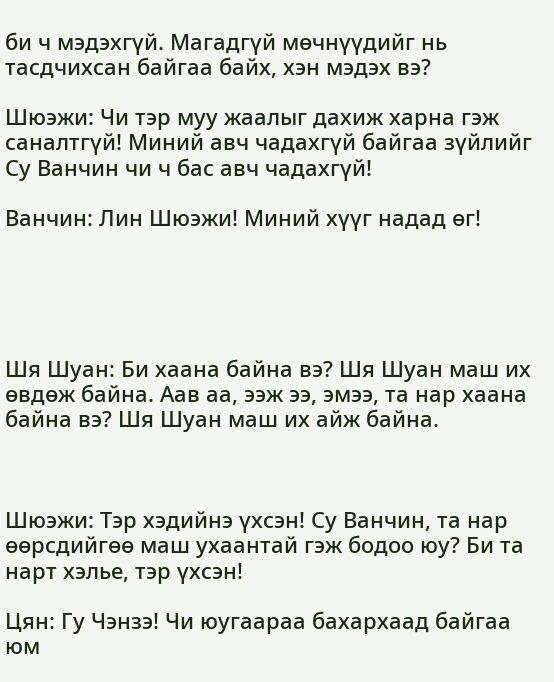би ч мэдэхгүй. Магадгүй мөчнүүдийг нь тасдчихсан байгаа байх, хэн мэдэх вэ?

Шюэжи: Чи тэр муу жаалыг дахиж харна гэж саналтгүй! Миний авч чадахгүй байгаа зүйлийг Су Ванчин чи ч бас авч чадахгүй!

Ванчин: Лин Шюэжи! Миний хүүг надад өг!





Шя Шуан: Би хаана байна вэ? Шя Шуан маш их өвдөж байна. Аав аа, ээж ээ, эмээ, та нар хаана байна вэ? Шя Шуан маш их айж байна.



Шюэжи: Тэр хэдийнэ үхсэн! Су Ванчин, та нар өөрсдийгөө маш ухаантай гэж бодоо юу? Би та нарт хэлье, тэр үхсэн!

Цян: Гу Чэнзэ! Чи юугаараа бахархаад байгаа юм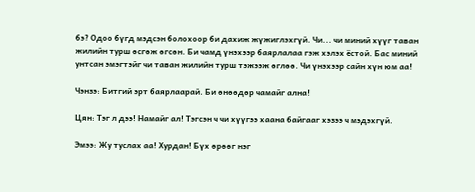бэ? Одоо бүгд мэдсэн болохоор би дахиж жүжиглэхгүй. Чи... чи миний хүүг таван жилийн турш өсгөж өгсөн. Би чамд үнэхээр баярлалаа гэж хэлэх ёстой. Бас миний унтсан эмэгтэйг чи таван жилийн турш тэжээж өглөө. Чи үнэхээр сайн хүн юм аа!

Чэнзэ: Битгий эрт баярлаарай. Би өнөөдөр чамайг ална!

Цян: Тэг л дээ! Намайг ал! Тэгсэн ч чи хүүгээ хаана байгааг хэзээ ч мэдэхгүй.

Эмээ: Жу туслах аа! Хурдан! Бүх өрөөг нэг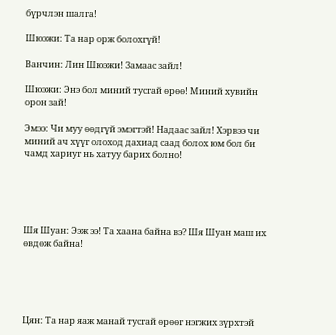бүрчлэн шалга!

Шюэжи: Та нар орж болохгүй!

Ванчин: Лин Шюэжи! Замаас зайл!

Шюэжи: Энэ бол миний тусгай өрөө! Миний хувийн орон зай!

Эмээ: Чи муу өөдгүй эмэгтэй! Надаас зайл! Хэрвээ чи миний ач хүүг олоход дахиад саад болох юм бол би чамд хариуг нь хатуу барих болно!





Шя Шуан: Ээж ээ! Та хаана байна вэ? Шя Шуан маш их өвдөж байна!





Цян: Та нар яаж манай тусгай өрөөг нэгжих зүрхтэй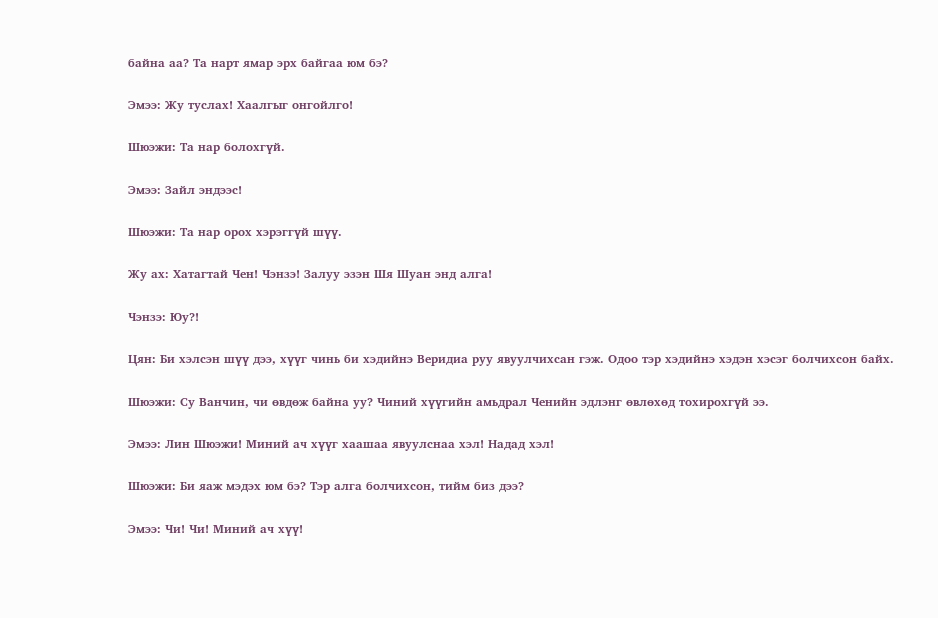байна аа? Та нарт ямар эрх байгаа юм бэ?

Эмээ: Жу туслах! Хаалгыг онгойлго!

Шюэжи: Та нар болохгүй.

Эмээ: Зайл эндээс!

Шюэжи: Та нар орох хэрэггүй шүү.

Жу ах: Хатагтай Чен! Чэнзэ! Залуу эзэн Шя Шуан энд алга!

Чэнзэ: Юу?!

Цян: Би хэлсэн шүү дээ, хүүг чинь би хэдийнэ Веридиа руу явуулчихсан гэж. Одоо тэр хэдийнэ хэдэн хэсэг болчихсон байх.

Шюэжи: Су Ванчин, чи өвдөж байна уу? Чиний хүүгийн амьдрал Ченийн эдлэнг өвлөхөд тохирохгүй ээ.

Эмээ: Лин Шюэжи! Миний ач хүүг хаашаа явуулснаа хэл! Надад хэл!

Шюэжи: Би яаж мэдэх юм бэ? Тэр алга болчихсон, тийм биз дээ?

Эмээ: Чи! Чи! Миний ач хүү!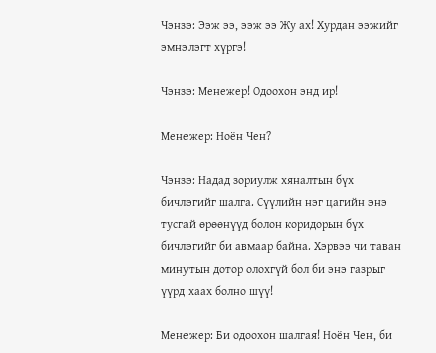Чэнзэ: Ээж ээ, ээж ээ Жу ах! Хурдан ээжийг эмнэлэгт хүргэ!

Чэнзэ: Менежер! Одоохон энд ир!

Менежер: Ноён Чен?

Чэнзэ: Надад зориулж хяналтын бүх бичлэгийг шалга. Сүүлийн нэг цагийн энэ тусгай өрөөнүүд болон коридорын бүх бичлэгийг би авмаар байна. Хэрвээ чи таван минутын дотор олохгүй бол би энэ газрыг үүрд хаах болно шүү!

Менежер: Би одоохон шалгая! Ноён Чен, би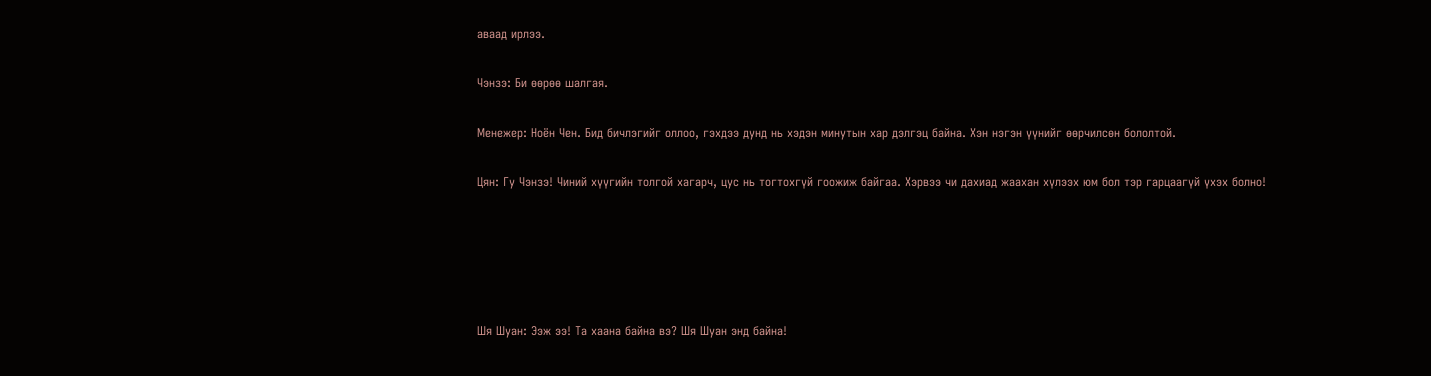аваад ирлээ.

Чэнзэ: Би өөрөө шалгая.

Менежер: Ноён Чен. Бид бичлэгийг оллоо, гэхдээ дунд нь хэдэн минутын хар дэлгэц байна. Хэн нэгэн үүнийг өөрчилсөн бололтой.

Цян: Гу Чэнзэ! Чиний хүүгийн толгой хагарч, цус нь тогтохгүй гоожиж байгаа. Хэрвээ чи дахиад жаахан хүлээх юм бол тэр гарцаагүй үхэх болно!





Шя Шуан: Ээж ээ! Та хаана байна вэ? Шя Шуан энд байна!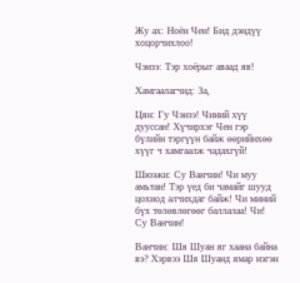Жу ах: Ноён Чен! Бид дэндүү хоцорчихлоо!

Чэнзэ: Тэр хоёрыг аваад яв!

Хамгаалагчид: За,

Цян: Гу Чэнзэ! Чиний хүү дууссан! Хүчирхэг Чен гэр бүлийн тэргүүн байж өөрийнхөө хүүг ч хамгаалж чадахгүй!

Шюэжи: Су Ванчин! Чи муу амьтан! Тэр үед би чамайг шууд цохиод алчихдаг байж! Чи миний бүх төлөвлөгөөг баллалаа! Чи! Су Ванчин!

Ванчин: Шя Шуан яг хаана байна вэ? Хэрвээ Шя Шуанд ямар нэгэн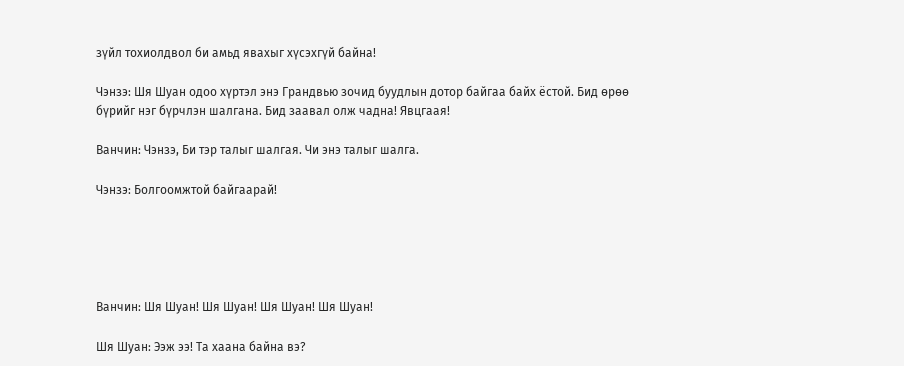зүйл тохиолдвол би амьд явахыг хүсэхгүй байна!

Чэнзэ: Шя Шуан одоо хүртэл энэ Грандвью зочид буудлын дотор байгаа байх ёстой. Бид өрөө бүрийг нэг бүрчлэн шалгана. Бид заавал олж чадна! Явцгаая!

Ванчин: Чэнзэ, Би тэр талыг шалгая. Чи энэ талыг шалга.

Чэнзэ: Болгоомжтой байгаарай!





Ванчин: Шя Шуан! Шя Шуан! Шя Шуан! Шя Шуан!

Шя Шуан: Ээж ээ! Та хаана байна вэ?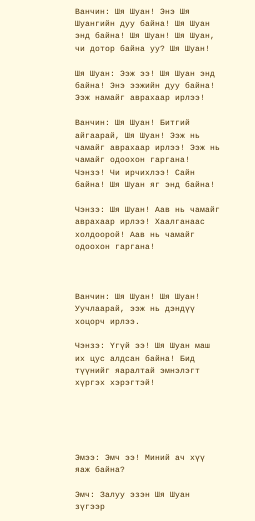Ванчин: Шя Шуан! Энэ Шя Шуангийн дуу байна! Шя Шуан энд байна! Шя Шуан! Шя Шуан, чи дотор байна уу? Шя Шуан!

Шя Шуан: Ээж ээ! Шя Шуан энд байна! Энэ ээжийн дуу байна! Ээж намайг аврахаар ирлээ!

Ванчин: Шя Шуан! Битгий айгаарай, Шя Шуан! Ээж нь чамайг аврахаар ирлээ! Ээж нь чамайг одоохон гаргана! Чэнзэ! Чи ирчихлээ! Сайн байна! Шя Шуан яг энд байна!

Чэнзэ: Шя Шуан! Аав нь чамайг аврахаар ирлээ! Хаалганаас холдоорой! Аав нь чамайг одоохон гаргана!



Ванчин: Шя Шуан! Шя Шуан! Уучлаарай, ээж нь дэндүү хоцорч ирлээ.

Чэнзэ: Үгүй ээ! Шя Шуан маш их цус алдсан байна! Бид түүнийг яаралтай эмнэлэгт хүргэх хэрэгтэй!





Эмээ: Эмч ээ! Миний ач хүү яаж байна?

Эмч: Залуу эзэн Шя Шуан зүгээр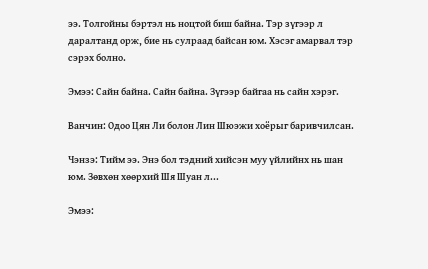ээ. Толгойны бэртэл нь ноцтой биш байна. Тэр зүгээр л даралтанд орж, бие нь сулраад байсан юм. Хэсэг амарвал тэр сэрэх болно.

Эмээ: Сайн байна. Сайн байна. Зүгээр байгаа нь сайн хэрэг.

Ванчин: Одоо Цян Ли болон Лин Шюэжи хоёрыг баривчилсан.

Чэнзэ: Тийм ээ. Энэ бол тэдний хийсэн муу үйлийнх нь шан юм. Зөвхөн хөөрхий Шя Шуан л...

Эмээ: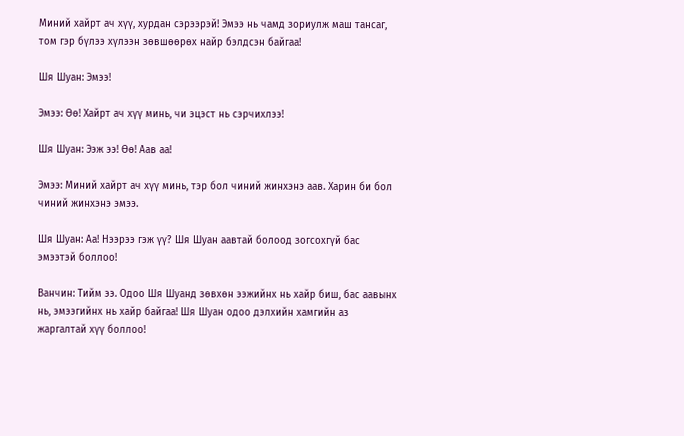Миний хайрт ач хүү, хурдан сэрээрэй! Эмээ нь чамд зориулж маш тансаг, том гэр бүлээ хүлээн зөвшөөрөх найр бэлдсэн байгаа!

Шя Шуан: Эмээ!

Эмээ: Өө! Хайрт ач хүү минь, чи эцэст нь сэрчихлээ!

Шя Шуан: Ээж ээ! Өө! Аав аа!

Эмээ: Миний хайрт ач хүү минь, тэр бол чиний жинхэнэ аав. Харин би бол чиний жинхэнэ эмээ.

Шя Шуан: Аа! Нээрээ гэж үү? Шя Шуан аавтай болоод зогсохгүй бас эмээтэй боллоо!

Ванчин: Тийм ээ. Одоо Шя Шуанд зөвхөн ээжийнх нь хайр биш, бас аавынх нь, эмээгийнх нь хайр байгаа! Шя Шуан одоо дэлхийн хамгийн аз жаргалтай хүү боллоо!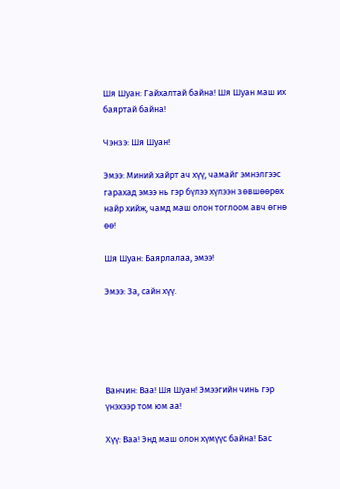Шя Шуан: Гайхалтай байна! Шя Шуан маш их баяртай байна!

Чэнзэ: Шя Шуан!

Эмээ: Миний хайрт ач хүү, чамайг эмнэлгээс гарахад эмээ нь гэр бүлээ хүлээн зөвшөөрөх найр хийж, чамд маш олон тоглоом авч өгнө өө!

Шя Шуан: Баярлалаа, эмээ!

Эмээ: За, сайн хүү.





Ванчин: Ваа! Шя Шуан! Эмээгийн чинь гэр үнэхээр том юм аа!

Хүү: Ваа! Энд маш олон хүмүүс байна! Бас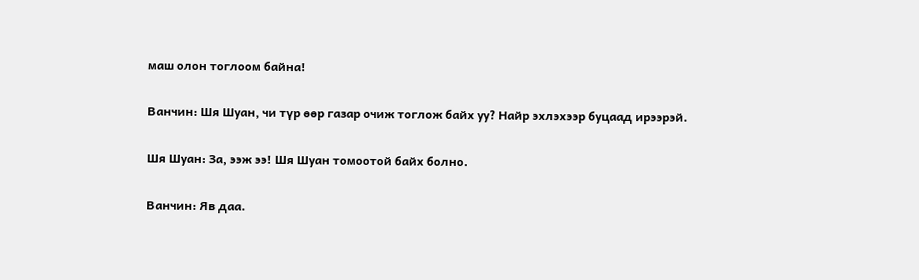маш олон тоглоом байна!

Ванчин: Шя Шуан, чи түр өөр газар очиж тоглож байх уу? Найр эхлэхээр буцаад ирээрэй.

Шя Шуан: За, ээж ээ! Шя Шуан томоотой байх болно.

Ванчин: Яв даа.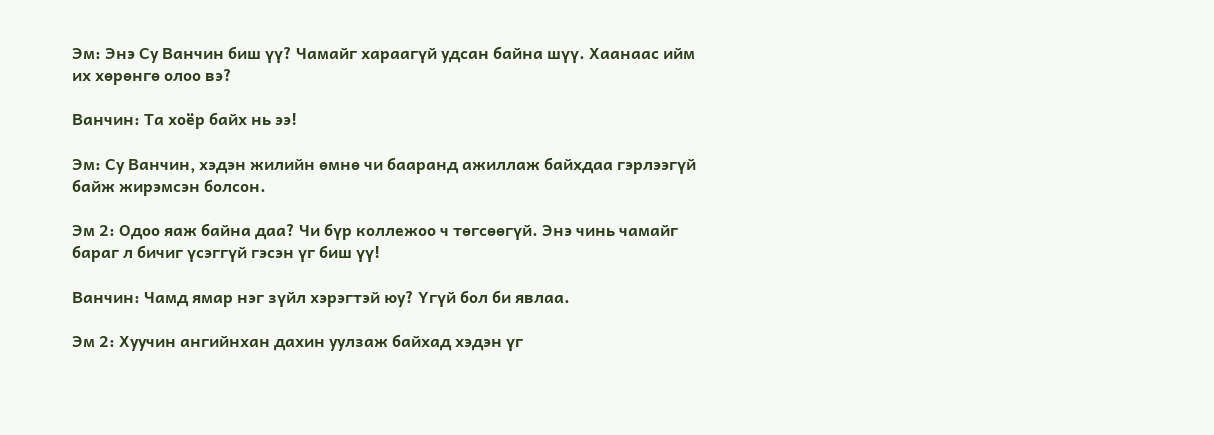Эм: Энэ Су Ванчин биш үү? Чамайг хараагүй удсан байна шүү. Хаанаас ийм их хөрөнгө олоо вэ?

Ванчин: Та хоёр байх нь ээ!

Эм: Су Ванчин, хэдэн жилийн өмнө чи бааранд ажиллаж байхдаа гэрлээгүй байж жирэмсэн болсон.

Эм 2: Одоо яаж байна даа? Чи бүр коллежоо ч төгсөөгүй. Энэ чинь чамайг бараг л бичиг үсэггүй гэсэн үг биш үү!

Ванчин: Чамд ямар нэг зүйл хэрэгтэй юу? Үгүй бол би явлаа.

Эм 2: Хуучин ангийнхан дахин уулзаж байхад хэдэн үг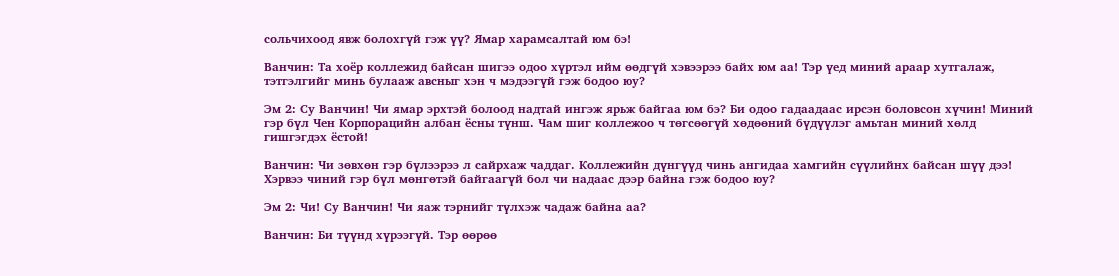сольчихоод явж болохгүй гэж үү? Ямар харамсалтай юм бэ!

Ванчин: Та хоёр коллежид байсан шигээ одоо хүртэл ийм өөдгүй хэвээрээ байх юм аа! Тэр үед миний араар хутгалаж, тэтгэлгийг минь булааж авсныг хэн ч мэдээгүй гэж бодоо юу?

Эм 2: Су Ванчин! Чи ямар эрхтэй болоод надтай ингэж ярьж байгаа юм бэ? Би одоо гадаадаас ирсэн боловсон хүчин! Миний гэр бүл Чен Корпорацийн албан ёсны түнш. Чам шиг коллежоо ч төгсөөгүй хөдөөний бүдүүлэг амьтан миний хөлд гишгэгдэх ёстой!

Ванчин: Чи зөвхөн гэр бүлээрээ л сайрхаж чаддаг. Коллежийн дүнгүүд чинь ангидаа хамгийн сүүлийнх байсан шүү дээ! Хэрвээ чиний гэр бүл мөнгөтэй байгаагүй бол чи надаас дээр байна гэж бодоо юу?

Эм 2: Чи! Су Ванчин! Чи яаж тэрнийг түлхэж чадаж байна аа?

Ванчин: Би түүнд хүрээгүй. Тэр өөрөө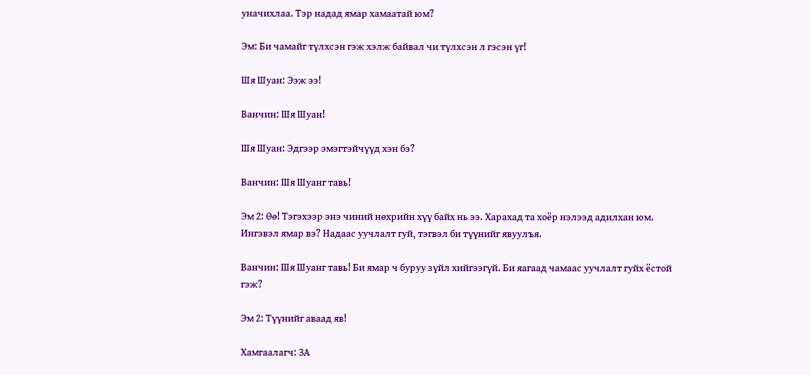уначихлаа. Тэр надад ямар хамаатай юм?

Эм: Би чамайг түлхсэн гэж хэлж байвал чи түлхсэн л гэсэн үг!

Шя Шуан: Ээж ээ!

Ванчин: Шя Шуан!

Шя Шуан: Эдгээр эмэгтэйчүүд хэн бэ?

Ванчин: Шя Шуанг тавь!

Эм 2: Өө! Тэгэхээр энэ чиний нөхрийн хүү байх нь ээ. Харахад та хоёр нэлээд адилхан юм. Ингэвэл ямар вэ? Надаас уучлалт гуй, тэгвэл би түүнийг явуулъя.

Ванчин: Шя Шуанг тавь! Би ямар ч буруу зүйл хийгээгүй. Би яагаад чамаас уучлалт гуйх ёстой гэж?

Эм 2: Түүнийг аваад яв!

Хамгаалагч: ЗА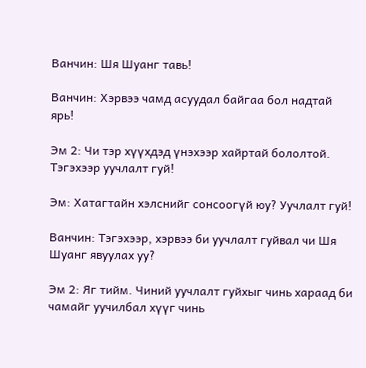Ванчин: Шя Шуанг тавь!

Ванчин: Хэрвээ чамд асуудал байгаа бол надтай ярь!

Эм 2: Чи тэр хүүхдэд үнэхээр хайртай бололтой. Тэгэхээр уучлалт гуй!

Эм: Хатагтайн хэлснийг сонсоогүй юу? Уучлалт гуй!

Ванчин: Тэгэхээр, хэрвээ би уучлалт гуйвал чи Шя Шуанг явуулах уу?

Эм 2: Яг тийм. Чиний уучлалт гуйхыг чинь хараад би чамайг уучилбал хүүг чинь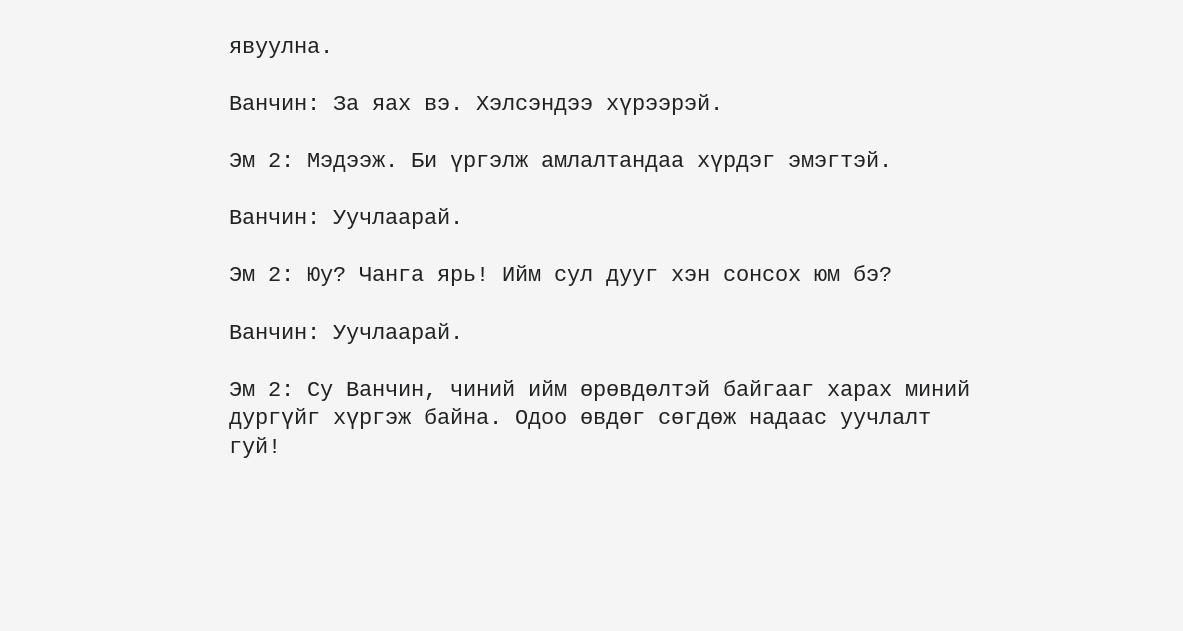явуулна.

Ванчин: За яах вэ. Хэлсэндээ хүрээрэй.

Эм 2: Мэдээж. Би үргэлж амлалтандаа хүрдэг эмэгтэй.

Ванчин: Уучлаарай.

Эм 2: Юу? Чанга ярь! Ийм сул дууг хэн сонсох юм бэ?

Ванчин: Уучлаарай.

Эм 2: Су Ванчин, чиний ийм өрөвдөлтэй байгааг харах миний дургүйг хүргэж байна. Одоо өвдөг сөгдөж надаас уучлалт гуй!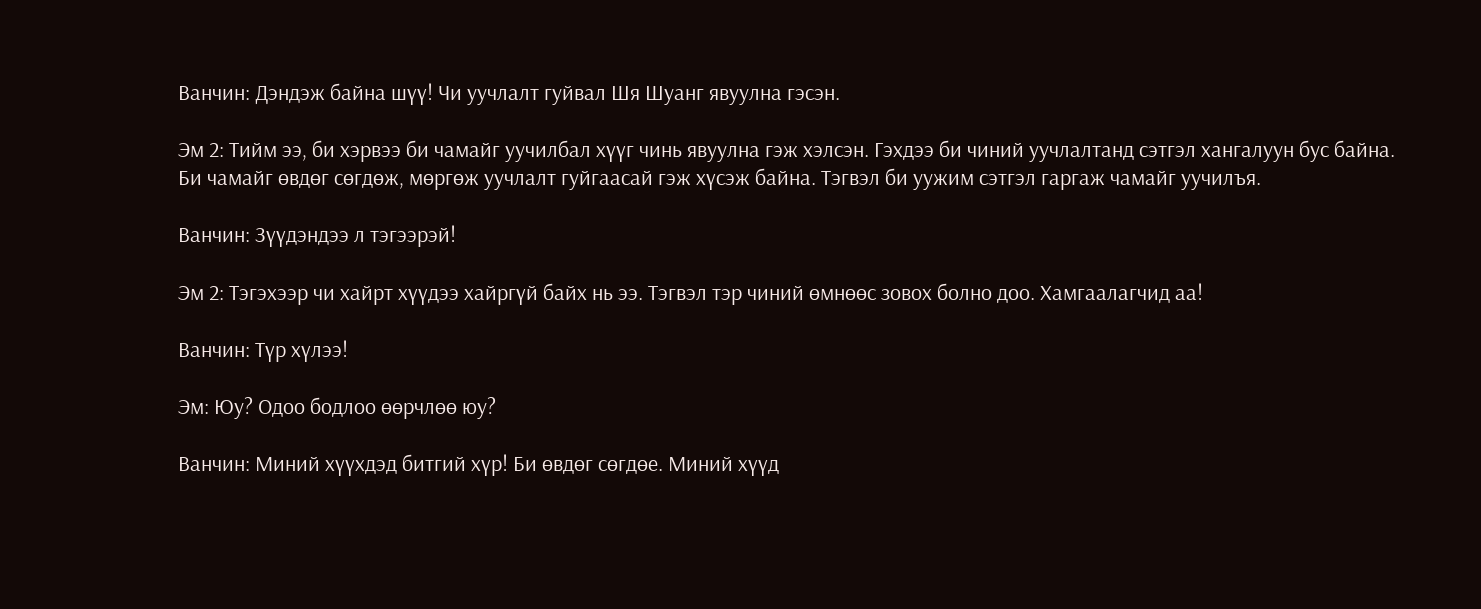Ванчин: Дэндэж байна шүү! Чи уучлалт гуйвал Шя Шуанг явуулна гэсэн.

Эм 2: Тийм ээ, би хэрвээ би чамайг уучилбал хүүг чинь явуулна гэж хэлсэн. Гэхдээ би чиний уучлалтанд сэтгэл хангалуун бус байна. Би чамайг өвдөг сөгдөж, мөргөж уучлалт гуйгаасай гэж хүсэж байна. Тэгвэл би уужим сэтгэл гаргаж чамайг уучилъя.

Ванчин: Зүүдэндээ л тэгээрэй!

Эм 2: Тэгэхээр чи хайрт хүүдээ хайргүй байх нь ээ. Тэгвэл тэр чиний өмнөөс зовох болно доо. Хамгаалагчид аа!

Ванчин: Түр хүлээ!

Эм: Юу? Одоо бодлоо өөрчлөө юу?

Ванчин: Миний хүүхдэд битгий хүр! Би өвдөг сөгдөе. Миний хүүд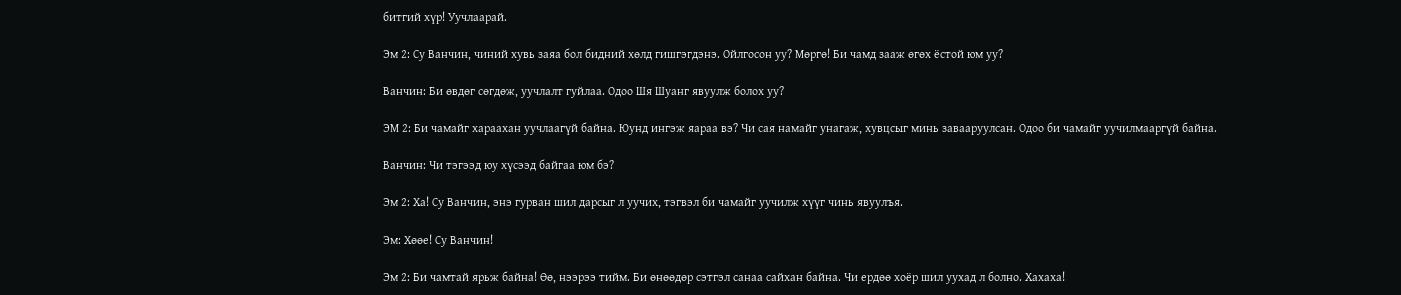битгий хүр! Уучлаарай.

Эм 2: Су Ванчин, чиний хувь заяа бол бидний хөлд гишгэгдэнэ. Ойлгосон уу? Мөргө! Би чамд зааж өгөх ёстой юм уу?

Ванчин: Би өвдөг сөгдөж, уучлалт гуйлаа. Одоо Шя Шуанг явуулж болох уу?

ЭМ 2: Би чамайг хараахан уучлаагүй байна. Юунд ингэж яараа вэ? Чи сая намайг унагаж, хувцсыг минь завааруулсан. Одоо би чамайг уучилмааргүй байна.

Ванчин: Чи тэгээд юу хүсээд байгаа юм бэ?

Эм 2: Ха! Су Ванчин, энэ гурван шил дарсыг л уучих, тэгвэл би чамайг уучилж хүүг чинь явуулъя.

Эм: Хөөе! Су Ванчин!

Эм 2: Би чамтай ярьж байна! Өө, нээрээ тийм. Би өнөөдөр сэтгэл санаа сайхан байна. Чи ердөө хоёр шил уухад л болно. Хахаха!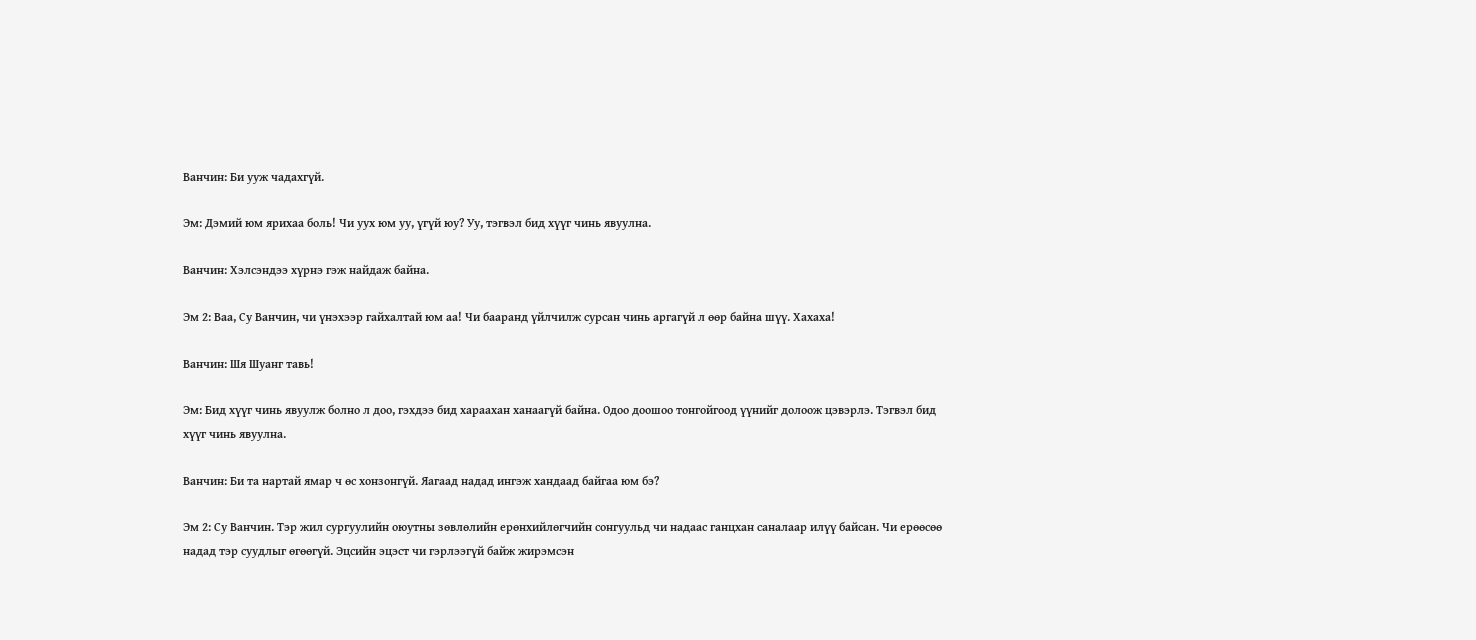Ванчин: Би ууж чадахгүй.

Эм: Дэмий юм ярихаа боль! Чи уух юм уу, үгүй юу? Уу, тэгвэл бид хүүг чинь явуулна.

Ванчин: Хэлсэндээ хүрнэ гэж найдаж байна.

Эм 2: Ваа, Су Ванчин, чи үнэхээр гайхалтай юм аа! Чи бааранд үйлчилж сурсан чинь аргагүй л өөр байна шүү. Хахаха!

Ванчин: Шя Шуанг тавь!

Эм: Бид хүүг чинь явуулж болно л доо, гэхдээ бид хараахан ханаагүй байна. Одоо доошоо тонгойгоод үүнийг долоож цэвэрлэ. Тэгвэл бид хүүг чинь явуулна.

Ванчин: Би та нартай ямар ч өс хонзонгүй. Яагаад надад ингэж хандаад байгаа юм бэ?

Эм 2: Су Ванчин. Тэр жил сургуулийн оюутны зөвлөлийн ерөнхийлөгчийн сонгуульд чи надаас ганцхан саналаар илүү байсан. Чи ерөөсөө надад тэр суудлыг өгөөгүй. Эцсийн эцэст чи гэрлээгүй байж жирэмсэн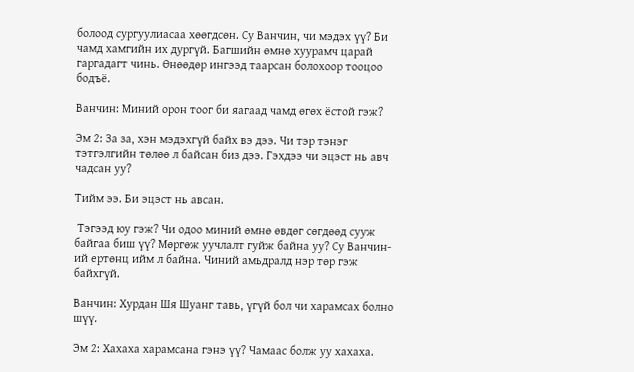болоод сургуулиасаа хөөгдсөн. Су Ванчин, чи мэдэх үү? Би чамд хамгийн их дургүй. Багшийн өмнө хуурамч царай гаргадагт чинь. Өнөөдөр ингээд таарсан болохоор тооцоо бодъё.

Ванчин: Миний орон тоог би яагаад чамд өгөх ёстой гэж?

Эм 2: За за, хэн мэдэхгүй байх вэ дээ. Чи тэр тэнэг тэтгэлгийн төлөө л байсан биз дээ. Гэхдээ чи эцэст нь авч чадсан уу?

Тийм ээ. Би эцэст нь авсан.

 Тэгээд юу гэж? Чи одоо миний өмнө өвдөг сөгдөөд сууж байгаа биш үү? Мөргөж уучлалт гуйж байна уу? Су Ванчин-ий ертөнц ийм л байна. Чиний амьдралд нэр төр гэж байхгүй.

Ванчин: Хурдан Шя Шуанг тавь, үгүй бол чи харамсах болно шүү.

Эм 2: Хахаха харамсана гэнэ үү? Чамаас болж уу хахаха.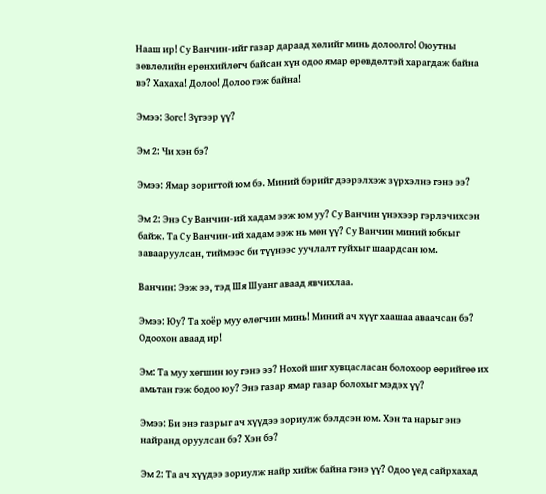Нааш ир! Су Ванчин-ийг газар дараад хөлийг минь долоолго! Оюутны зөвлөлийн ерөнхийлөгч байсан хүн одоо ямар өрөвдөлтэй харагдаж байна вэ? Хахаха! Долоо! Долоо гэж байна!

Эмээ: Зогс! Зүгээр үү?

Эм 2: Чи хэн бэ?

Эмээ: Ямар зоригтой юм бэ. Миний бэрийг дээрэлхэж зүрхэлнэ гэнэ ээ?

Эм 2: Энэ Су Ванчин-ий хадам ээж юм уу? Су Ванчин үнэхээр гэрлэчихсэн байж. Та Су Ванчин-ий хадам ээж нь мөн үү? Су Ванчин миний юбкыг завааруулсан, тиймээс би түүнээс уучлалт гуйхыг шаардсан юм.

Ванчин: Ээж ээ, тэд Шя Шуанг аваад явчихлаа.

Эмээ: Юу? Та хоёр муу өлөгчин минь! Миний ач хүүг хаашаа аваачсан бэ? Одоохон аваад ир!

Эм: Та муу хөгшин юу гэнэ ээ? Нохой шиг хувцасласан болохоор өөрийгөө их амьтан гэж бодоо юу? Энэ газар ямар газар болохыг мэдэх үү?

Эмээ: Би энэ газрыг ач хүүдээ зориулж бэлдсэн юм. Хэн та нарыг энэ найранд оруулсан бэ? Хэн бэ?

Эм 2: Та ач хүүдээ зориулж найр хийж байна гэнэ үү? Одоо үед сайрхахад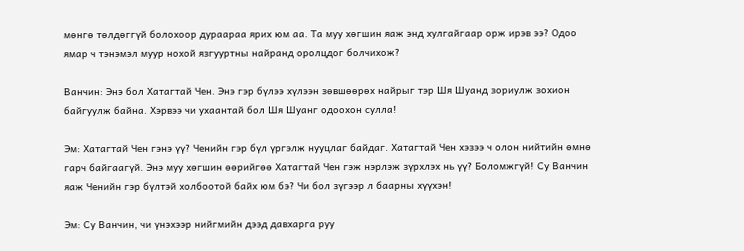мөнгө төлдөггүй болохоор дураараа ярих юм аа. Та муу хөгшин яаж энд хулгайгаар орж ирэв ээ? Одоо ямар ч тэнэмэл муур нохой язгууртны найранд оролцдог болчихож?

Ванчин: Энэ бол Хатагтай Чен. Энэ гэр бүлээ хүлээн зөвшөөрөх найрыг тэр Шя Шуанд зориулж зохион байгуулж байна. Хэрвээ чи ухаантай бол Шя Шуанг одоохон сулла!

Эм: Хатагтай Чен гэнэ үү? Ченийн гэр бүл үргэлж нууцлаг байдаг. Хатагтай Чен хэзээ ч олон нийтийн өмнө гарч байгаагүй. Энэ муу хөгшин өөрийгөө Хатагтай Чен гэж нэрлэж зүрхлэх нь үү? Боломжгүй! Су Ванчин яаж Ченийн гэр бүлтэй холбоотой байх юм бэ? Чи бол зүгээр л баарны хүүхэн!

Эм: Су Ванчин, чи үнэхээр нийгмийн дээд давхарга руу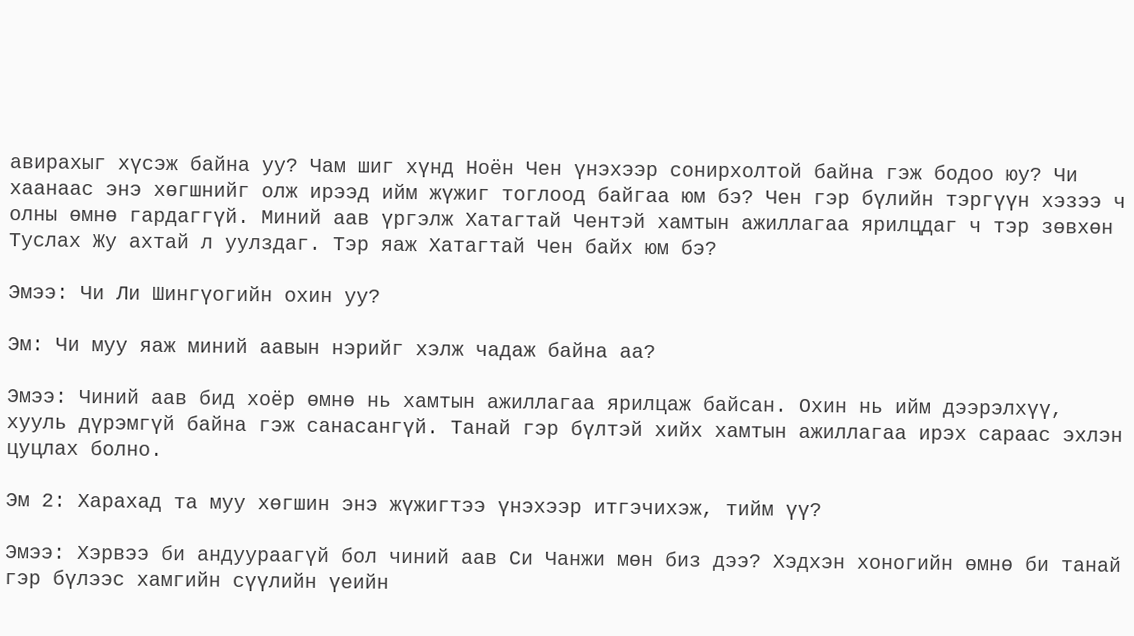авирахыг хүсэж байна уу? Чам шиг хүнд Ноён Чен үнэхээр сонирхолтой байна гэж бодоо юу? Чи хаанаас энэ хөгшнийг олж ирээд ийм жүжиг тоглоод байгаа юм бэ? Чен гэр бүлийн тэргүүн хэзээ ч олны өмнө гардаггүй. Миний аав үргэлж Хатагтай Чентэй хамтын ажиллагаа ярилцдаг ч тэр зөвхөн Туслах Жу ахтай л уулздаг. Тэр яаж Хатагтай Чен байх юм бэ?

Эмээ: Чи Ли Шингүогийн охин уу?

Эм: Чи муу яаж миний аавын нэрийг хэлж чадаж байна аа?

Эмээ: Чиний аав бид хоёр өмнө нь хамтын ажиллагаа ярилцаж байсан. Охин нь ийм дээрэлхүү, хууль дүрэмгүй байна гэж санасангүй. Танай гэр бүлтэй хийх хамтын ажиллагаа ирэх сараас эхлэн цуцлах болно.

Эм 2: Харахад та муу хөгшин энэ жүжигтээ үнэхээр итгэчихэж, тийм үү?

Эмээ: Хэрвээ би андуураагүй бол чиний аав Си Чанжи мөн биз дээ? Хэдхэн хоногийн өмнө би танай гэр бүлээс хамгийн сүүлийн үеийн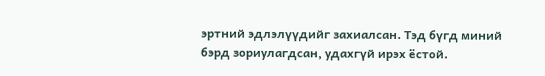эртний эдлэлүүдийг захиалсан. Тэд бүгд миний бэрд зориулагдсан, удахгүй ирэх ёстой.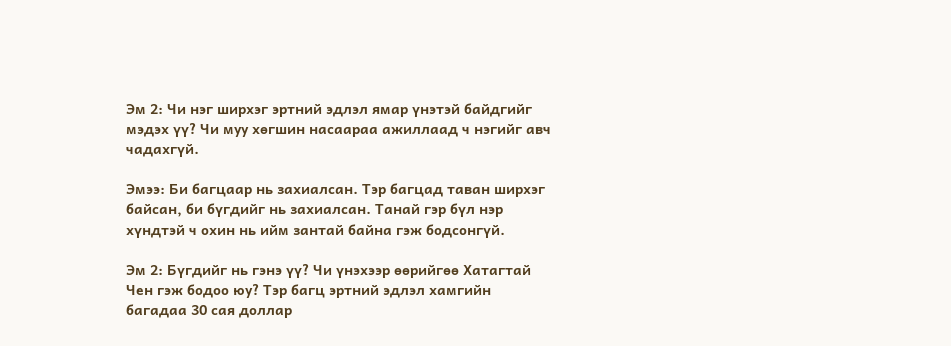Эм 2: Чи нэг ширхэг эртний эдлэл ямар үнэтэй байдгийг мэдэх үү? Чи муу хөгшин насаараа ажиллаад ч нэгийг авч чадахгүй.

Эмээ: Би багцаар нь захиалсан. Тэр багцад таван ширхэг байсан, би бүгдийг нь захиалсан. Танай гэр бүл нэр хүндтэй ч охин нь ийм зантай байна гэж бодсонгүй.

Эм 2: Бүгдийг нь гэнэ үү? Чи үнэхээр өөрийгөө Хатагтай Чен гэж бодоо юу? Тэр багц эртний эдлэл хамгийн багадаа 30 сая доллар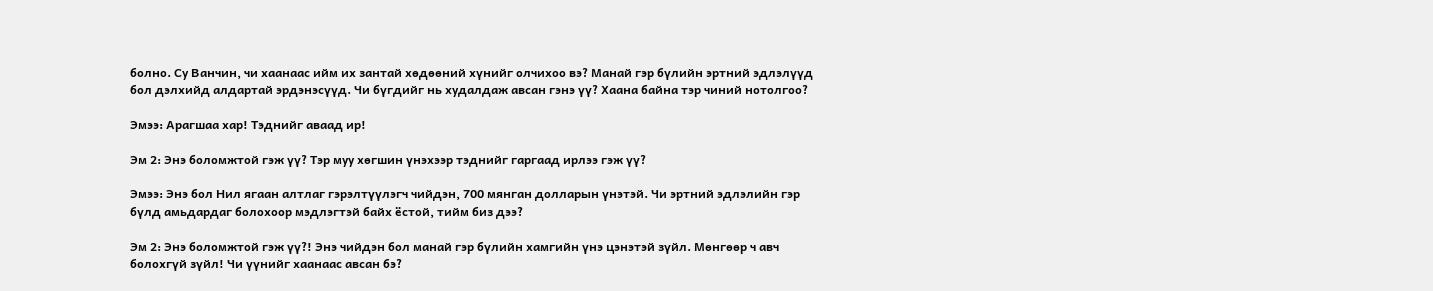болно. Су Ванчин, чи хаанаас ийм их зантай хөдөөний хүнийг олчихоо вэ? Манай гэр бүлийн эртний эдлэлүүд бол дэлхийд алдартай эрдэнэсүүд. Чи бүгдийг нь худалдаж авсан гэнэ үү? Хаана байна тэр чиний нотолгоо?

Эмээ: Арагшаа хар! Тэднийг аваад ир!

Эм 2: Энэ боломжтой гэж үү? Тэр муу хөгшин үнэхээр тэднийг гаргаад ирлээ гэж үү?

Эмээ: Энэ бол Нил ягаан алтлаг гэрэлтүүлэгч чийдэн, 700 мянган долларын үнэтэй. Чи эртний эдлэлийн гэр бүлд амьдардаг болохоор мэдлэгтэй байх ёстой, тийм биз дээ?

Эм 2: Энэ боломжтой гэж үү?! Энэ чийдэн бол манай гэр бүлийн хамгийн үнэ цэнэтэй зүйл. Мөнгөөр ч авч болохгүй зүйл! Чи үүнийг хаанаас авсан бэ?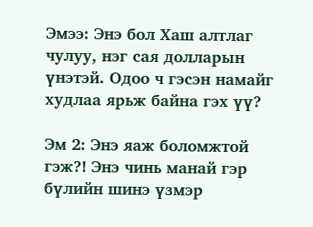Эмээ: Энэ бол Хаш алтлаг чулуу, нэг сая долларын үнэтэй. Одоо ч гэсэн намайг худлаа ярьж байна гэх үү?

Эм 2: Энэ яаж боломжтой гэж?! Энэ чинь манай гэр бүлийн шинэ үзмэр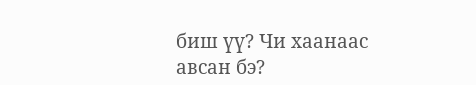биш үү? Чи хаанаас авсан бэ?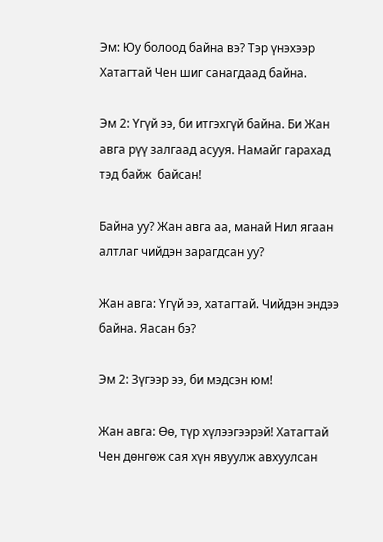Эм: Юу болоод байна вэ? Тэр үнэхээр Хатагтай Чен шиг санагдаад байна.

Эм 2: Үгүй ээ, би итгэхгүй байна. Би Жан авга рүү залгаад асууя. Намайг гарахад тэд байж  байсан!

Байна уу? Жан авга аа, манай Нил ягаан алтлаг чийдэн зарагдсан уу?

Жан авга: Үгүй ээ, хатагтай. Чийдэн эндээ байна. Яасан бэ?

Эм 2: Зүгээр ээ, би мэдсэн юм!

Жан авга: Өө, түр хүлээгээрэй! Хатагтай Чен дөнгөж сая хүн явуулж авхуулсан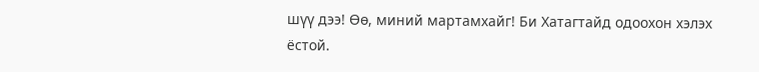шүү дээ! Өө, миний мартамхайг! Би Хатагтайд одоохон хэлэх ёстой.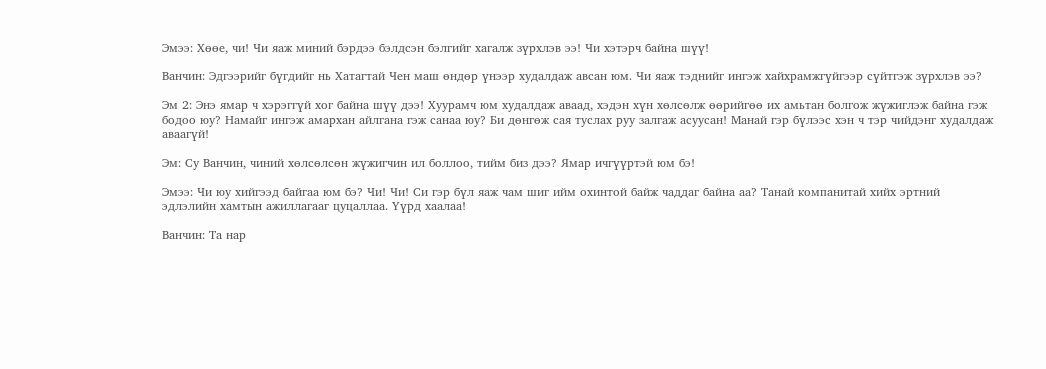Эмээ: Хөөе, чи! Чи яаж миний бэрдээ бэлдсэн бэлгийг хагалж зүрхлэв ээ! Чи хэтэрч байна шүү!

Ванчин: Эдгээрийг бүгдийг нь Хатагтай Чен маш өндөр үнээр худалдаж авсан юм. Чи яаж тэднийг ингэж хайхрамжгүйгээр сүйтгэж зүрхлэв ээ?

Эм 2: Энэ ямар ч хэрэггүй хог байна шүү дээ! Хуурамч юм худалдаж аваад, хэдэн хүн хөлсөлж өөрийгөө их амьтан болгож жүжиглэж байна гэж бодоо юу? Намайг ингэж амархан айлгана гэж санаа юу? Би дөнгөж сая туслах руу залгаж асуусан! Манай гэр бүлээс хэн ч тэр чийдэнг худалдаж аваагүй!

Эм: Су Ванчин, чиний хөлсөлсөн жүжигчин ил боллоо, тийм биз дээ? Ямар ичгүүртэй юм бэ!

Эмээ: Чи юу хийгээд байгаа юм бэ? Чи! Чи! Си гэр бүл яаж чам шиг ийм охинтой байж чаддаг байна аа? Танай компанитай хийх эртний эдлэлийн хамтын ажиллагааг цуцаллаа. Үүрд хаалаа!

Ванчин: Та нар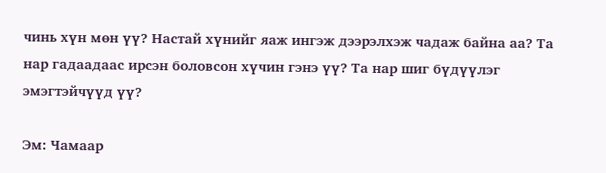чинь хүн мөн үү? Настай хүнийг яаж ингэж дээрэлхэж чадаж байна аа? Та нар гадаадаас ирсэн боловсон хүчин гэнэ үү? Та нар шиг бүдүүлэг эмэгтэйчүүд үү?

Эм: Чамаар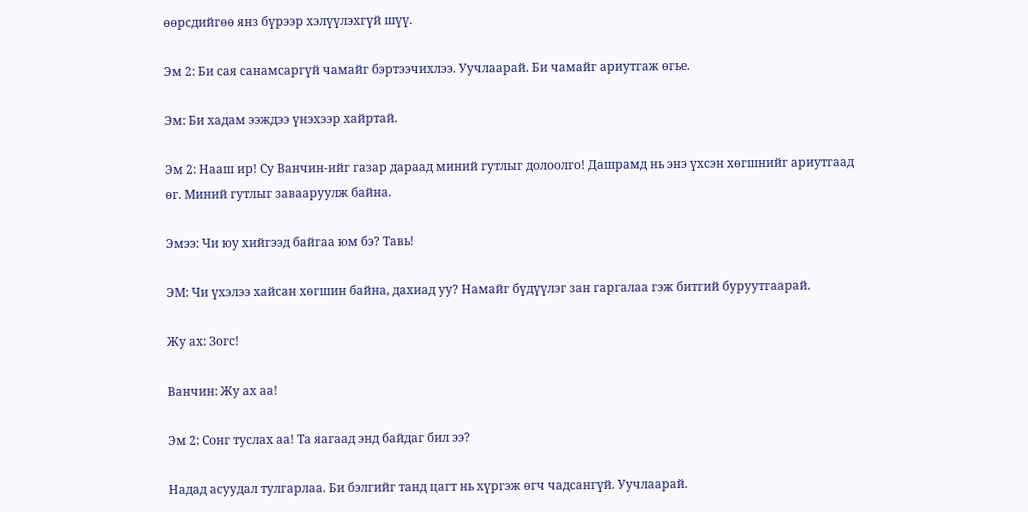өөрсдийгөө янз бүрээр хэлүүлэхгүй шүү.

Эм 2: Би сая санамсаргүй чамайг бэртээчихлээ. Уучлаарай. Би чамайг ариутгаж өгье.

Эм: Би хадам ээждээ үнэхээр хайртай.

Эм 2: Нааш ир! Су Ванчин-ийг газар дараад миний гутлыг долоолго! Дашрамд нь энэ үхсэн хөгшнийг ариутгаад өг. Миний гутлыг завааруулж байна.

Эмээ: Чи юу хийгээд байгаа юм бэ? Тавь!

ЭМ: Чи үхэлээ хайсан хөгшин байна, дахиад уу? Намайг бүдүүлэг зан гаргалаа гэж битгий буруутгаарай.

Жу ах: Зогс!

Ванчин: Жу ах аа!

Эм 2: Сонг туслах аа! Та яагаад энд байдаг бил ээ?

Надад асуудал тулгарлаа. Би бэлгийг танд цагт нь хүргэж өгч чадсангүй. Уучлаарай.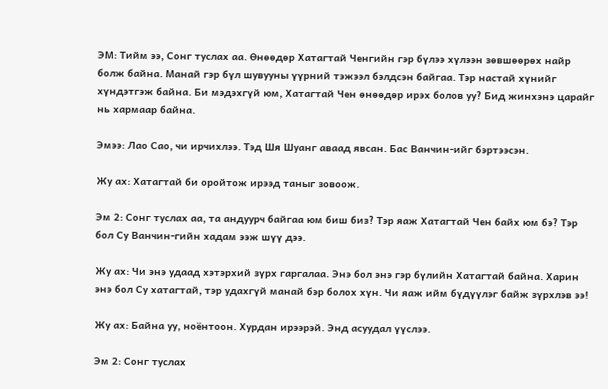ЭМ: Тийм ээ, Сонг туслах аа. Өнөөдөр Хатагтай Ченгийн гэр бүлээ хүлээн зөвшөөрөх найр болж байна. Манай гэр бүл шувууны үүрний тэжээл бэлдсэн байгаа. Тэр настай хүнийг хүндэтгэж байна. Би мэдэхгүй юм, Хатагтай Чен өнөөдөр ирэх болов уу? Бид жинхэнэ царайг нь хармаар байна.

Эмээ: Лао Сао, чи ирчихлээ. Тэд Шя Шуанг аваад явсан. Бас Ванчин-ийг бэртээсэн.

Жу ах: Хатагтай би оройтож ирээд таныг зовоож.

Эм 2: Сонг туслах аа, та андуурч байгаа юм биш биз? Тэр яаж Хатагтай Чен байх юм бэ? Тэр бол Су Ванчин-гийн хадам ээж шүү дээ.

Жу ах: Чи энэ удаад хэтэрхий зүрх гаргалаа. Энэ бол энэ гэр бүлийн Хатагтай байна. Харин энэ бол Су хатагтай, тэр удахгүй манай бэр болох хүн. Чи яаж ийм бүдүүлэг байж зүрхлэв ээ!

Жу ах: Байна уу, ноёнтоон. Хурдан ирээрэй. Энд асуудал үүслээ.

Эм 2: Сонг туслах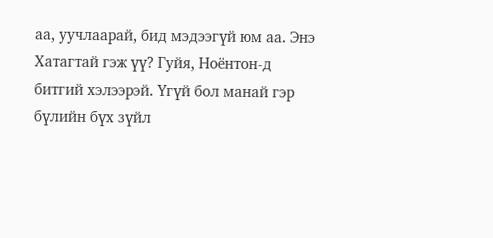аа, уучлаарай, бид мэдээгүй юм аа. Энэ Хатагтай гэж үү? Гуйя, Ноёнтон-д битгий хэлээрэй. Үгүй бол манай гэр бүлийн бүх зүйл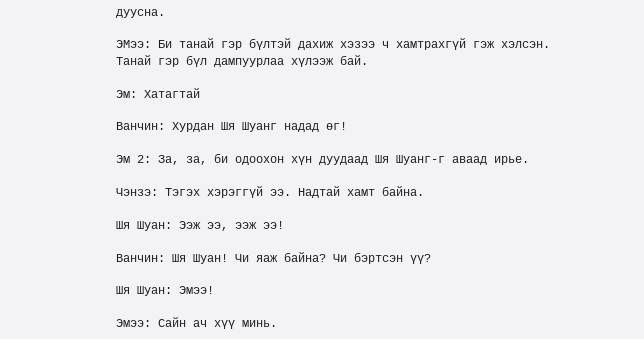дуусна.

ЭМээ: Би танай гэр бүлтэй дахиж хэзээ ч хамтрахгүй гэж хэлсэн. Танай гэр бүл дампуурлаа хүлээж бай.

Эм: Хатагтай

Ванчин: Хурдан Шя Шуанг надад өг!

Эм 2: За, за, би одоохон хүн дуудаад Шя Шуанг-г аваад ирье.

Чэнзэ: Тэгэх хэрэггүй ээ. Надтай хамт байна.

Шя Шуан: Ээж ээ, ээж ээ!

Ванчин: Шя Шуан! Чи яаж байна? Чи бэртсэн үү?

Шя Шуан: Эмээ!

Эмээ: Сайн ач хүү минь.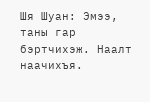Шя Шуан: Эмээ, таны гар бэртчихэж. Наалт наачихъя.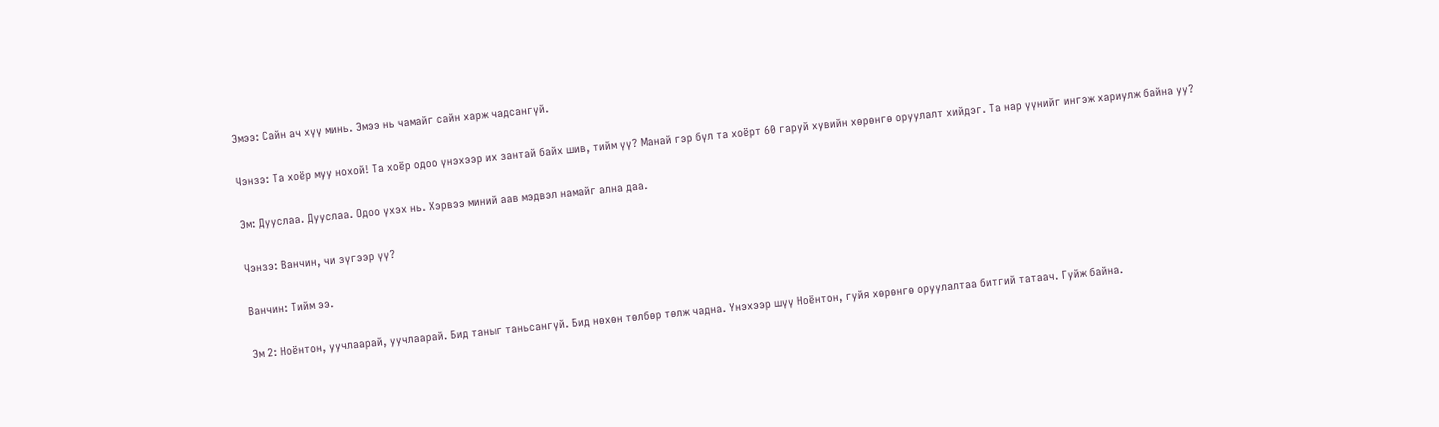Эмээ: Сайн ач хүү минь. Эмээ нь чамайг сайн харж чадсангүй.

Чэнзэ: Та хоёр муу нохой! Та хоёр одоо үнэхээр их зантай байх шив, тийм үү? Манай гэр бүл та хоёрт 60 гаруй хувийн хөрөнгө оруулалт хийдэг. Та нар үүнийг ингэж хариулж байна уу?

Эм: Дууслаа. Дууслаа. Одоо үхэх нь. Хэрвээ миний аав мэдвэл намайг ална даа.

Чэнзэ: Ванчин, чи зүгээр үү?

Ванчин: Тийм ээ.

Эм 2: Ноёнтон, уучлаарай, уучлаарай. Бид таныг таньсангүй. Бид нөхөн төлбөр төлж чадна. Үнэхээр шүү Ноёнтон, гуйя хөрөнгө оруулалтаа битгий татаач. Гуйж байна.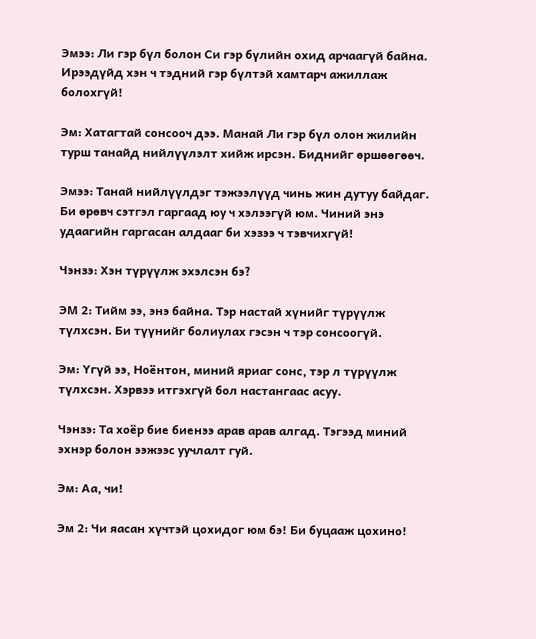Эмээ: Ли гэр бүл болон Си гэр бүлийн охид арчаагүй байна. Ирээдүйд хэн ч тэдний гэр бүлтэй хамтарч ажиллаж болохгүй!

Эм: Хатагтай сонсооч дээ. Манай Ли гэр бүл олон жилийн турш танайд нийлүүлэлт хийж ирсэн. Биднийг өршөөгөөч.

Эмээ: Танай нийлүүлдэг тэжээлүүд чинь жин дутуу байдаг. Би өрөвч сэтгэл гаргаад юу ч хэлээгүй юм. Чиний энэ удаагийн гаргасан алдааг би хэзээ ч тэвчихгүй!

Чэнзэ: Хэн түрүүлж эхэлсэн бэ?

ЭМ 2: Тийм ээ, энэ байна. Тэр настай хүнийг түрүүлж түлхсэн. Би түүнийг болиулах гэсэн ч тэр сонсоогүй.

Эм: Үгүй ээ, Ноёнтон, миний яриаг сонс, тэр л түрүүлж түлхсэн. Хэрвээ итгэхгүй бол настангаас асуу.

Чэнзэ: Та хоёр бие биенээ арав арав алгад. Тэгээд миний эхнэр болон ээжээс уучлалт гуй.

Эм: Аа, чи!

Эм 2: Чи яасан хүчтэй цохидог юм бэ! Би буцааж цохино!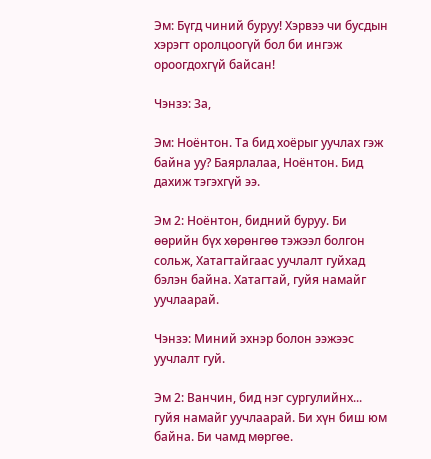Эм: Бүгд чиний буруу! Хэрвээ чи бусдын хэрэгт оролцоогүй бол би ингэж ороогдохгүй байсан!

Чэнзэ: За,

Эм: Ноёнтон. Та бид хоёрыг уучлах гэж байна уу? Баярлалаа, Ноёнтон. Бид дахиж тэгэхгүй ээ.

Эм 2: Ноёнтон, бидний буруу. Би өөрийн бүх хөрөнгөө тэжээл болгон сольж, Хатагтайгаас уучлалт гуйхад бэлэн байна. Хатагтай, гуйя намайг уучлаарай.

Чэнзэ: Миний эхнэр болон ээжээс уучлалт гуй.

Эм 2: Ванчин, бид нэг сургулийнх... гуйя намайг уучлаарай. Би хүн биш юм  байна. Би чамд мөргөе.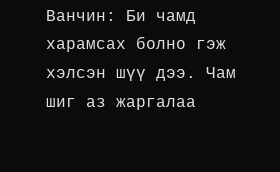Ванчин: Би чамд харамсах болно гэж хэлсэн шүү дээ. Чам шиг аз жаргалаа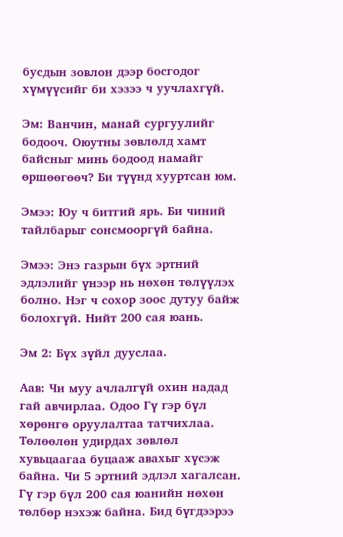бусдын зовлон дээр босгодог хүмүүсийг би хэзээ ч уучлахгүй.

Эм: Ванчин, манай сургуулийг бодооч. Оюутны зөвлөлд хамт байсныг минь бодоод намайг өршөөгөөч? Би түүнд хууртсан юм.

Эмээ: Юу ч битгий ярь. Би чиний тайлбарыг сонсмооргүй байна.

Эмээ: Энэ газрын бүх эртний эдлэлийг үнээр нь нөхөн төлүүлэх болно. Нэг ч сохор зоос дутуу байж болохгүй. Нийт 200 сая юань.

Эм 2: Бүх зүйл дууслаа.

Аав: Чи муу ачлалгүй охин надад гай авчирлаа. Одоо Гү гэр бүл хөрөнгө оруулалтаа татчихлаа. Төлөөлөн удирдах зөвлөл хувьцаагаа буцааж авахыг хүсэж байна. Чи 5 эртний эдлэл хагалсан. Гү гэр бүл 200 сая юанийн нөхөн төлбөр нэхэж байна. Бид бүгдээрээ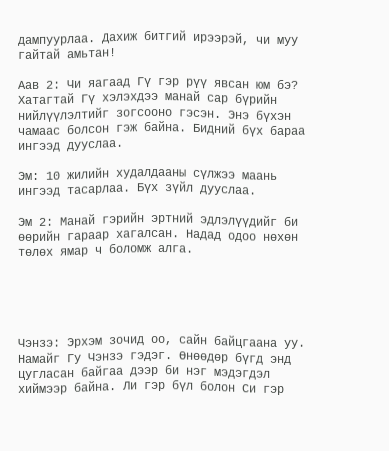дампуурлаа. Дахиж битгий ирээрэй, чи муу гайтай амьтан!

Аав 2: Чи яагаад Гү гэр рүү явсан юм бэ? Хатагтай Гү хэлэхдээ манай сар бүрийн нийлүүлэлтийг зогсооно гэсэн. Энэ бүхэн чамаас болсон гэж байна. Бидний бүх бараа ингээд дууслаа.

Эм: 10 жилийн худалдааны сүлжээ маань ингээд тасарлаа. Бүх зүйл дууслаа.

Эм 2: Манай гэрийн эртний эдлэлүүдийг би өөрийн гараар хагалсан. Надад одоо нөхөн төлөх ямар ч боломж алга.





Чэнзэ: Эрхэм зочид оо, сайн байцгаана уу. Намайг Гу Чэнзэ гэдэг. Өнөөдөр бүгд энд цугласан байгаа дээр би нэг мэдэгдэл хиймээр байна. Ли гэр бүл болон Си гэр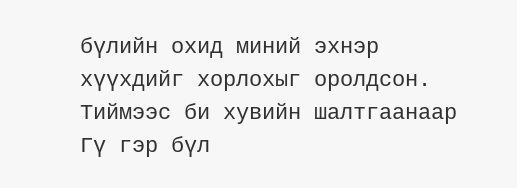бүлийн охид миний эхнэр хүүхдийг хорлохыг оролдсон. Тиймээс би хувийн шалтгаанаар Гү гэр бүл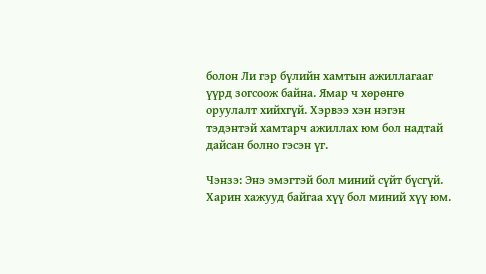болон Ли гэр бүлийн хамтын ажиллагааг үүрд зогсоож байна. Ямар ч хөрөнгө оруулалт хийхгүй. Хэрвээ хэн нэгэн тэдэнтэй хамтарч ажиллах юм бол надтай дайсан болно гэсэн үг.

Чэнзэ: Энэ эмэгтэй бол миний сүйт бүсгүй. Харин хажууд байгаа хүү бол миний хүү юм.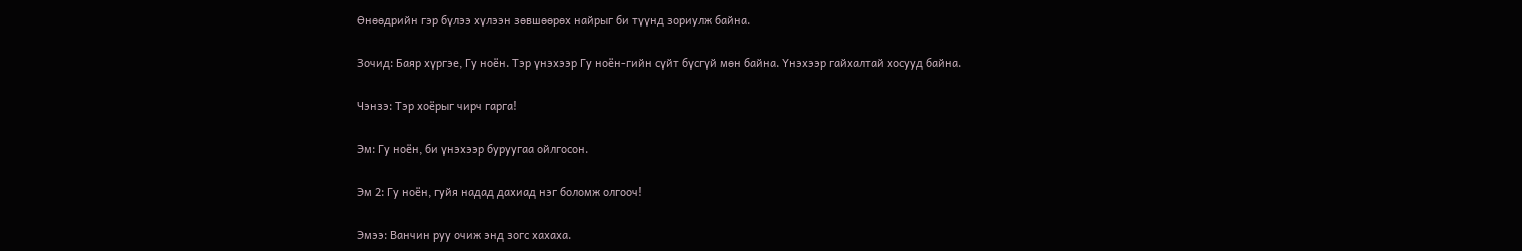Өнөөдрийн гэр бүлээ хүлээн зөвшөөрөх найрыг би түүнд зориулж байна.

Зочид: Баяр хүргэе, Гу ноён. Тэр үнэхээр Гу ноён-гийн сүйт бүсгүй мөн байна. Үнэхээр гайхалтай хосууд байна.

Чэнзэ: Тэр хоёрыг чирч гарга!

Эм: Гу ноён, би үнэхээр буруугаа ойлгосон.

Эм 2: Гу ноён, гуйя надад дахиад нэг боломж олгооч!

Эмээ: Ванчин руу очиж энд зогс хахаха.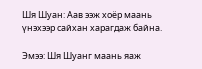Шя Шуан: Аав ээж хоёр маань үнэхээр сайхан харагдаж байна.

Эмээ: Шя Шуанг маань яаж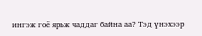ингэж гоё ярьж чаддаг байна аа? Тэд үнэхээр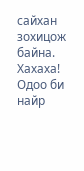сайхан зохицож байна. Хахаха! Одоо би найр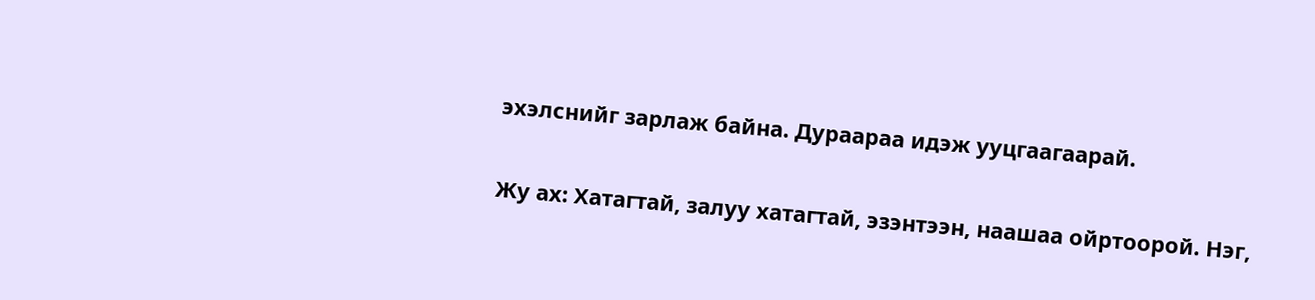эхэлснийг зарлаж байна. Дураараа идэж ууцгаагаарай.

Жу ах: Хатагтай, залуу хатагтай, эзэнтээн, наашаа ойртоорой. Нэг,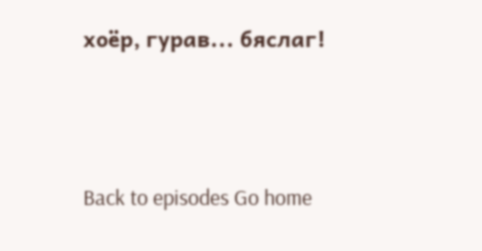хоёр, гурав... бяслаг!





Back to episodes Go home